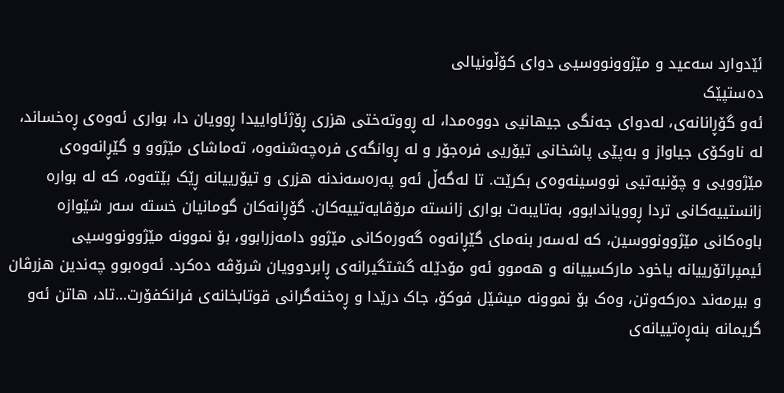ئێدوارد سەعید و مێژوونووسیی دوای کۆڵونیالی
دەستپێک
ئەو گۆڕانانەی، لەدوای جەنگی جیهانیی دووەمدا، لە ڕووتەختی هزری ڕۆژئاواییدا ڕوویان دا، بواری ئەوەی ڕەخساند، لە ناوکۆی جیاواز و بەپێی پاشخانی تیۆریی فرەجۆر و لە ڕوانگەی فرەچەشنەوە، تەماشای مێژوو و گێڕانەوەی مێژوویی و چۆنیەتیی نووسینەوەی بکرێت. تا لەگەڵ ئەو پەرەسەندنە هزری و تیۆرییانە ڕێک بێتەوە، کە لە بوارە زانستییەکانی تردا ڕوویاندابوو، بەتایبەت بواری زانستە مرۆڤایەتییەکان. گۆڕانەکان گومانیان خستە سەر شێوازە باوەکانی مێژوونووسین، کە لەسەر بنەمای گێڕانەوە گەورەکانی مێژوو دامەزرابوو، بۆ نموونە مێژوونووسیی ئیمپراتۆرییانە یاخود مارکسییانە و هەموو ئەو مۆدێلە گشتگیرانەی ڕابردوویان شرۆڤە دەکرد. ئەوەبوو چەندین هزرڤان و بیرمەند دەرکەوتن، وەک بۆ نموونە میشێل فوکۆ، جاک درێدا و ڕەخنەگرانی قوتابخانەی فرانکفۆرت…تاد، هاتن ئەو گریمانە بنەڕەتییانەی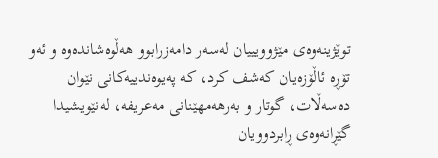توێژینەوەی مێژوویییان لەسەر دامەزرابوو هەڵوەشاندەوە و ئەو تۆڕە ئاڵۆزەیان کەشف کرد، کە پەیوەندییەکانی نێوان دەسەڵات، گوتار و بەرهەمهێنانی مەعریفە، لەنێویشیدا گێڕانەوەی ڕابردوویان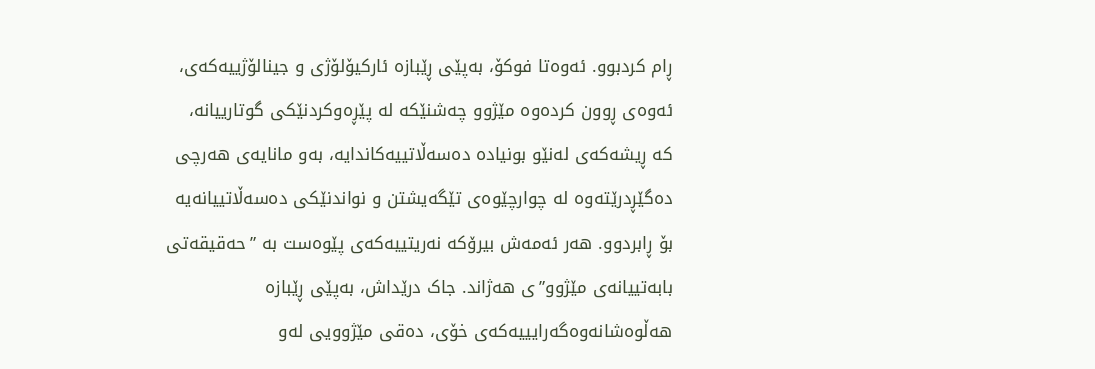ڕام کردبوو. ئەوەتا فوکۆ، بەپێی ڕێبازە ئارکیۆلۆژی و جینالۆژییەکەی، ئەوەی ڕوون کردەوە مێژوو چەشنێکە لە پێڕەوکردنێکی گوتارییانە، کە ڕیشەکەی لەنێو بونیادە دەسەڵاتییەکاندایە، بەو مانایەی هەرچی دەگێڕدرێتەوە لە چوارچێوەی تێگەیشتن و نواندنێکی دەسەڵاتییانەیە بۆ ڕابردوو. هەر ئەمەش بیرۆکە نەریتییەکەی پێوەست بە ”حەقیقەتی بابەتییانەی مێژوو”ی هەژاند. جاک درێداش، بەپێی ڕێبازە هەڵوەشانەوەگەرایییەکەی خۆی، دەقی مێژوویی لەو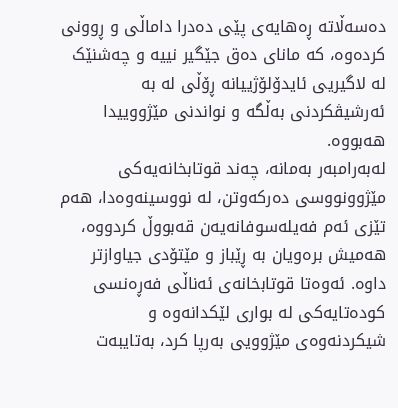دەسەڵاتە ڕەهایەی پێی دەدرا داماڵی و ڕوونی کردەوە، کە مانای دەق جێگیر نییە و چەشنێک لە لاگیریی ئایدۆلۆژییانە ڕۆڵی لە بە ئەرشیڤکردنی بەڵگە و نواندنی مێژووییدا هەبووە.
لەبەرامبەر بەمانە، چەند قوتابخانەیەکی مێژوونووسی دەرکەوتن، لە نووسینەوەدا، هەم تێزی ئەم فەیلەسوفانەیەن قەبووڵ کردووە، هەمیش برەویان بە ڕێباز و مێتۆدی جیاوازتر داوە. ئەوەتا قوتابخانەی ئەناڵی فەڕەنسی کودەتایەکی لە بواری لێکدانەوە و شیکردنەوەی مێژوویی بەرپا کرد، بەتایبەت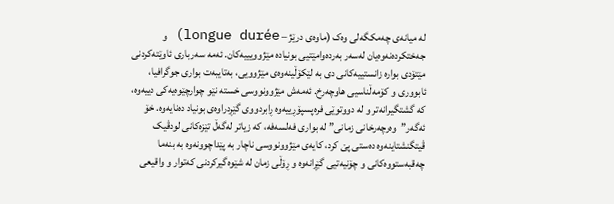لە میانەی چەمکگەلی وەک (ماوەی درێژ – longue durée) و جەختکردەنەوەیان لەسەر بەردەوامێتیی بونیادە مێژوویییەکان. ئەمە سەرباری ئاوێتەکردنی مێتۆدی بوارە زانستییەکانی دی بە لێکۆڵینەوەی مێژوویی، بەتایبەت بواری جوگرافیا، ئابووری و کۆمەڵناسیی هاوچەرخ. ئەمەش مێژوونووسی خستە نێو چوارچێوەیەکی دییەوە، کە گشتگیرانەتر و لە دووتوێی فرەپسپۆڕییەوە ڕابردووی گێڕدراوەی بونیاد دەنایەوە. خۆ ئەگەر”وەرچەرخانی زمانی” لە بواری فەلسەفە، کە زیاتر لەگەڵ تێزەکانی لودڤیک ڤیتگنشتاینەوە دەستی پێ کرد، کایەی مێژوونووسی ناچار بە پێداچوونەوە بە بنەما چەقبەستووەکانی و چۆنیەتیی گێڕانەوە و ڕۆڵی زمان لە شێوەگیرکردنی کەتوار و واقیعی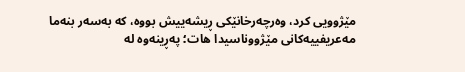مێژوویی کرد، وەرچەرخانێکی ڕیشەییش بووە، کە بەسەر بنەما مەعریفییەکانی مێژووناسیدا هات؛ پەڕینەوە لە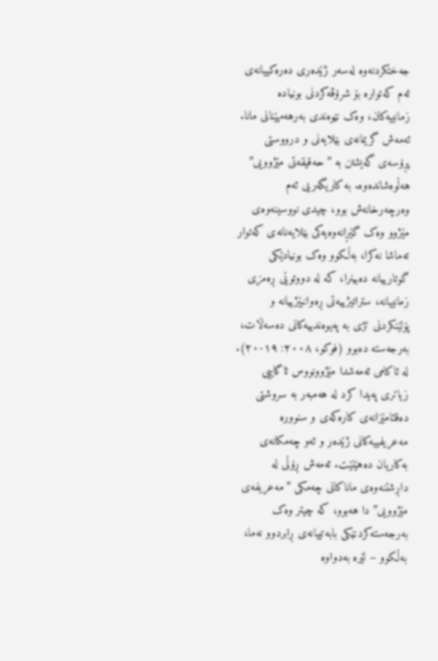جەختکردنەوە لەسەر ژێدەری دەرەکییانەی ئەم کەتوارە بۆ شرۆڤەکردنی بونیادە زمانییەکان، وەک نێوەندی بەرهەمهێنانی مانا. ئەمەش گریمانەی بێلایەنی و درووستی پڕۆسەی گەیشتن بە ”حەقیقەتی مێژوویی” هەڵوەشاندەوە. بە کاریگەریی ئەم وەرچەرخانەش بوو، چیدی نووسینەوەی مێژوو وەک گێڕانەوەیەکی بێلایەنانەی کەتوار تەماشا نەکرا، بەڵکوو وەک بونیادێکی گوتارییانە دەبینرا، کە لە دووتوێی ڕەمزی زمانییانە، ستراتیژییەتی ڕەوانبێژییانە و پۆلێنکردنی تژی بە پەیوەندییەکانی دەسەڵات، بەرجەستە دەبوو (فوکو، ٢٠٠٨: ١٩-٢٠). لە ئاکامی ئەمەشدا مێژوونووس ئاگاییی زیاتری پەیدا کرد لە هەمبەر بە سروشتی دەقئامێزانەی کارەکەی و سنوورە مەعریفییەکانی ژێدەر و ئەو چەمکانەی بەکاریان دەهێنێت. ئەمەش ڕۆڵی لە داڕشتنەوەی ماناکانی چەمکی ”مەعریفەی مێژوویی”دا هەبوو، کە چیتر وەک بەرجەستەکردنێکی بابەتییانەی ڕابردوو نەما، بەڵکوو – لێرە بەدواوە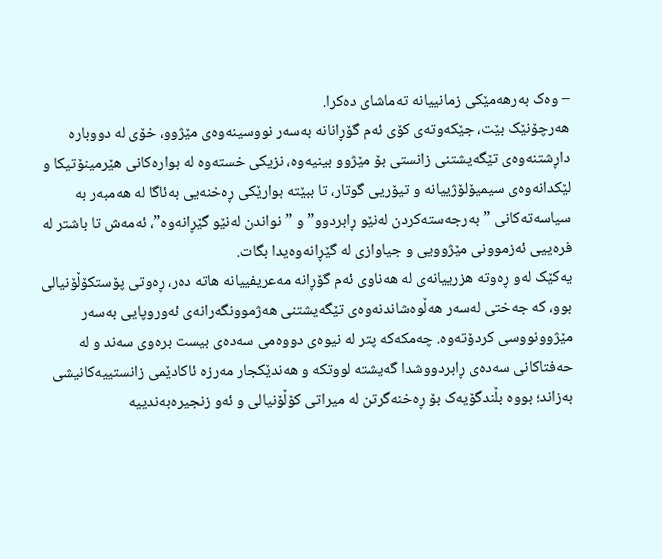– وەک بەرهەمێکی زمانییانە تەماشای دەکرا.
هەرچۆنێک بێت، جێکەوتەی کۆی ئەم گۆڕانانە بەسەر نووسینەوەی مێژوو، خۆی لە دووبارە داڕشتنەوەی تێگەیشتنی زانستی بۆ مێژوو بینیەوە، نزیکی خستەوە لە بوارەکانی هێرمینۆتیکا و لێکدانەوەی سیمیۆلۆژییانە و تیۆریی گوتار، تا ببێتە بوارێکی ڕەخنەیی بەئاگا لە هەمبەر بە سیاسەتەکانی ”بەرجەستەکردن لەنێو ڕابردوو” و ”نواندن لەنێو گێڕانەوە”، ئەمەش تا باشتر لە فرەییی ئەزموونی مێژوویی و جیاوازی لە گێڕانەوەیدا بگات.
یەکێک لەو ڕەوتە هزرییانەی لە هەناوی ئەم گۆڕانە مەعریفییانە هاتە دەر، ڕەوتی پۆستکۆڵۆنیالی بوو، کە جەختی لەسەر هەڵوەشاندنەوەی تێگەیشتنی هەژموونگەرانەی ئەوروپایی بەسەر مێژوونووسی کردۆتەوە. چەمکەکە پتر لە نیوەی دووەمی سەدەی بیست برەوی سەند و لە حەفتاکانی سەدەی ڕابردووشدا گەیشتە لووتکە و هەندێکجار مەرزە ئاکادێمی زانستییەکانیشی بەزاند؛ بووە بڵندگۆیەک بۆ ڕەخنەگرتن لە میراتی کۆڵۆنیالی و ئەو زنجیرەبەندییە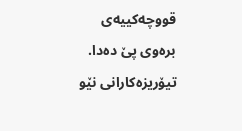قووچەکییەی برەوی پێ دەدا. تیۆریزەکارانی نێو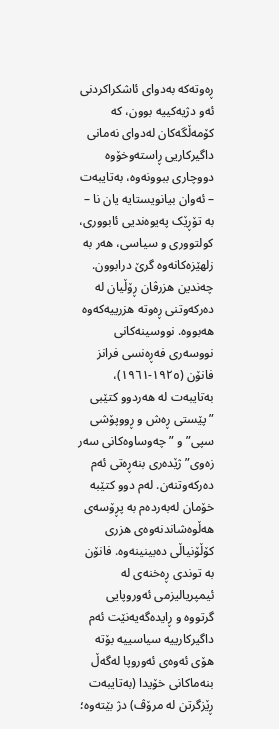ڕەوتەکە بەدوای ئاشکراکردنی ئەو دژیەکییە بوون، کە کۆمەڵگەکان لەدوای نەمانی داگیرکاریی ڕاستەوخۆوە دووچاری ببوونەوە، بەتایبەت – ئەوان بیانویستایە یان نا – بە تۆڕێک پەیوەندیی ئابووری، کولتووری و سیاسی، هەر بە زلهێزەکانەوە گرێ درابوون.
چەندین هزرڤان ڕۆڵیان لە دەرکەوتنی ڕەوتە هزرییەکەوە هەبووە. نووسینەکانی نووسەری فەڕەنسی فرانز فانۆن (١٩٢٥-١٩٦١)، بەتایبەت لە هەردوو کتێبی ”پێستی ڕەش و ڕووپۆشی سپی” و ”چەوساوەکانی سەر زەوی” ژێدەری بنەڕەتی ئەم دەرکەوتنەن. لەم دوو کتێبە خۆمان لەبەردەم بە پڕۆسەی هەڵوەشاندنەوەی هزری کۆڵۆنیاڵی دەبینینەوە. فانۆن بە توندی ڕەخنەی لە ئیمپریالیزمی ئەوروپایی گرتووە و ڕایدەگەیەنێت ئەم داگیرکارییە سیاسییە بۆتە هۆی ئەوەی ئەوروپا لەگەڵ بنەماکانی خۆیدا (بەتایبەت ڕێزگرتن لە مرۆڤ) دژ بێتەوە؛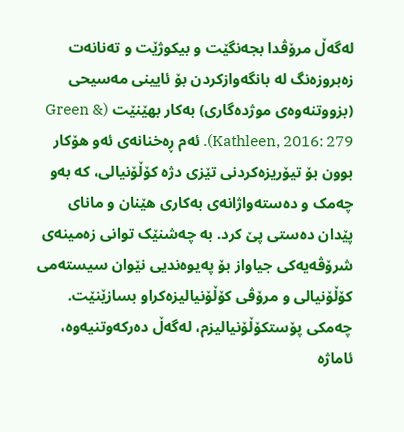لەگەڵ مرۆڤدا بجەنگێت و بیکوژێت و تەنانەت زەبروزەنگ لە بانگەوازکردن بۆ ئایینی مەسیحی (بزووتنەوەی موژدەگاری) بەکار بهێنێت (Green & Kathleen, 2016: 279). ئەم ڕەخنانەی ئەو هۆکار بوون بۆ تیۆریزەکردنی تێزی دژە کۆڵۆنیالی، کە بەو چەمک و دەستەواژانەی بەکاری هێنان و مانای پێدان دەستی پێ کرد. بە چەشنێک توانی زەمینەی شرۆڤەیەکی جیاواز بۆ پەیوەندیی نێوان سیستەمی کۆڵۆنیالی و مرۆڤی کۆڵۆنیالیزەکراو بسازێنێت.
چەمکی پۆستکۆڵۆنیالیزم، لەگەڵ دەرکەوتنیەوە، ئاماژە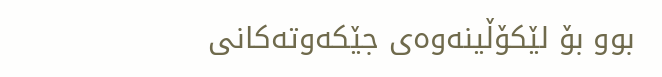بوو بۆ لێکۆڵینەوەی جێکەوتەکانی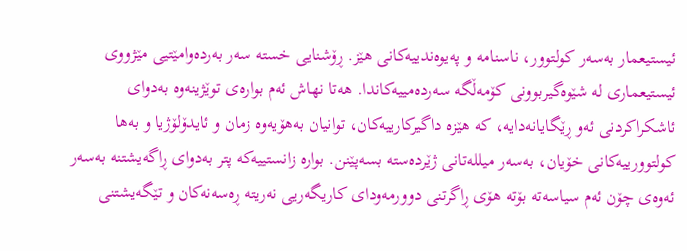ئیستیعمار بەسەر کولتوور، ناسنامە و پەیوەندییەکانی هێز. ڕۆشنایی خستە سەر بەردەوامێتیی مێژووی ئیستیعماری لە شێوەگیربوونی کۆمەڵگە سەردەمییەکاندا. هەتا نهاش ئەم بوارەی توێژینەوە بەدوای ئاشکراکردنی ئەو ڕێگایانەدایە، کە هێزە داگیرکارییەکان، توانیان بەهۆیەوە زمان و ئایدۆلۆژیا و بەها کولتوورییەکانی خۆیان، بەسەر میللەتانی ژێردەستە بسەپێنن. بوارە زانستییەکە پتر بەدوای ڕاگەیشتنە بەسەر ئەوەی چۆن ئەم سیاسەتە بۆتە هۆی ڕاگرتنی دوورمەودای کاریگەریی نەریتە ڕەسەنەکان و تێگەیشتنی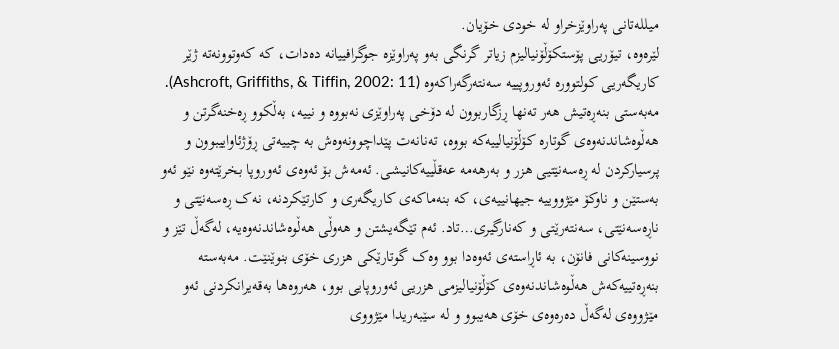میللەتانی پەراوێزخراو لە خودی خۆیان.
لێرەوە، تیۆریی پۆستکۆڵۆنیالیزم زیاتر گرنگی بەو پەراوێزە جوگرافییانە دەدات، کە کەوتوونەتە ژێر کاریگەریی کولتوورە ئەوروپییە سەنتەرگەراکەوە (Ashcroft, Griffiths, & Tiffin, 2002: 11). مەبەستی بنەڕەتیش هەر تەنها ڕزگاربوون لە دۆخی پەراوێزی نەبووە و نییە، بەڵکوو ڕەخنەگرتن و هەڵوەشاندنەوەی گوتارە کۆڵۆنیالییەکە بووە، تەنانەت پێداچوونەوەش بە چییەتی ڕۆژئاواییبوون و پرسیارکردن لە ڕەسەنێتیی هزر و بەرهەمە عەقڵییەکانیشی. ئەمەش بۆ ئەوەی ئەوروپا بخرێتەوە نێو ئەو بەستێن و ناوکۆ مێژووییە جیهانییەی، کە بنەماکەی کاریگەری و کارتێکردنە، نەک ڕەسەنێتی و ناڕەسەنێتی، سەنتەرێتی و کەنارگیری…تاد. ئەم تێگەیشتن و هەوڵی هەڵوەشاندنەوەیە، لەگەڵ تێز و نووسینەکانی فانۆن، بە ئاڕاستەی ئەوەدا بوو وەک گوتارێکی هزری خۆی بنوێنێت. مەبەستە بنەڕەتییەکەش هەڵوەشاندنەوەی کۆڵۆنیالیزمی هزریی ئەوروپایی بوو، هەروەها بەقەیرانکردنی ئەو مێژووەی لەگەڵ دەرەوەی خۆی هەیبوو و لە سێبەریدا مێژووی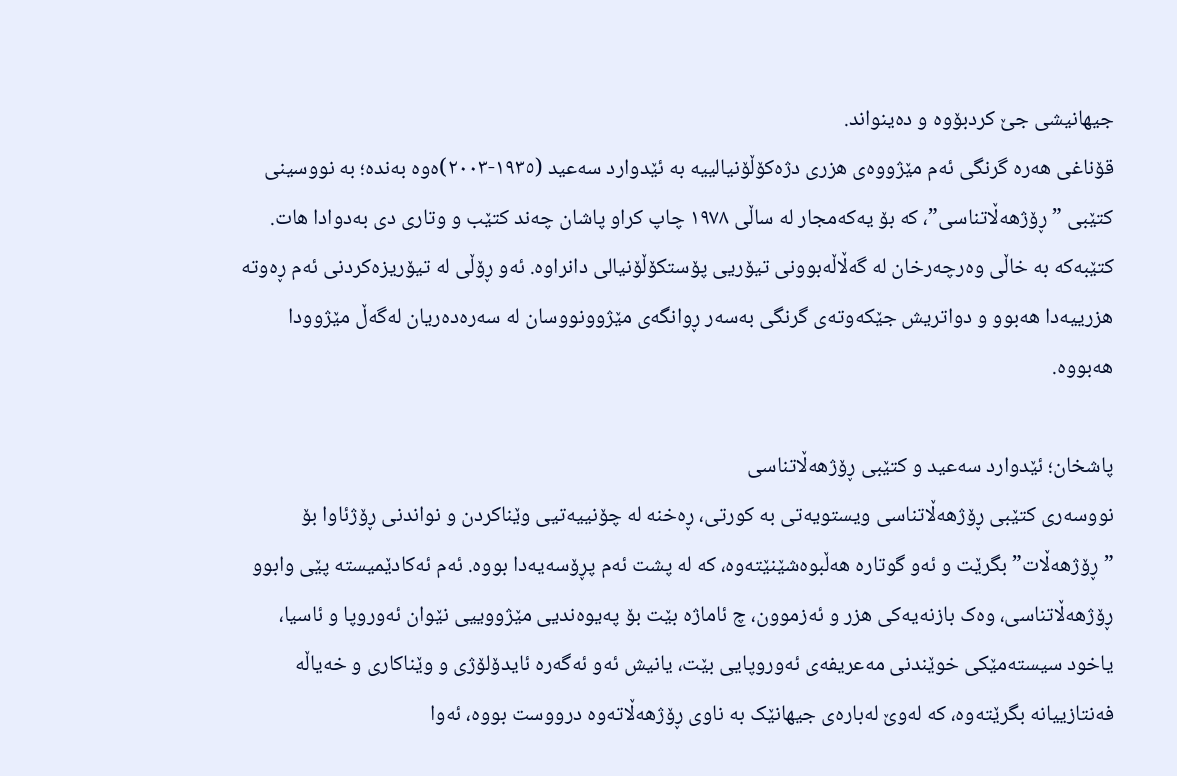جیهانیشی جێ کردبۆوە و دەینواند.
قۆناغی هەرە گرنگی ئەم مێژووەی هزری دژەکۆڵۆنیالییە بە ئێدوارد سەعید (١٩٣٥-٢٠٠٣)ەوە بەندە؛ بە نووسینی کتێبی ”ڕۆژهەڵاتناسی”، کە بۆ یەکەمجار لە ساڵی ١٩٧٨ چاپ کراو پاشان چەند کتێب و وتاری دی بەدوادا هات. کتێبەکە بە خاڵی وەرچەرخان لە گەڵاڵەبوونی تیۆریی پۆستکۆڵۆنیالی دانراوە. ئەو ڕۆڵی لە تیۆریزەکردنی ئەم ڕەوتە هزرییەدا هەبوو و دواتریش جێکەوتەی گرنگی بەسەر ڕوانگەی مێژوونووسان لە سەرەدەریان لەگەڵ مێژوودا هەبووە.

پاشخان؛ ئێدوارد سەعید و کتێبی ڕۆژهەڵاتناسی
نووسەری کتێبی ڕۆژهەڵاتناسی ویستویەتی بە کورتی، ڕەخنە لە چۆنییەتیی وێناکردن و نواندنی ڕۆژئاوا بۆ ”ڕۆژهەڵات” بگرێت و ئەو گوتارە هەڵبوەشێنێتەوە، کە لە پشت ئەم پڕۆسەیەدا بووە. ئەم ئەکادێمیستە پێی وابوو ڕۆژهەڵاتناسی، وەک بازنەیەکی هزر و ئەزموون، چ ئاماژە بێت بۆ پەیوەندیی مێژووییی نێوان ئەوروپا و ئاسیا، یاخود سیستەمێکی خوێندنی مەعریفەی ئەوروپایی بێت، یانیش ئەو ئەگەرە ئایدۆلۆژی و وێناکاری و خەیاڵە فەنتازییانە بگرێتەوە، کە لەوێ لەبارەی جیهانێک بە ناوی ڕۆژهەڵاتەوە درووست بووە، ئەوا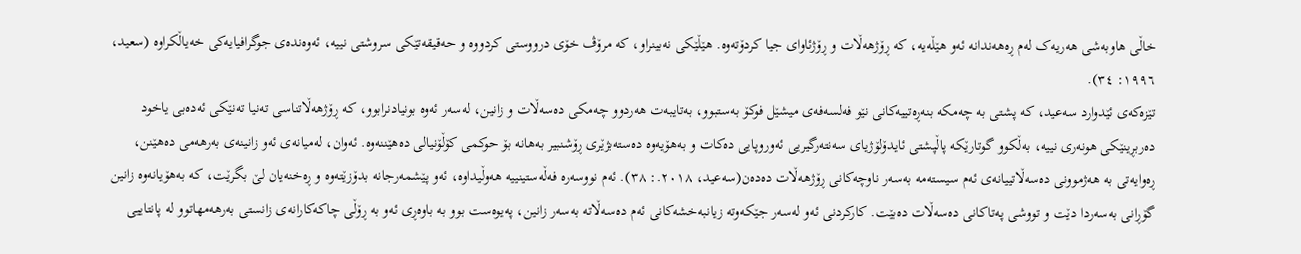خاڵی هاوبەشی هەریەک لەم ڕەهەندانە ئەو هێڵەیە، کە ڕۆژهەڵات و ڕۆژئاوای جیا کردۆتەوە. هێڵێکی نەبینراو، کە مرۆڤ خۆی درووستی کردووە و حەقیقەتێکی سروشتی نییە، ئەوەندەی جوگرافیایەکی خەیاڵکراوە (سعید، ١٩٩٦: ٣٤).
تێزەکەی ئێدوارد سەعید، کە پشتی بە چەمکە بنەڕەتییەکانی نێو فەلسەفەی میشێل فوکۆ بەستبوو، بەتایبەت هەردوو چەمکی دەسەڵات و زانین، لەسەر ئەوە بونیادنرابوو، کە ڕۆژهەڵاتناسی تەنیا تەنێکی ئەدەبی یاخود دەربڕینێکی هونەری نییە، بەڵکوو گوتارێکە پاڵپشتی ئایدۆلۆژیای سەنتەرگیریی ئەوروپایی دەکات و بەهۆیەوە دەستەبژێری ڕۆشنبیر بەهانە بۆ حوکمی کۆڵۆنیالی دەهێننەوە. ئەوان، لەمیانەی ئەو زانینەی بەرهەمی دەهێنن، ڕەوایەتی بە هەژموونی دەسەڵاتییانەی ئەم سیستەمە بەسەر ناوچەکانی ڕۆژهەڵات دەدەن(سەعید، ٢٠١٨.: ٣٨). ئەم نووسەرە فەڵەستینییە هەوڵیداوە، ئەو پێشمەرجانە بدۆزێتەوە و ڕەخنەیان لێ بگرێت، کە بەهۆیانەوە زانین گۆڕانی بەسەردا دێت و تووشی پەتاکانی دەسەڵات دەبێت. کارکردنی ئەو لەسەر جێکەوتە زیانبەخشەکانی ئەم دەسەڵاتە بەسەر زانین، پەیوەست بوو بە باوەڕی ئەو بە ڕۆڵی چاکەکارانەی زانستی بەرهەمهاتوو لە پانتاییی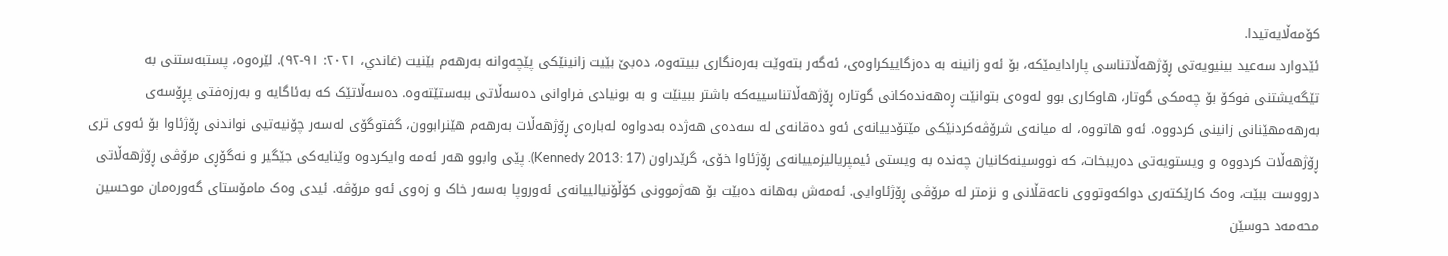کۆمەڵایەتیدا.
ئێدوارد سەعید بینیویەتی ڕۆژهەڵاتناسی پارادایمێکە، بۆ ئەو زانینە بە دەزگاییکراوەی، ئەگەر بتەوێت بەرەنگاری ببیتەوە، دەبێ بێیت زانینێکی پێچەوانە بەرهەم بێنیت (غاندي، ٢٠٢١: ٩١-٩٢). لێرەوە، پستبەستنی بە تێگەیشتنی فوکۆ بۆ چەمکی گوتار، هاوکاری بوو لەوەی بتوانێت ڕەهەندەکانی گوتارە ڕۆژهەڵاتناسییەکە باشتر ببینێت و بە بونیادی فراوانی دەسەڵاتی ببەستێتەوە. دەسەڵاتێک کە بەئاگایە و بەرزەفتی پڕۆسەی بەرهەمهێنانی زانینی کردووە. ئەو هاتووە، لە میانەی شرۆڤەکردنێکی مێتۆدییانەی ئەو دەقانەی لە سەدەی هەژدە بەدواوە لەبارەی ڕۆژهەڵات بەرهەم هێنرابوون، گفتوگۆی لەسەر چۆنیەتیی نواندنی ڕۆژئاوا بۆ ئەوی تری ڕۆژهەڵات کردووە و ویستویەتی دەریبخات، کە نووسینەکانیان چەندە بە ویستی ئیمپریالیزمییانەی ڕۆژئاوا خۆی، گرێدراون (Kennedy 2013: 17). پێی وابوو هەر ئەمە وایکردوە وێنایەکی جێگیر و نەگۆڕی مرۆڤی ڕۆژهەڵاتی درووست ببێت، وەک کارێکتەری دواکەوتووی ناعەقڵانی و نزمتر لە مرۆڤی ڕۆژئاوایی. ئەمەش بەهانە دەبێت بۆ هەژموونی کۆڵۆنیالییانەی ئەوروپا بەسەر خاک و زەوی ئەو مرۆڤە. ئیدی وەک مامۆستای گەورەمان موحسین محەمەد حوسێن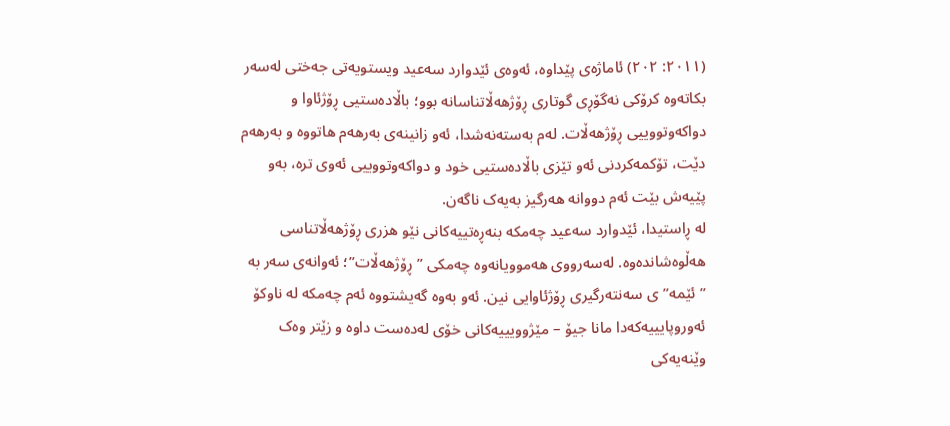(٢٠١١: ٢٠٢) ئاماژەی پێداوە، ئەوەی ئێدوارد سەعید ویستویەتی جەختی لەسەر بکاتەوە کرۆکی نەگۆڕی گوتاری ڕۆژهەڵاتناسانە بوو؛ باڵادەستیی ڕۆژئاوا و دواکەوتووییی ڕۆژهەڵات. لەم بەستەنەشدا، ئەو زانینەی بەرهەم هاتووە و بەرهەم دێت، تۆکمەکردنی ئەو تێزی باڵادەستیی خود و دواکەوتووییی ئەوی ترە، بەو پێیەش بێت ئەم دووانە هەرگیز بەیەک ناگەن.
لە ڕاستیدا، ئێدوارد سەعید چەمکە بنەڕەتییەکانی نێو هزری ڕۆژهەڵاتناسی هەڵوەشاندەوە. لەسەرووی هەموویانەوە چەمکی ”ڕۆژهەڵات”؛ ئەوانەی سەر بە ”ئێمە”ی سەنتەرگیری ڕۆژئاوایی نین. ئەو بەوە گەیشتووە ئەم چەمکە لە ناوکۆ ئەوروپایییەکەدا مانا جیۆ – مێژوویییەکانی خۆی لەدەست داوە و زێتر وەک وێنەیەکی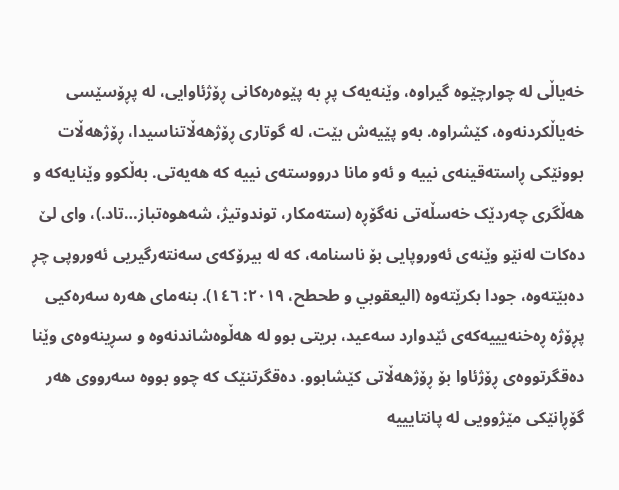خەیاڵی لە چوارچێوە گیراوە، وێنەیەک پڕ بە پێوەرەکانی ڕۆژئاوایی، لە پڕۆسێسی خەیاڵکردنەوە، کێشراوە. بەو پێیەش بێت، لە گوتاری ڕۆژهەڵاتناسیدا، ڕۆژهەڵات بوونێکی ڕاستەقینەی نییە و ئەو مانا درووستەی نییە کە هەیەتی. بەڵکوو وێنایەکە و هەڵگری چەردێک خەسڵەتی نەگۆڕە (ستەمکار، توندوتیژ، شەهوەتباز…تاد.)، وای لێ دەکات لەنێو وێنەی ئەوروپایی بۆ ناسنامە، کە لە بیرۆکەی سەنتەرگیریی ئەوروپی چڕ دەبێتەوە، جودا بکرێتەوە (الیعقوبي و طحطح، ٢٠١٩: ١٤٦). بنەمای هەرە سەرەکیی پڕۆژە ڕەخنەیییەکەی ئێدوارد سەعید، بریتی بوو لە هەڵوەشاندنەوە و سڕینەوەی وێنا دەقگرتووەی ڕۆژئاوا بۆ ڕۆژهەڵاتی کێشابوو. دەقگرتنێک کە چوو بووە سەرووی هەر گۆڕانێکی مێژوویی لە پانتایییە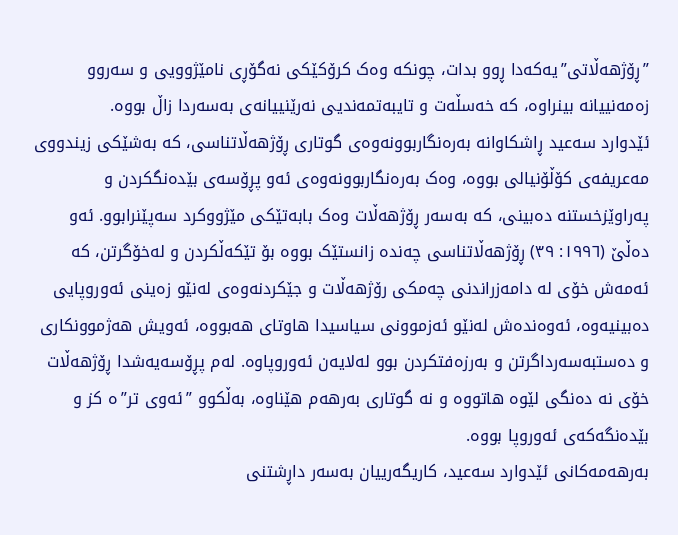”ڕۆژهەڵاتی”یەکەدا ڕوو بدات، چونکە وەک کرۆکێکی نەگۆڕی نامێژوویی و سەروو زەمەنییانە بینراوە، کە خەسڵەت و تایبەتمەندیی نەرێنییانەی بەسەردا زاڵ بووە.
ئێدوارد سەعید ڕاشکاوانە بەرەنگاربوونەوەی گوتاری ڕۆژهەڵاتناسی، کە بەشێکی زیندووی مەعریفەی کۆڵۆنیالی بووە، وەک بەرەنگاربوونەوەی ئەو پڕۆسەی بێدەنگکردن و پەراوێزخستنە دەبینی، کە بەسەر ڕۆژهەڵات وەک بابەتێکی مێژووکرد سەپێنرابوو. ئەو دەڵێ (١٩٩٦: ٣٩) ڕۆژهەڵاتناسی چەندە زانستێک بووە بۆ تێکەڵکردن و لەخۆگرتن، کە ئەمەش خۆی لە دامەزراندنی چەمکی رۆژهەڵات و جێکردنەوەی لەنێو زەینی ئەوروپایی دەبینیەوە، ئەوەندەش لەنێو ئەزموونی سیاسیدا هاوتای هەبووە، ئەویش هەژموونکاری و دەستبەسەرداگرتن و بەرزەفتکردن بوو لەلایەن ئەوروپاوە. لەم پڕۆسەیەشدا ڕۆژهەڵات خۆی نە دەنگی لێوە هاتووە و نە گوتاری بەرهەم هێناوە، بەڵکوو ”ئەوی تر”ە کز و بێدەنگەکەی ئەوروپا بووە.
بەرهەمەکانی ئێدوارد سەعید، کاریگەرییان بەسەر داڕشتنی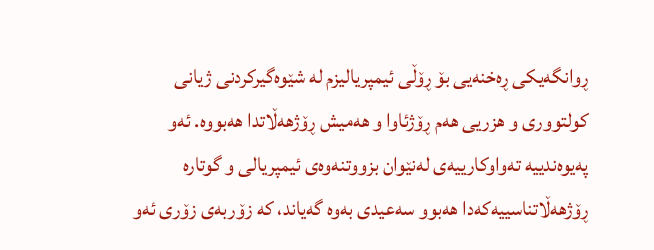ڕوانگەیکی ڕەخنەیی بۆ ڕۆڵی ئیمپریالیزم لە شێوەگیرکردنی ژیانی کولتووری و هزریی هەم ڕۆژئاوا و هەمیش ڕۆژهەڵاتدا هەبووە. ئەو پەیوەندییە تەواوکارییەی لەنێوان بزووتنەوەی ئیمپریالی و گوتارە ڕۆژهەڵاتناسییەکەدا هەبوو سەعیدی بەوە گەیاند، کە زۆربەی زۆری ئەو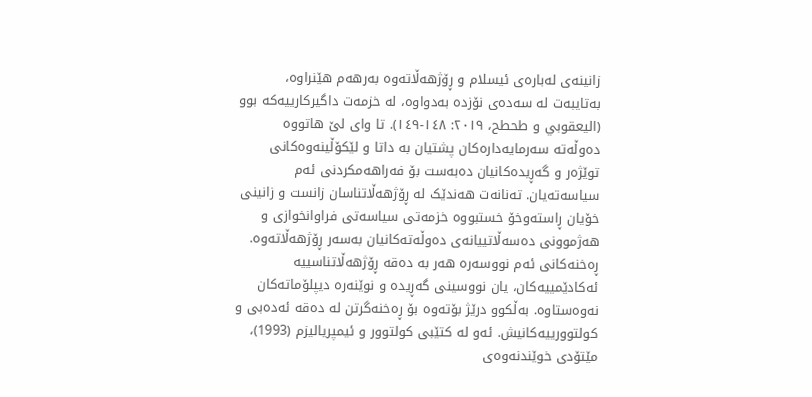زانینەی لەبارەی ئیسلام و ڕۆژهەڵاتەوە بەرهەم هێنراوە، بەتایبەت لە سەدەی نۆزدە بەدواوە، لە خزمەت داگیرکارییەکە بوو (الیعقوبي و طحطح، ٢٠١٩: ١٤٨-١٤٩). تا وای لێ هاتووە دەوڵەتە سەرمایەدارەکان پشتیان بە داتا و لێکۆڵینەوەکانی توێژەر و گەڕیدەکانیان دەبەست بۆ فەراهەمکردنی ئەم سیاسەتەیان. تەنانەت هەندێک لە ڕۆژهەڵاتناسان زانست و زانینی خۆیان ڕاستەوخۆ خستبووە خزمەتی سیاسەتی فراوانخوازی و هەژموونی دەسەڵاتییانەی دەوڵەتەکانیان بەسەر ڕۆژهەڵاتەوە.
ڕەخنەکانی ئەم نووسەرە هەر بە دەقە ڕۆژهەڵاتناسییە ئەکادێمییەکان، یان نووسینی گەڕیدە و نوێنەرە دیپلۆماتەکان نەوەستاوە. بەڵکوو درێژ بۆتەوە بۆ ڕەخنەگرتن لە دەقە ئەدەبی و کولتوورییەکانیش. ئەو لە کتێبی کولتوور و ئیمپریالیزم (1993)، مێتۆدی خوێندنەوەی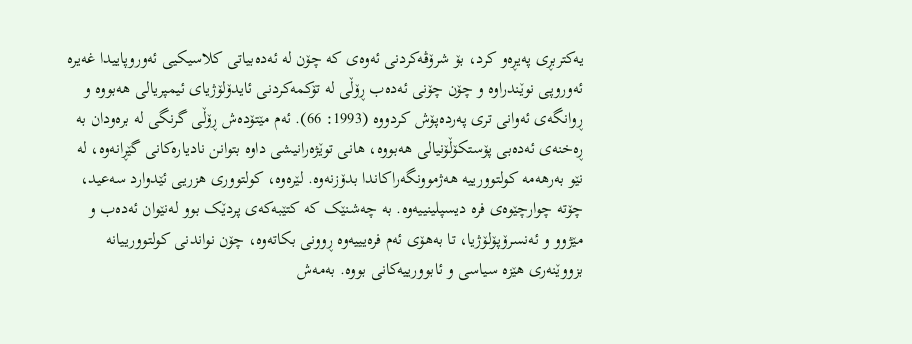یەکتربڕی پەیڕەو کرد، بۆ شرۆڤەکردنی ئەوەی کە چۆن لە ئەدەبیاتی کلاسیکیی ئەوروپاییدا غەیرە ئەوروپی نوێندراوە و چۆن چۆنی ئەدەب ڕۆڵی لە تۆکمەکردنی ئایدۆلۆژیای ئیمپریالی هەبووە و ڕوانگەی ئەوانی تری پەردەپۆش کردووە (1993: 66). ئەم مێتۆدەش ڕۆڵی گرنگی لە برەودان بە ڕەخنەی ئەدەبی پۆستکۆڵۆنیالی هەبووە، هانی توێژەرانیشی داوە بتوانن نادیارەکانی گێڕانەوە، لە نێو بەرهەمە کولتوورییە هەژموونگەراکاندا بدۆزنەوە. لێرەوە، کولتووری هزریی ئێدوارد سەعید، چۆتە چوارچێوەی فرە دیسپلینییەوە. بە چەشنێک کە کتێبەکەی پردێک بوو لەنێوان ئەدەب و مێژوو و ئەنسرۆپۆلۆژیا، تا بەهۆی ئەم فرەیییەوە ڕوونی بکاتەوە، چۆن نواندنی کولتوورییانە بزووێنەری هێزە سیاسی و ئابوورییەکانی بووە. بەمەش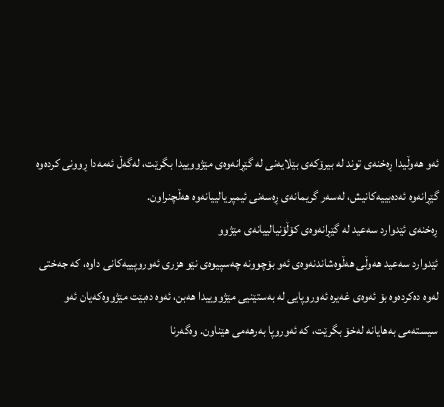ئەو هەوڵیدا ڕەخنەی توند لە بیرۆکەی بێلایەنی لە گێڕانەوەی مێژووییدا بگرێت، لەگەڵ ئەمەدا ڕوونی کردەوە گێڕانەوە ئەدەبییەکانیش، لەسەر گریمانەی ڕەسەنی ئیمپریالییانەوە هەڵچنراون.
ڕەخنەی ئێدوارد سەعید لە گێڕانەوەی کۆڵۆنیالییانەی مێژوو
ئێدوارد سەعید هەوڵی هەڵوەشاندنەوەی ئەو بۆچوونە چەسپیوەی نێو هزری ئەوروپییەکانی داوە، کە جەختی لەوە دەکردەوە بۆ ئەوەی غەیرە ئەوروپایی لە بەستێنیی مێژووییدا هەبن، ئەوە دەبێت مێژووەکەیان ئەو سیستەمی بەهایانە لەخۆ بگرێت، کە ئەوروپا بەرهەمی هێناون. وەگەرنا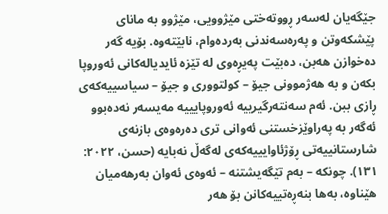جێگەیان لەسەر ڕووتەختی مێژوویی، مێژوو بە مانای پێشکەوتن و پەرەسەندنی بەردەوام، نابێتەوە. بۆیە گەر دەخوازن هەبن، دەبێت پەیڕەوی لە تێزە ئایدیالەکانی ئەوروپا بکەن و بە هەژموونی جیۆ – کولتووری و جیۆ – سیاسییەکەی ڕازی ببن. ئەم سەنتەرگیرییە ئەوروپایییە مەیسەر نەدەبوو ئەگەر بە پەراوێزخستنی ئەوانی تری دەرەوەی بازنەی شارستانییەتی ڕۆژئاوایییەکەی لەگەڵ نەبایە (حسن، ٢٠٢٢: ١٣١). چونکە – بەم تێگەیشتنە – ئەوەی ئەوان بەرهەمیان هێناوە، بەها بنەڕەتییەکانن بۆ هەر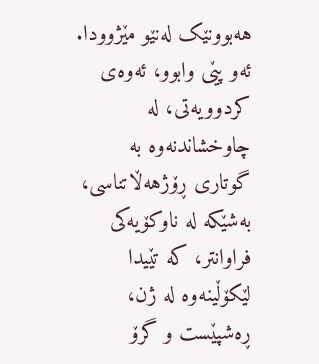هەبوونێک لەنێو مێژوودا. ئەو پێی وابوو، ئەوەی کردوویەتی، لە چاوخشاندنەوە بە گوتاری ڕۆژهەڵاتناسی، بەشێکە لە ناوکۆیەکی فراوانتر، کە تێیدا لێکۆڵینەوە لە ژن، ڕەشپێست و گرۆ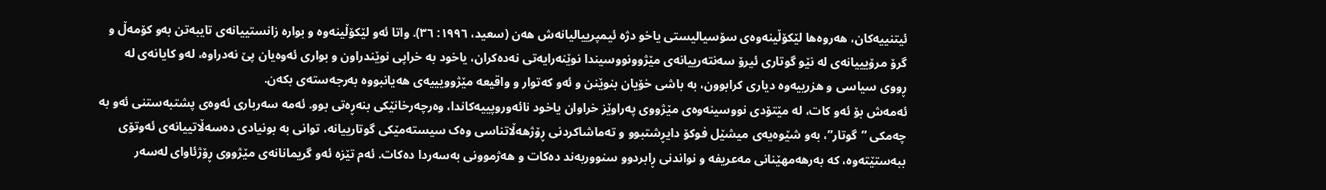ئیتنییەکان، هەروەها لێکۆڵینەوەی سۆسیالیستی یاخو دژە ئیمپرییالیانەش هەن (سعید، ١٩٩٦: ٣٦). واتا ئەو لێکۆڵینەوە و بوارە زانستییانەی تایبەتن بەو کۆمەڵ و گرۆ مرۆیییانەی لە نێو گوتاری ئیرۆ سەنتەرییانەی مێژوونووسیندا نوێنەرایەتی نەدەکران، یاخود بە خراپی نوێندراون و بواری ئەوەیان پێ نەدراوە، لەو کایانەی لە ڕووی سیاسی و هزرییەوە دیاری کرابوون، بە باشی خۆیان بنوێنن و ئەو کەتوار و واقیعە مێژوویییەی هەیانبووە بەرجەستەی بکەن.
ئەمەش بۆ ئەو کات، لە مێتۆدی نووسینەوەی مێژووی پەراوێز خراوان یاخود نائەوروپییەکاندا، وەرچەرخانێکی بنەڕەتی بوو. ئەمە سەرباری ئەوەی پشتبەستنی ئەو بە چەمکی ”گوتار”، بەو شێوەیەی میشێل فوکۆ دایڕشتبوو و تەماشاکردنی ڕۆژهەڵاتناسی وەک سیستەمێکی گوتارییانە، توانی بە بونیادی دەسەڵاتییانەی ئەوتۆی ببەستێتەوە، کە بەرهەمهێنانی مەعریفە و نواندنی ڕابردوو سنووربەند دەکات و هەژموونی بەسەردا دەکات. ئەم تێزە ئەو گریمانانەی مێژووی ڕۆژئاوای لەسەر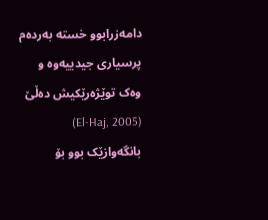دامەزرابوو خستە بەردەم پرسیاری جیدییەوە و وەک توێژەرێکیش دەڵێ (El-Haj, 2005) بانگەوازێک بوو بۆ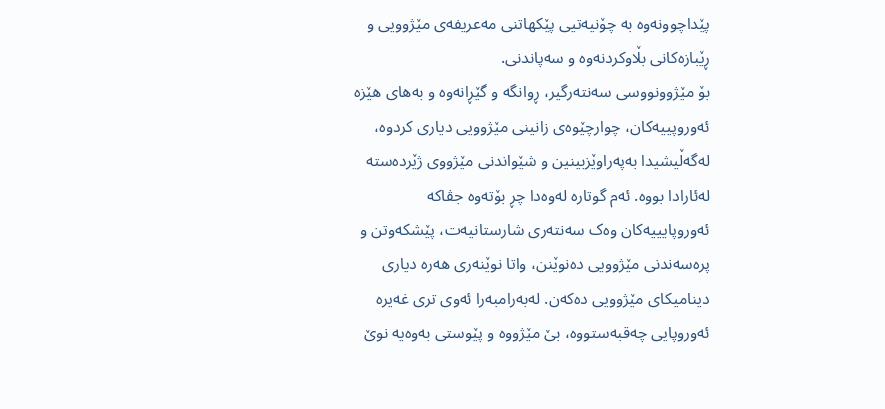پێداچوونەوە بە چۆنیەتیی پێکهاتنی مەعریفەی مێژوویی و ڕێبازەکانی بڵاوکردنەوە و سەپاندنی.
بۆ مێژوونووسی سەنتەرگیر، ڕوانگە و گێڕانەوە و بەهای هێزە ئەوروپییەکان، چوارچێوەی زانینی مێژوویی دیاری کردوە، لەگەڵیشیدا بەپەراوێزبینین و شێواندنی مێژووی ژێردەستە لەئارادا بووە. ئەم گوتارە لەوەدا چڕ بۆتەوە جڤاکە ئەوروپایییەکان وەک سەنتەری شارستانیەت، پێشکەوتن و پرەسەندنی مێژوویی دەنوێنن، واتا نوێنەری هەرە دیاری دینامیکای مێژوویی دەکەن. لەبەرامبەرا ئەوی تری غەیرە ئەوروپایی چەقبەستووە، بێ مێژووە و پێوستی بەوەیە نوێ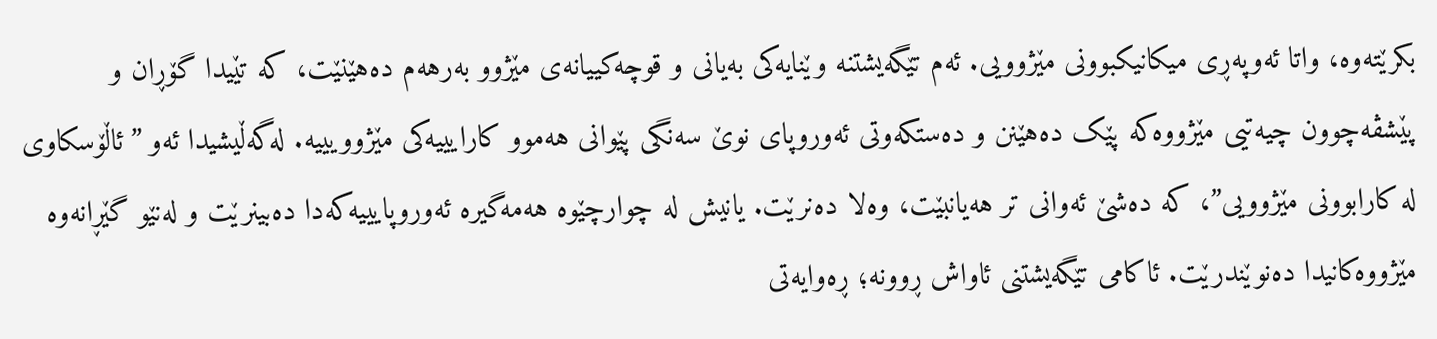بکرێتەوە، واتا ئەوپەڕی میکانیکبوونی مێژوویی. ئەم تێگەیشتنە وێنایەکی بەیانی و قوچەکییانەی مێژوو بەرهەم دەهێنێت، کە تێیدا گۆڕان و پێشڤەچوون چیەتیی مێژووەکە پێک دەهێنن و دەستکەوتی ئەوروپای نوێ سەنگی پێوانی هەموو کارایییەکی مێژوویییە. لەگەڵیشیدا ئەو ”ئاڵۆسکاوی لە کارابوونی مێژوویی”، کە دەشێ ئەوانی تر هەیانبێت، وەلا دەنرێت. یانیش لە چوارچێوە هەمەگیرە ئەوروپایییەکەدا دەبینرێت و لەنێو گێڕانەوە مێژووەکانیدا دەنوێندرێت. ئاکامی تێگەیشتنی ئاواش ڕوونە؛ ڕەوایەتی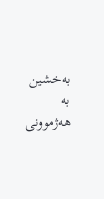بەخشین بە هەژموونی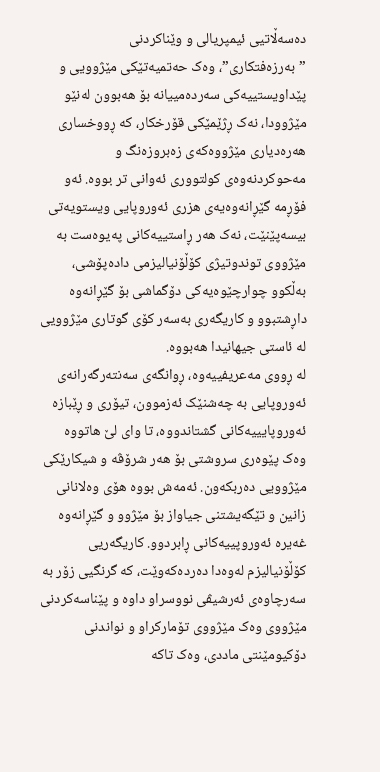دەسەڵاتیی ئیمپریالی و وێناکردنی ”بەرزەفتکاری”، وەک حەتمیەتێکی مێژوویی و پێداویستییەکی سەردەمییانە بۆ هەبوون لەنێو مێژوودا، نەک ڕژێمێکی قۆرخکار، کە ڕووخساری هەرەدیاری مێژووەکەی زەبروزەنگ و مەحوکردنەوەی کولتووری ئەوانی تر بووە. ئەو فۆڕمە گێڕانەوەیەی هزری ئەوروپایی ویستویەتی بیسەپێنێت، نەک هەر ڕاستییەکانی پەیوەست بە مێژووی توندوتیژی کۆڵۆنیالیزمی دادەپۆشی، بەڵکوو چوارچێوەیەکی دۆگماشی بۆ گێڕانەوە داڕشتبوو و کاریگەری بەسەر کۆی گوتاری مێژوویی لە ئاستی جیهانیدا هەبووە.
لە ڕووی مەعریفییەوە، ڕوانگەی سەنتەرگەرانەی ئەوروپایی بە چەشنێک ئەزموون، تیۆری و ڕێبازە ئەوروپایییەکانی گشتاندووە، تا وای لێ هاتووە وەک پێوەری سروشتی بۆ هەر شرۆڤە و شیکارێکی مێژوویی دەربکەون. ئەمەش بووە هۆی وەلانانی زانین و تێگەیشتنی جیاواز بۆ مێژوو و گێڕانەوە غەیرە ئەوروپییەکانی ڕابردوو. کاریگەریی کۆڵۆنیالیزم لەوەدا دەردەکەوێت، کە گرنگیی زۆر بە سەرچاوەی ئەرشیڤی نووسراو داوە و پێناسەکردنی مێژووی وەک مێژووی تۆمارکراو و نواندنی دۆکیومێنتی ماددی، وەک تاکە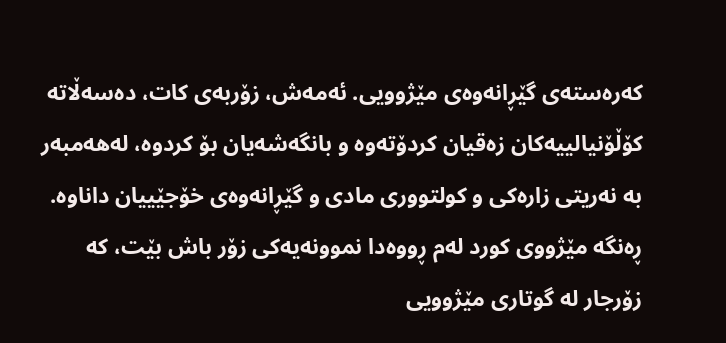کەرەستەی گێڕانەوەی مێژوویی. ئەمەش، زۆربەی کات، دەسەڵاتە کۆڵۆنیالییەکان زەقیان کردۆتەوە و بانگەشەیان بۆ کردوە، لەهەمبەر بە نەریتی زارەکی و کولتووری مادی و گێڕانەوەی خۆجێییان داناوە. ڕەنگە مێژووی کورد لەم ڕووەدا نموونەیەکی زۆر باش بێت، کە زۆرجار لە گوتاری مێژوویی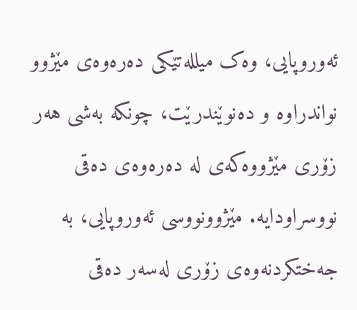ئەوروپایی، وەک میللەتێکی دەرەوەی مێژوو نواندراوە و دەنوێندرێت، چونکە بەشی هەر زۆری مێژووەکەی لە دەرەوەی دەقی نووسراودایە. مێژوونووسی ئەوروپایی، بە جەختکردنەوەی زۆری لەسەر دەقی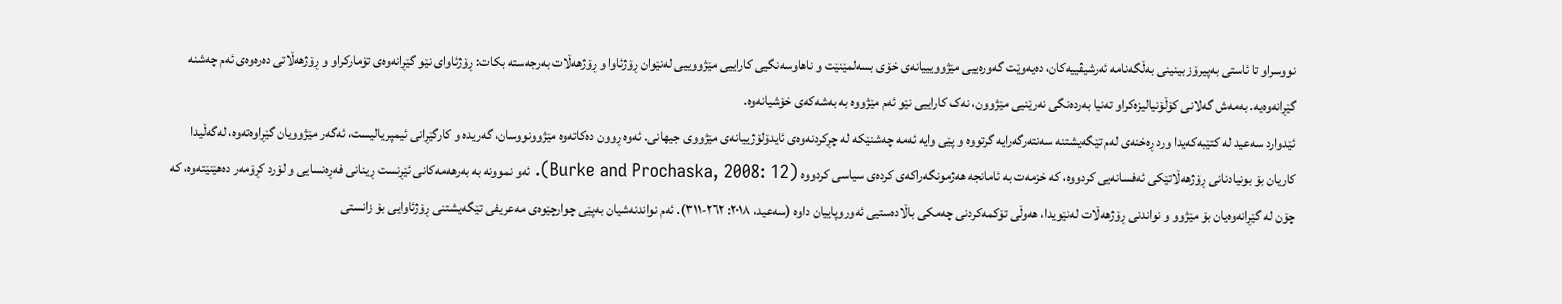نووسراو تا ئاستی بەپیرۆز بینینی بەڵگەنامە ئەرشیڤییەکان، دەیەوێت گەورەییی مێژوویییانەی خۆی بسەلمێنێت و ناهاوسەنگیی کاراییی مێژووییی لەنێوان ڕۆژئاوا و ڕۆژهەڵات بەرجەستە بکات: ڕۆژئاوای نێو گێڕانەوەی تۆمارکراو و ڕۆژهەڵاتی دەرەوەی ئەم چەشنە گێڕانەوەیە. بەمەش گەلانی کۆڵۆنیالیزەکراو تەنیا بەردەنگی نەرێنیی مێژوون، نەک کاراییی نێو ئەم مێژووە بە بەشەکەی خۆشیانەوە.
ئێدوارد سەعید لە کتێبەکەیدا ورد ڕەخنەی لەم تێگەیشتنە سەنتەرگەرایە گرتووە و پێی وایە ئەمە چەشنێکە لە چڕکردنەوەی ئایدۆلۆژییانەی مێژووی جیهانی. ئەوە ڕوون دەکاتەوە مێژوونووسان، گەریدە و کارگێڕانی ئیمپریالیست، ئەگەر مێژوویان گێڕاوەتەوە، لەگەڵیدا کاریان بۆ بونیادنانی ڕۆژهەڵاتێکی ئەفسانەیی کردووە، کە خزمەت بە ئامانجە هەژمونگەراکەی کردەی سیاسی کردووە (Burke and Prochaska, 2008: 12). ئەو نموونە بە بەرهەمەکانی ئێڕنست ڕینانی فەڕەنسایی و لۆرد کڕۆمەر دەهێنێتەوە، کە چۆن لە گێڕانەوەیان بۆ مێژوو و نواندنی ڕۆژهەڵات لەنێویدا، هەوڵی تۆکمەکردنی چەمکی باڵادەستیی ئەوروپاییان داوە (سەعيد، ٢٠١٨: ٢٦٢-٣١١). ئەم نواندنەشیان بەپێی چوارچێوەی مەعریفی تێگەیشتنی ڕۆژئاوایی بۆ زانستی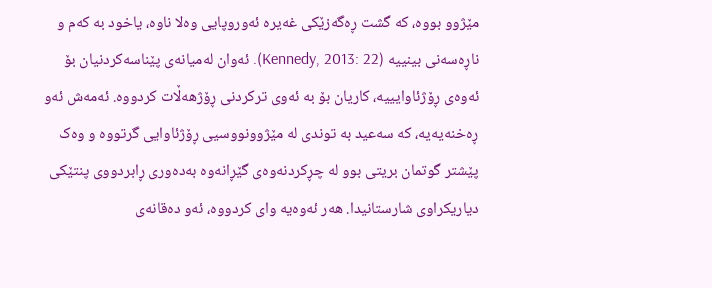مێژوو بووە، کە گشت ڕەگەزێکی غەیرە ئەوروپایی وەلا ناوە، یاخود بە کەم و ناڕەسەنی بینییە (Kennedy, 2013: 22). ئەوان لەمیانەی پێناسەکردنیان بۆ ئەوەی ڕۆژئاوایییە، کاریان بۆ بە ئەوی ترکردنی ڕۆژهەڵات کردووە. ئەمەش ئەو ڕەخنەیەیە، کە سەعید بە توندی لە مێژوونووسیی ڕۆژئاوایی گرتووە و وەک پێشتر گوتمان بریتی بوو لە چڕکردنەوەی گێڕانەوە بەدەوری ڕابردووی پنتێکی دیاریکراوی شارستانیدا. هەر ئەوەیە وای کردووە، ئەو دەقانەی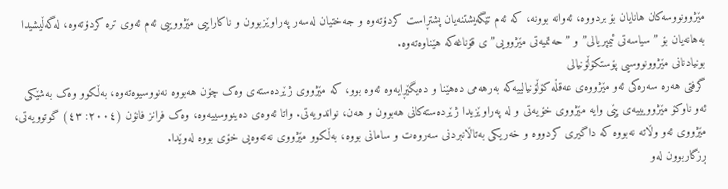مێژوونووسەکان هانایان بۆ بردووە، ئەوانە بوونە، کە ئەم تێگەیشتنەیان پشتڕاست کردۆتەوە و جەختیان لەسەر پەراوێزبوون و ناکاراییی مێژووییی ئەم ئەوی ترە کردۆتەوە، لەگەڵیشیدا بەهانەیان بۆ ”سیاسەتی ئیمپریالی” و ”حەتمیەتی مێژوویی”ی قۆناغەکە هێناوەتەوە.
بونیادنانی مێژوونووسیی پۆستکۆڵۆنیالی
گرفتی هەرە سەرەکی ئەو مێژووەی عەقڵە کۆڵۆنیالییەکە بەرهەمی دەهێنا و دەیگێڕایەوە ئەوە بوو، کە مێژووی ژێردەستەی وەک چۆن هەبووە نەنووسیوەتەوە، بەڵکوو وەک بەشێکی ئەو ناوکۆ مێژوویییەی پێی وایە مێژووی خۆیەتی و لە پەراوێزیدا ژێردەستەکانی هەبوون و هەن، نواندویەتی. واتا ئەوەی دەینووسییەوە، وەک فرانز فانۆن (٢٠٠٤: ٤٣) گوتوویەتی، مێژووی ئەو وڵاتە نەبووە کە داگیری کردووە و خەریکی بەتاڵانبردنی سەروەت و سامانی بووە، بەڵکوو مێژووی نەتەوەیی خۆی بووە لەوێدا.
ڕزگاربوون لەو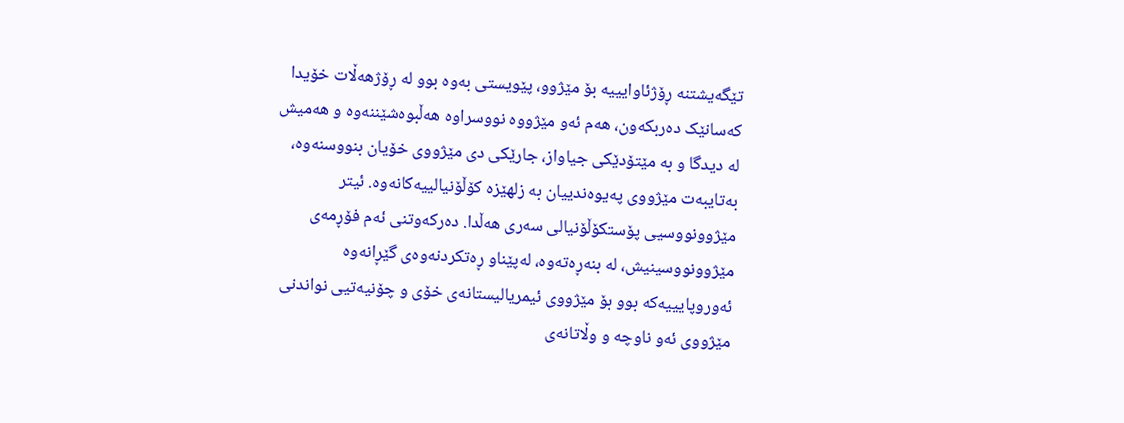تێگەیشتنە ڕۆژئاوایییە بۆ مێژوو، پێویستی بەوە بوو لە ڕۆژهەڵات خۆیدا کەسانێک دەربکەون، هەم ئەو مێژووە نووسراوە هەڵبوەشێننەوە و هەمیش لە دیدگا و بە مێتۆدێکی جیاواز، جارێکی دی مێژووی خۆیان بنووسنەوە، بەتایبەت مێژووی پەیوەندییان بە زلهێزە کۆڵۆنیالییەکانەوە. ئیتر مێژوونووسیی پۆستکۆڵۆنیالی سەری هەڵدا. دەرکەوتنی ئەم فۆڕمەی مێژوونووسینیش، لە بنەڕەتەوە، لەپێناو ڕەتکردنەوەی گێڕانەوە ئەوروپایییەکە بوو بۆ مێژووی ئیمریالیستانەی خۆی و چۆنیەتیی نواندنی مێژووی ئەو ناوچە و وڵاتانەی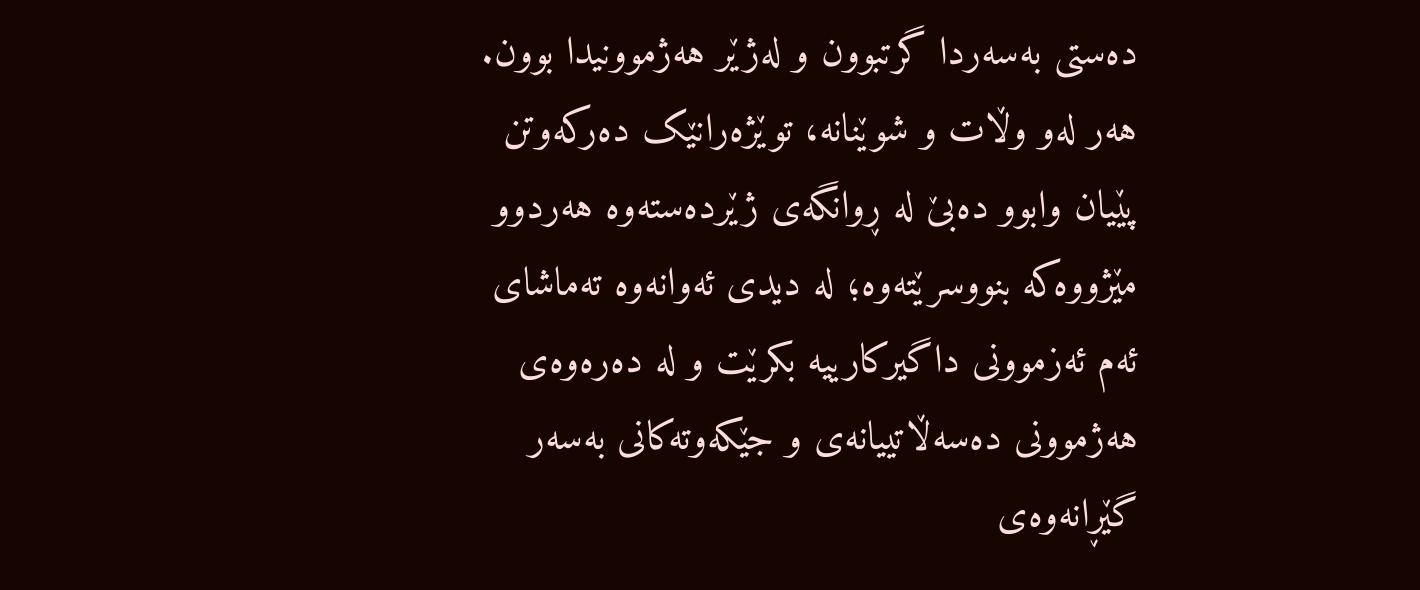دەستی بەسەردا گرتبوون و لەژێر هەژموونیدا بوون. هەر لەو وڵات و شوێنانە، توێژەرانێک دەرکەوتن پێیان وابوو دەبێ لە ڕوانگەی ژێردەستەوە هەردوو مێژووەکە بنووسرێتەوە؛ لە دیدی ئەوانەوە تەماشای ئەم ئەزموونی داگیرکارییە بکرێت و لە دەرەوەی هەژموونی دەسەڵاتییانەی و جێکەوتەکانی بەسەر گێڕانەوەی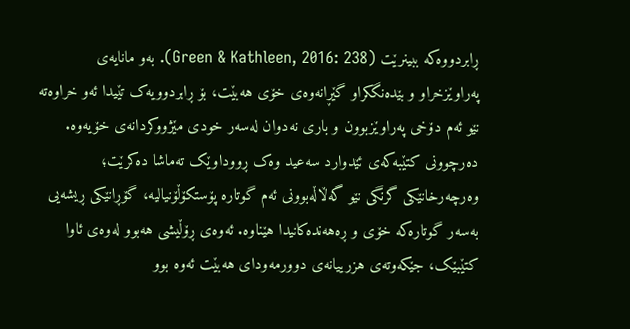ڕابردووەکە ببینرێت (Green & Kathleen, 2016: 238). بەو مانایەی پەراوێزخراو و بێدەنگکراو گێڕانەوەی خۆی هەبێت، بۆ ڕابردوویەک تێیدا ئەو خراوەتە نێو ئەم دۆخی پەراوێزبوون و باری نەدوان لەسەر خودی مێژووکردانەی خۆیەوە.
دەرچوونی کتێبەکەی ئێدوارد سەعید وەک ڕووداوێک تەماشا دەکرێت؛ وەرچەرخانێکی گرنگی نێو گەڵاڵەبوونی ئەم گوتارە پۆستکۆڵۆنیالیە، گۆڕانێکی ڕیشەیی بەسەر گوتارەکە خۆی و ڕەهەندەکانیدا هێناوە. ئەوەی ڕۆڵیشی هەبوو لەوەی ئاوا کتێبێک، جێکەوتەی هزرییانەی دوورمەودای هەبێت ئەوە بوو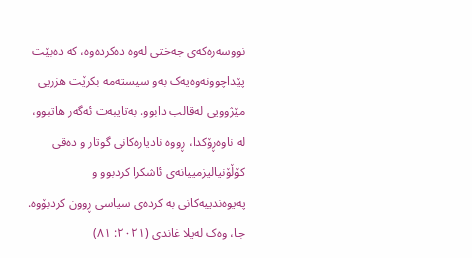نووسەرەکەی جەختی لەوە دەکردەوە، کە دەبێت پێداچوونەوەیەک بەو سیستەمە بکرێت هزریی مێژوویی لەقالب دابوو. بەتایبەت ئەگەر هاتبوو، لە ناوەڕۆکدا، ڕووە نادیارەکانی گوتار و دەقی کۆڵۆنیالیزمییانەی ئاشکرا کردبوو و پەیوەندییەکانی بە کردەی سیاسی ڕوون کردبۆوە. جا، وەک لەیلا غاندی (٢٠٢١: ٨١)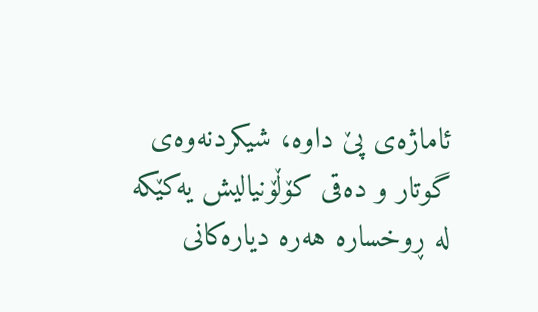ئاماژەی پێ داوە، شیکردنەوەی گوتار و دەقی کۆڵۆنیالیش یەکێکە لە ڕوخسارە هەرە دیارەکانی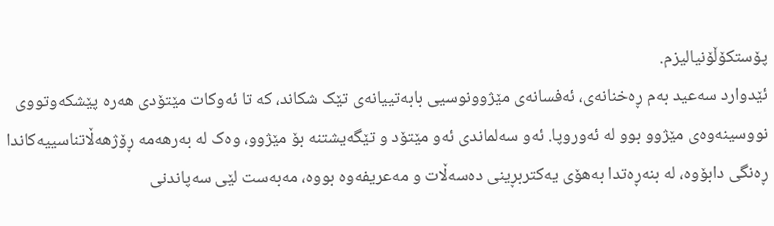پۆستکۆڵۆنیالیزم.
ئێدوارد سەعید بەم ڕەخنانەی، ئەفسانەی مێژوونوسیی بابەتییانەی تێک شکاند، کە تا ئەوکات مێتۆدی هەرە پێشکەوتووی نووسینەوەی مێژوو بوو لە ئەوروپا. ئەو سەلماندی ئەو مێتۆد و تێگەیشتنە بۆ مێژوو، وەک لە بەرهەمە ڕۆژهەڵاتناسییەکاندا ڕەنگی دابۆوە، لە بنەڕەتدا بەهۆی یەکتربڕینی دەسەڵات و مەعریفەوە بووە، مەبەست لێی سەپاندنی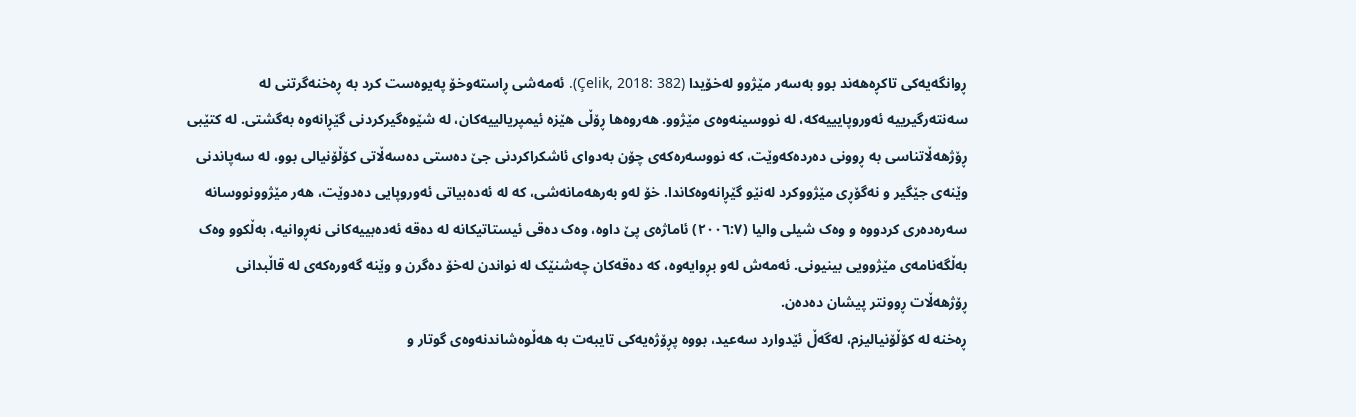ڕوانگەیەکی تاکڕەهەند بوو بەسەر مێژوو لەخۆیدا (Çelik, 2018: 382). ئەمەشی ڕاستەوخۆ پەیوەست کرد بە ڕەخنەگرتنی لە سەنتەرگیرییە ئەوروپایییەکە، لە نووسینەوەی مێژوو. هەروەها ڕۆڵی هێزە ئیمپریالییەکان، لە شێوەگیرکردنی گێڕانەوە بەگشتی. لە کتێبی ڕۆژهەڵاتناسی بە ڕوونی دەردەکەوێت، کە نووسەرەکەی چۆن بەدوای ئاشکراکردنی جێ دەستی دەسەڵاتی کۆڵۆنیالی بوو، لە سەپاندنی وێنەی جێگیر و نەگۆڕی مێژووکرد لەنێو گێڕانەوەکاندا. خۆ لەو بەرهەمانەشی، کە لە ئەدەبیاتی ئەوروپایی دەدوێت، هەر مێژوونووسانە سەرەدەری کردووە و وەک شیلی والیا (٢٠٠٦:٧) ئاماژەی پێ داوە، وەک دەقی ئیستاتیکانە لە دەقە ئەدەبییەکانی نەڕوانیە، بەڵکوو وەک بەڵگەنامەی مێژوویی بینیونی. ئەمەش لەو بڕوایەوە، کە دەقەکان چەشنێک لە نواندن لەخۆ دەگرن و وێنە گەورەکەی لە قاڵبدانی ڕۆژهەڵات ڕوونتر پیشان دەدەن.
ڕەخنە لە کۆڵۆنیالیزم، لەگەڵ ئێدوارد سەعید، بووە پڕۆژەیەکی تایبەت بە هەڵوەشاندنەوەی گوتار و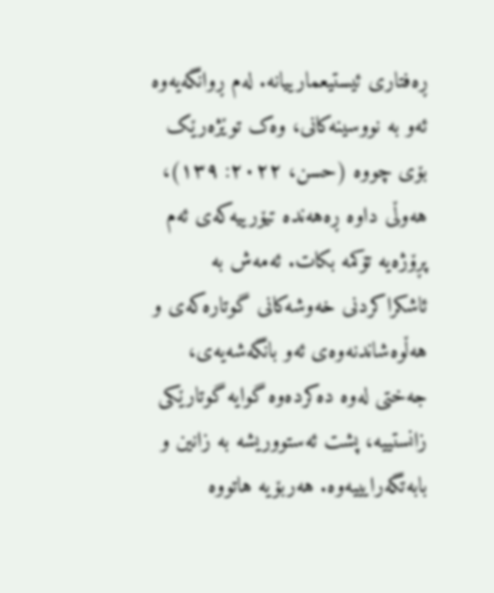ڕەفتاری ئیستیعمارییانە. لەم ڕوانگەیەوە ئەو بە نووسینەکانی، وەک توێژەرێک بۆی چووە (حسن، ٢٠٢٢: ١٣٩)، هەوڵی داوە ڕەهەندە تیۆرییەکەی ئەم پڕۆژەیە تۆکمە بکات. ئەمەش بە ئاشکراکردنی خەوشەکانی گوتارەکەی و هەڵوەشاندنەوەی ئەو بانگەشەیەی، جەختی لەوە دەکردەوە گوایە گوتارێکی زانستییە، پشت ئەستووریشە بە زانین و بابەتگەرایییەوە. هەربۆیە هاتووە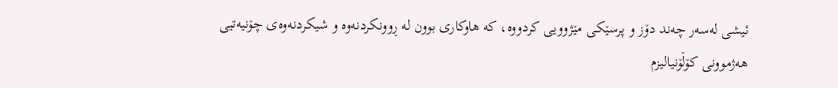ئیشی لەسەر چەند دۆز و پرسێکی مێژوویی کردووە، کە هاوکاری بوون لە ڕوونکردنەوە و شیکردنەوەی چۆنیەتیی هەژموونی کۆڵۆنیالیزم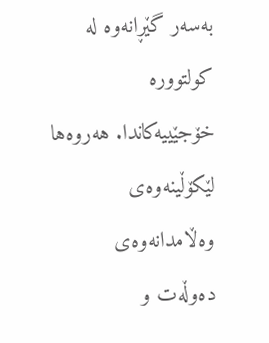بەسەر گێڕانەوە لە کولتوورە خۆجێییەکاندا. هەروەها لێکۆڵینەوەی وەڵامدانەوەی دەوڵەت و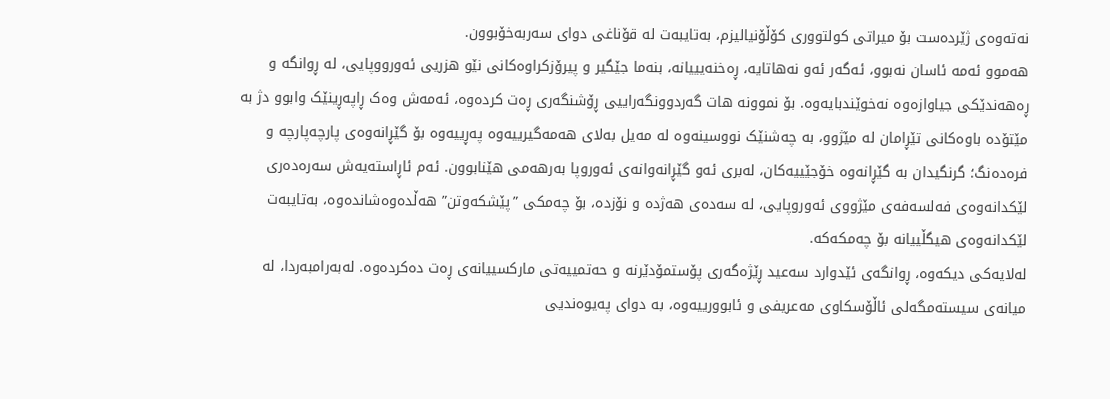نەتەوەی ژێردەست بۆ میراتی کولتووری کۆڵۆنیالیزم، بەتایبەت لە قۆناغی دوای سەربەخۆبوون.
هەموو ئەمە ئاسان نەبوو، ئەگەر ئەو نەهاتایە، ڕەخنەیییانە، بنەما جێگیر و پیرۆزکراوەکانی نێو هزریی ئەورووپایی، لە ڕوانگە و ڕەهەندێکی جیاوازەوە نەخوێندبایەوە. بۆ نموونە هات گەردوونگەراییی ڕۆشنگەری ڕەت کردەوە، ئەمەش وەک ڕاپەڕینێک وابوو دژ بە مێتۆدە باوەکانی تێڕامان لە مێژوو، بە چەشنێک نووسینەوە لە مەیل بەلای هەمەگیرییەوە پەڕییەوە بۆ گێڕانەوەی پارچەپارچە و فرەدەنگ؛ گرنگیدان بە گێڕانەوە خۆجێییەکان، لەبری ئەو گێڕانەوانەی ئەوروپا بەرهەمی هێنابوون. ئەم ئاڕاستەیەش سەرەدەری لێکدانەوەی فەلسەفەی مێژووی ئەوروپایی، لە سەدەی هەژدە و نۆزدە، بۆ چەمکی ”پێشکەوتن” هەڵدەوەشاندەوە، بەتایبەت لێکدانەوەی هیگڵییانە بۆ چەمکەکە.
لەلایەکی دیکەوە، ڕوانگەی ئێدوارد سەعید ڕێژەگەری پۆستمۆدێرنە و حەتمییەتی مارکسییانەی ڕەت دەکردەوە. لەبەرامبەردا، لە میانەی سیستەمگەلی ئاڵۆسکاوی مەعریفی و ئابوورییەوە، بە دوای پەیوەندیی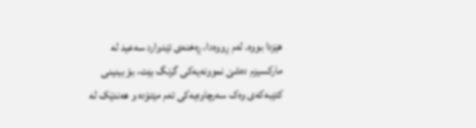هێزدا بووە. لەم ڕووەدا، ڕەخنەی ئێدوارد سەعید لە مارکسیزم دەشێ نموونەیەکی گرنگ بێت، بۆ بینینی کتێبەکەی وەک سەرچاوەیەکی ئەم مێتۆدە و هەندێک لە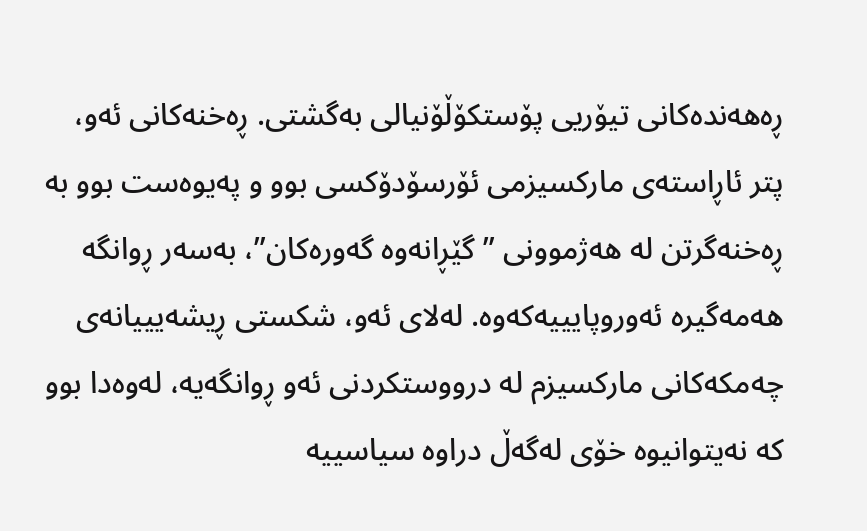ڕەهەندەکانی تیۆریی پۆستکۆڵۆنیالی بەگشتی. ڕەخنەکانی ئەو، پتر ئاڕاستەی مارکسیزمی ئۆرسۆدۆکسی بوو و پەیوەست بوو بە ڕەخنەگرتن لە هەژموونی ”گێڕانەوە گەورەکان”، بەسەر ڕوانگە هەمەگیرە ئەوروپایییەکەوە. لەلای ئەو، شکستی ڕیشەیییانەی چەمکەکانی مارکسیزم لە درووستکردنی ئەو ڕوانگەیە، لەوەدا بوو کە نەیتوانیوە خۆی لەگەڵ دراوە سیاسییە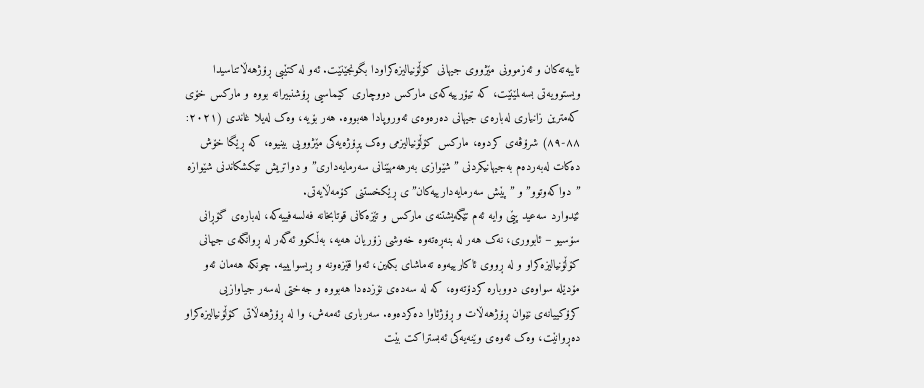تایبەتەکان و ئەزموونی مێژووی جیهانی کۆڵۆنیالیزەکراودا بگونجێنێت. ئەو لە کتێبی ڕۆژهەڵاتناسیدا ویستوویەتی بسەلمێنێت، کە تیۆرییەکەی مارکس دووچاری کێماسیی ڕۆشنبیرانە بووە و مارکس خۆی کەمترین زانیاری لەبارەی جیهانی دەرەوەی ئەوروپادا هەبووە. هەر بۆیە، وەک لەیلا غاندی (٢٠٢١: ٨٨-٨٩) شرۆڤەی کردوە، مارکس کۆڵۆنیالیزمی وەک پڕۆژەیەکی مێژوویی بینیوە، کە ڕێگا خۆش دەکات لەبەردەم بەجیهانیکردنی ”شێوازی بەرهەمهێنانی سەرمایەداری” و دواتریش تێکشکاندنی شێوازە ”دواکەوتوو” و ”پێش سەرمایەدارییەکان”ی ڕێکخستنی کۆمەڵایەتی.
ئێدوارد سەعید پێی وایە ئەم تێگەیشتنەی مارکس و تێزەکانی قوتابخانە فەلسەفییەکە، لەبارەی گۆڕانی سۆسیو – ئابووری، نەک هەر لە بنەڕەتەوە خەوشی زۆریان هەیە، بەڵکوو ئەگەر لە ڕوانگەی جیهانی کۆڵۆنیالیزەکراو و لە ڕووی ئاکارییەوە تەماشای بکەین، ئەوا قێزەونە و ڕیسوایییە. چونکە هەمان ئەو مۆدێلە سواوەی دووبارە کردۆتەوە، کە لە سەدەی نۆزدەدا هەبووە و جەختی لەسەر جیاوازیی کرۆکییانەی نێوان ڕۆژهەڵات و ڕۆژئاوا دەکردەوە. سەرباری ئەمەش، وا لە ڕۆژهەڵاتی کۆڵۆنیالیزەکراو دەڕوانێت، وەک ئەوەی وێنەیەکی ئەبستراکت بێت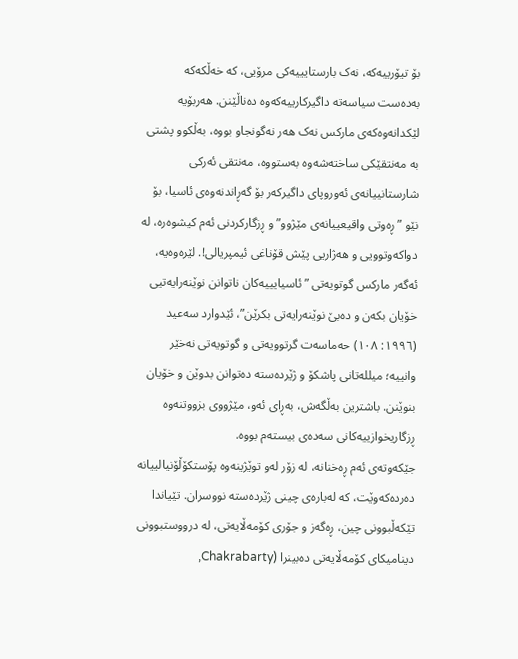بۆ تیۆرییەکە، نەک بارستایییەکی مرۆیی، کە خەڵکەکە بەدەست سیاسەتە داگیرکارییەکەوە دەناڵێنن. هەربۆیە لێکدانەوەکەی مارکس نەک هەر نەگونجاو بووە، بەڵکوو پشتی بە مەنتقێکی ساختەشەوە بەستووە، مەنتقی ئەرکی شارستانییانەی ئەوروپای داگیرکەر بۆ گەڕاندنەوەی ئاسیا، بۆ نێو ”ڕەوتی واقیعییانەی مێژوو” و ڕزگارکردنی ئەم کیشوەرە، لە دواکەوتوویی و هەژاریی پێش قۆناغی ئیمپریالی!. لێرەوەیە، ئەگەر مارکس گوتویەتی ”ئاسیایییەکان ناتوانن نوێنەرایەتیی خۆیان بکەن و دەبێ نوێنەرایەتی بکرێن”، ئێدوارد سەعید (١٩٩٦: ١٠٨) حەماسەت گرتوویەتی و گوتویەتی نەخێر وانییە؛ میللەتانی پاشکۆ و ژێردەستە دەتوانن بدوێن و خۆیان بنوێنن. باشترین بەڵگەش، بەڕای ئەو، مێژووی بزووتنەوە ڕزگاریخوازییەکانی سەدەی بیستەم بووە.
جێکەوتەی ئەم ڕەخنانە، لە زۆر لەو توێژینەوە پۆستکۆڵۆنیالییانە دەردەکەوێت، کە لەبارەی چینی ژێردەستە نووسران. تێیاندا تێکەڵبوونی چین، ڕەگەز و جۆری کۆمەڵایەتی، لە درووستبوونی دینامیکای کۆمەڵایەتی دەبینرا (Chakrabarty,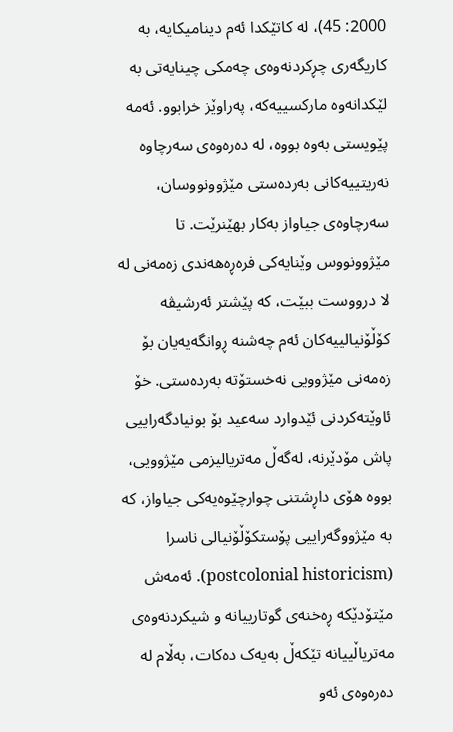2000: 45)، لە کاتێکدا ئەم دینامیکایە، بە کاریگەری چڕکردنەوەی چەمکی چینایەتی بە لێکدانەوە مارکسییەکە، پەراوێز خرابوو. ئەمە پێویستی بەوە بووە، لە دەرەوەی سەرچاوە نەریتییەکانی بەردەستی مێژوونووسان، سەرچاوەی جیاواز بەکار بهێنرێت. تا مێژوونووس وێنایەکی فرەڕەهەندی زەمەنی لە لا درووست ببێت، کە پێشتر ئەرشیڤە کۆڵۆنیالییەکان ئەم چەشنە ڕوانگەیەیان بۆ زەمەنی مێژوویی نەخستۆتە بەردەستی. خۆ ئاوێتەکردنی ئێدوارد سەعید بۆ بونیادگەراییی پاش مۆدێرنە، لەگەڵ مەتریالیزمی مێژوویی، بووە هۆی داڕشتنی چوارچێوەیەکی جیاواز، کە بە مێژووگەراییی پۆستکۆڵۆنیالی ناسرا (postcolonial historicism). ئەمەش مێتۆدێکە ڕەخنەی گوتارییانە و شیکردنەوەی مەتریاڵییانە تێکەڵ بەیەک دەکات، بەڵام لە دەرەوەی ئەو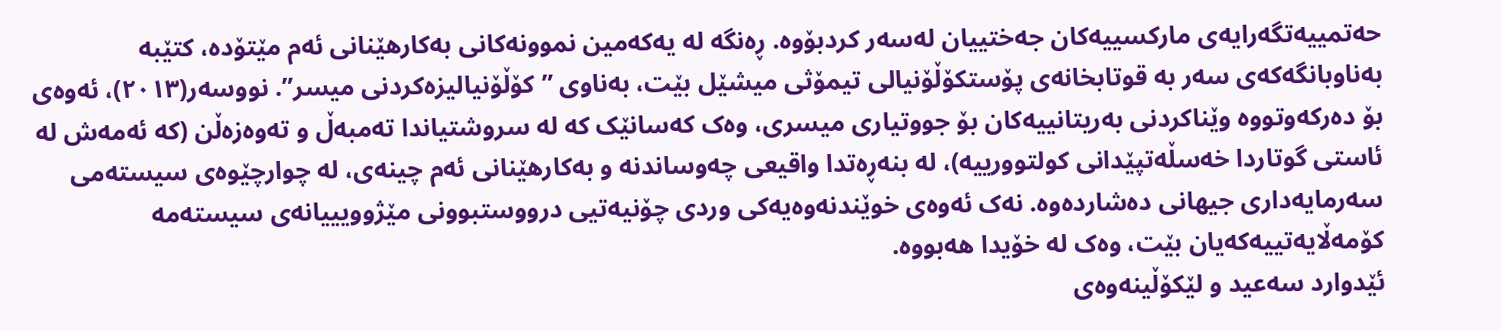حەتمییەتگەرایەی مارکسییەکان جەختییان لەسەر کردبۆوە. ڕەنگە لە یەکەمین نموونەکانی بەکارهێنانی ئەم مێتۆدە، کتێبە بەناوبانگەکەی سەر بە قوتابخانەی پۆستکۆڵۆنیالی تیمۆثی میشێل بێت، بەناوی ”کۆڵۆنیالیزەکردنی میسر”. نووسەر(٢٠١٣)، ئەوەی بۆ دەرکەوتووە وێناکردنی بەریتانییەکان بۆ جووتیاری میسری، وەک کەسانێک کە لە سروشتیاندا تەمبەڵ و تەوەزەڵن (کە ئەمەش لە ئاستی گوتاردا خەسڵەتپێدانی کولتوورییە)، لە بنەڕەتدا واقیعی چەوساندنە و بەکارهێنانی ئەم چینەی، لە چوارچێوەی سیستەمی سەرمایەداری جیهانی دەشاردەوە. نەک ئەوەی خوێندنەوەیەکی وردی چۆنیەتیی درووستبوونی مێژوویییانەی سیستەمە کۆمەڵایەتییەکەیان بێت، وەک لە خۆیدا هەبووە.
ئێدوارد سەعید و لێکۆڵینەوەی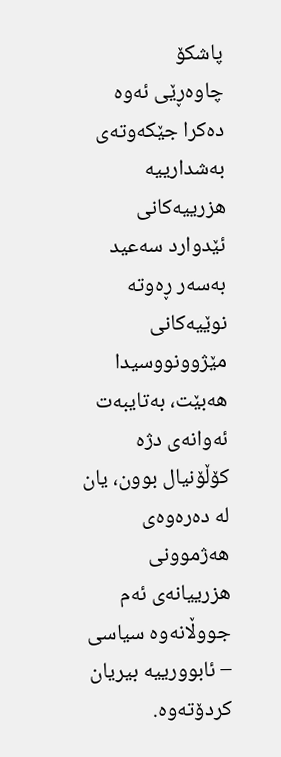پاشکۆ
چاوەڕێی ئەوە دەکرا جێکەوتەی بەشدارییە هزرییەکانی ئێدوارد سەعید بەسەر ڕەوتە نوێیەکانی مێژوونووسیدا هەبێت، بەتایبەت ئەوانەی دژە کۆڵۆنیال بوون، یان لە دەرەوەی هەژموونی هزرییانەی ئەم جووڵانەوە سیاسی – ئابوورییە بیریان کردۆتەوە.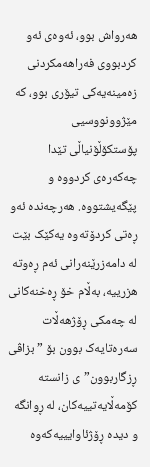هەرواش بوو، ئەوەی ئەو کردبووی فەراهەمکردنی زەمینەیەکی تیۆری بوو، کە مێژوونووسیی پۆستکۆڵۆنیاڵی تێدا چەکەرەی کردووە و پێگەیشتووە. هەرچەندە ئەو ڕەتی کردۆتەوە یەکێک بێت لە دامەزرێنەرانی ئەم ڕەوتە هزرییە، بەڵام خۆ ڕەخنەکانی لە چەمکی ڕۆژهەڵات سەرەتایەک بوون بۆ ”بزاڤی ڕزگاربوون”ی زانستە کۆمەڵایەتییەکان، لە ڕوانگە و دیدە ڕۆژئاوایییەکەوە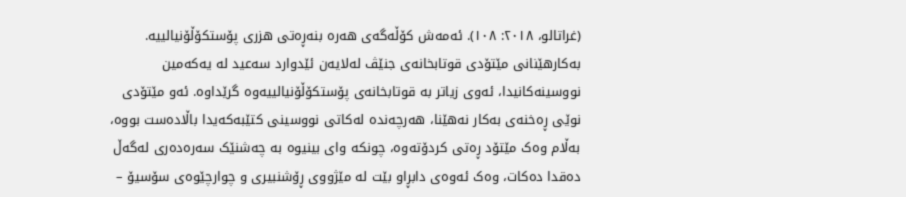(غراتالو، ٢٠١٨: ١٠٨). ئەمەش کۆڵەگەی هەرە بنەڕەتی هزری پۆستکۆڵۆنیالییە.
بەکارهێنانی مێتۆدی قوتابخانەی جنێڤ لەلایەن ئێدوارد سەعید لە یەکەمین نووسینەکانیدا، ئەوی زیاتر بە قوتابخانەی پۆستکۆڵۆنیالییەوە گرێداوە. ئەو مێتۆدی نوێی ڕەخنەی بەکار نەهێنا، هەرچەندە لەکاتی نووسینی کتێبەکەیدا باڵادەست بووە، بەڵام وەک مێتۆد ڕەتی کردۆتەوە، چونکە وای بینیوە بە چەشنێک سەرەدەری لەگەڵ دەقدا دەکات، وەک ئەوەی دابڕاو بێت لە مێژووی ڕۆشنبیری و چوارچێوەی سۆسیۆ –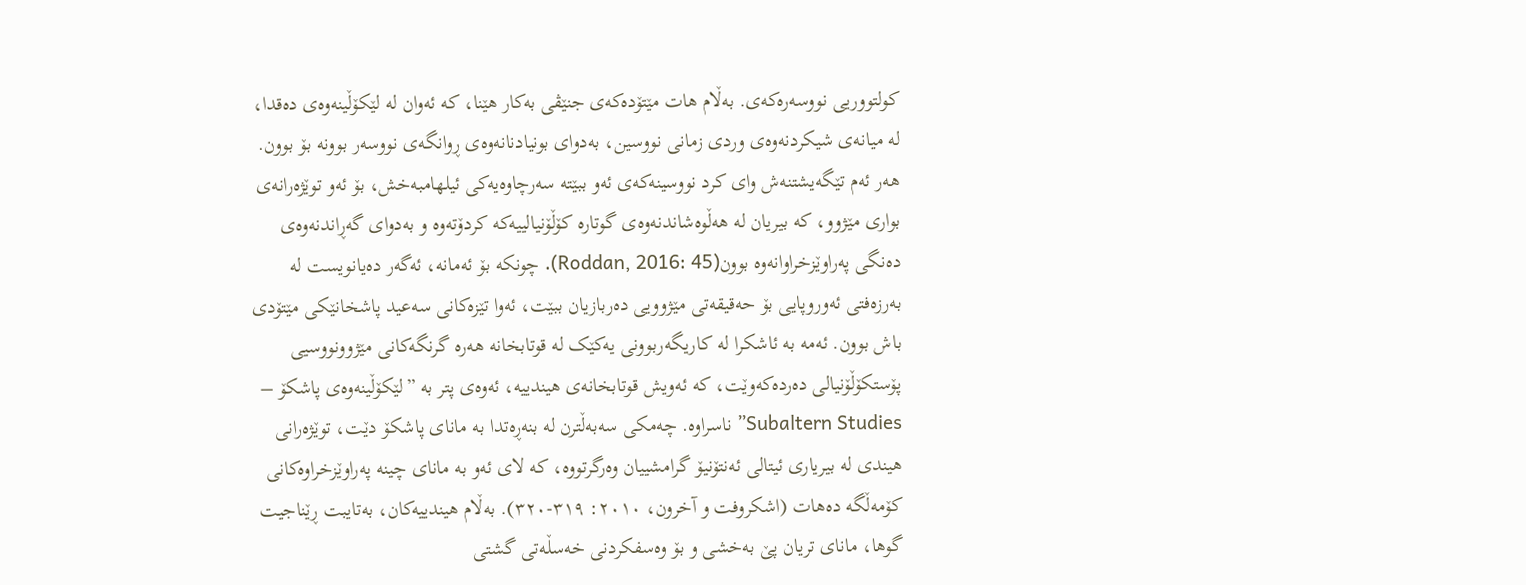کولتووریی نووسەرەکەی. بەڵام هات مێتۆدەکەی جنێڤی بەکار هێنا، کە ئەوان لە لێکۆڵینەوەی دەقدا، لە میانەی شیکردنەوەی وردی زمانی نووسین، بەدوای بونیادنانەوەی ڕوانگەی نووسەر بوونە بۆ بوون. هەر ئەم تێگەیشتنەش وای کرد نووسینەکەی ئەو ببێتە سەرچاوەیەکی ئیلهامبەخش، بۆ ئەو توێژەرانەی بواری مێژوو، کە بیریان لە هەڵوەشاندنەوەی گوتارە کۆڵۆنیالییەکە کردۆتەوە و بەدوای گەڕاندنەوەی دەنگی پەراوێزخراوانەوە بوون(Roddan, 2016: 45). چونکە بۆ ئەمانە، ئەگەر دەیانویست لە بەرزەفتی ئەوروپایی بۆ حەقیقەتی مێژوویی دەربازیان ببێت، ئەوا تێزەکانی سەعید پاشخانێکی مێتۆدی باش بوون. ئەمە بە ئاشکرا لە کاریگەربوونی یەکێک لە قوتابخانە هەرە گرنگەکانی مێژوونووسیی پۆستکۆڵۆنیالی دەردەکەوێت، کە ئەویش قوتابخانەی هیندییە، ئەوەی پتر بە ”لێکۆڵینەوەی پاشکۆ – Subaltern Studies” ناسراوە. چەمکی سەبەڵترن لە بنەڕەتدا بە مانای پاشکۆ دێت، توێژەرانی هیندی لە بیریاری ئیتالی ئەنتۆنیۆ گرامشییان وەرگرتووە، کە لای ئەو بە مانای چینە پەراوێزخراوەکانی کۆمەڵگە دەهات (اشکروفت و آخرون، ٢٠١٠: ٣١٩-٣٢٠). بەڵام هیندییەکان، بەتایبت ڕێناجیت گوها، مانای تریان پێ بەخشی و بۆ وەسفکردنی خەسڵەتی گشتی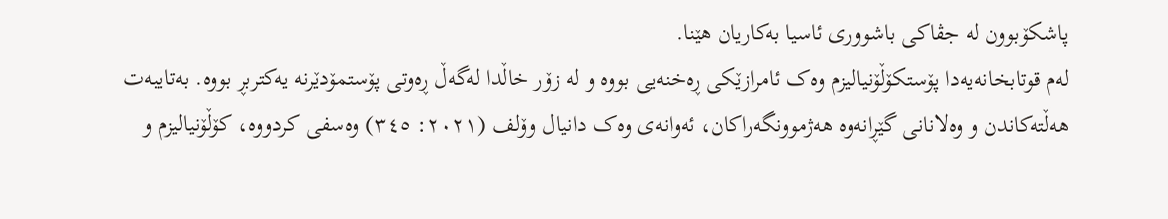پاشکۆبوون لە جڤاکی باشووری ئاسیا بەکاریان هێنا.
لەم قوتابخانەیەدا پۆستکۆڵۆنیالیزم وەک ئامرازێکی ڕەخنەیی بووە و لە زۆر خاڵدا لەگەڵ ڕەوتی پۆستمۆدێرنە یەکتربڕ بووە. بەتایبەت هەڵتەکاندن و وەلانانی گێڕانەوە هەژموونگەراکان، ئەوانەی وەک دانیال وۆلف (٢٠٢١: ٣٤٥) وەسفی کردووە، کۆڵۆنیالیزم و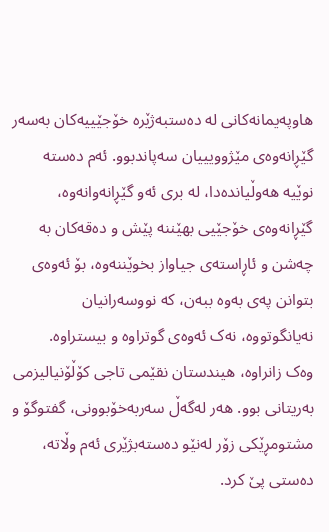هاوپەیمانەکانی لە دەستبەژێرە خۆجێییەکان بەسەر گێڕانەوەی مێژوویییان سەپاندبوو. ئەم دەستە نوێیە هەوڵیاندەدا، لە بری ئەو گێڕانەوانەوە، گێڕانەوەی خۆجێیی بهێننە پێش و دەقەکان بە چەشن و ئاڕاستەی جیاواز بخوێننەوە، بۆ ئەوەی بتوانن پەی بەوە ببەن، کە نووسەرانیان نەیانگوتووە، نەک ئەوەی گوتراوە و بیستراوە.
وەک زانراوە، هیندستان نقێمی تاجی کۆڵۆنیالیزمی بەریتانی بوو. هەر لەگەڵ سەربەخۆبوونی، گفتوگۆ و مشتومڕێکی زۆر لەنێو دەستەبژێری ئەم وڵاتە، دەستی پێ کرد.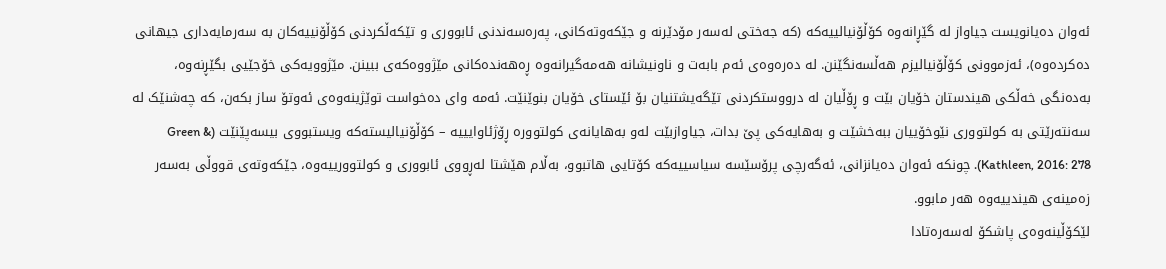ئەوان دەیانویست جیاواز لە گێڕانەوە کۆڵۆنیالییەکە (کە جەختی لەسەر مۆدێرنە و جێکەوتەکانی، پەرەسەندنی ئابووری و تێکەڵکردنی کۆڵۆنییەکان بە سەرمایەداری جیهانی دەکردەوە)، ئەزموونی کۆڵۆنیالیزم هەڵسەنگێنن. لە دەرەوەی ئەم بابەت و ناونیشانە هەمەگیرانەوە ڕەهەندەکانی مێژووەکەی ببینن. مێژوویەکی خۆجێیی بگێڕنەوە، بەدەنگی خەڵکی هیندستان خۆیان بێت و ڕۆڵیان لە درووستکردنی تێگەیشتنیان بۆ ئێستای خۆیان بنوێنێت. ئەمە وای دەخواست توێژینەوەی ئەوتۆ ساز بکەن، کە چەشنێک لە سەنتەرێتی بە کولتووری نێوخۆییان ببەخشێت و بەهایەکی پێ بدات، جیاوازبێت لەو بەهایانەی کولتوورە ڕۆژئاوایییە – کۆڵۆنیالیستەکە ویستبووی بیسەپێنێت (Green & Kathleen, 2016: 278). چونکە ئەوان دەیانزانی، ئەگەرچی پرۆسێسە سیاسییەکە کۆتایی هاتبوو، بەڵام هێشتا لەڕووی ئابووری و کولتوورییەوە، جێکەوتەی قووڵی بەسەر زەمینەی هیندییەوە هەر مابوو.
لێکۆڵینەوەی پاشکۆ لەسەرەتادا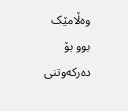وەڵامێک بوو بۆ دەرکەوتنی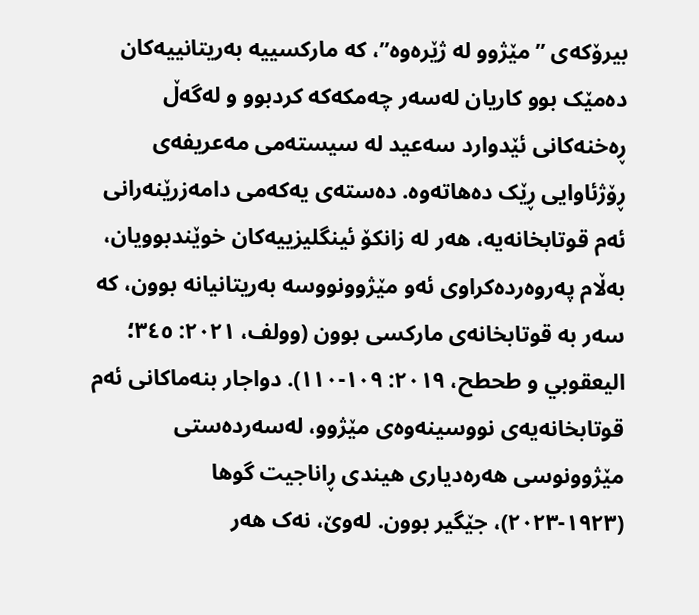بیرۆکەی ”مێژوو لە ژێرەوە”، کە مارکسییە بەریتانییەکان دەمێک بوو کاریان لەسەر چەمکەکە کردبوو و لەگەڵ ڕەخنەکانی ئێدوارد سەعید لە سیستەمی مەعریفەی ڕۆژئاوایی ڕێک دەهاتەوە. دەستەی یەکەمی دامەزرێنەرانی ئەم قوتابخانەیە، هەر لە زانکۆ ئینگلیزییەکان خوێندبوویان، بەڵام پەروەردەکراوی ئەو مێژوونووسە بەریتانیانە بوون، کە سەر بە قوتابخانەی مارکسی بوون (وولف، ٢٠٢١: ٣٤٥؛ الیعقوبي و طحطح، ٢٠١٩: ١٠٩-١١٠). دواجار بنەماکانی ئەم قوتابخانەیەی نووسینەوەی مێژوو، لەسەردەستی مێژوونوسی هەرەدیاری هیندی ڕاناجیت گوها (١٩٢٣-٢٠٢٣)، جێگیر بوون. لەوێ، نەک هەر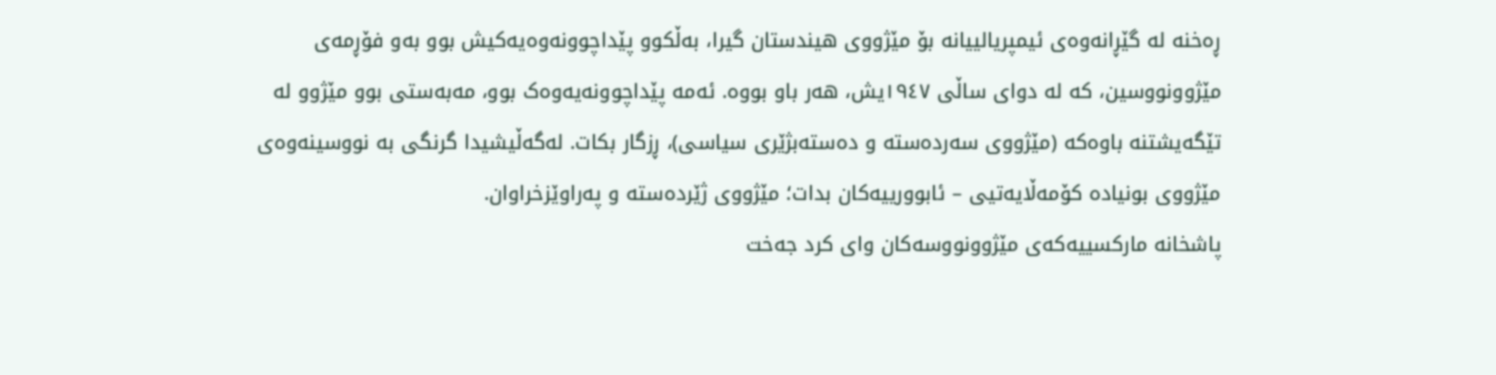ڕەخنە لە گێڕانەوەی ئیمپریالییانە بۆ مێژووی هیندستان گیرا، بەڵکوو پێداچوونەوەیەکیش بوو بەو فۆڕمەی مێژوونووسین، کە لە دوای ساڵی ١٩٤٧یش، هەر باو بووە. ئەمە پێداچوونەیەوەک بوو، مەبەستی بوو مێژوو لە تێگەیشتنە باوەکە (مێژووی سەردەستە و دەستەبژێری سیاسی)، ڕزگار بکات. لەگەڵیشیدا گرنگی بە نووسینەوەی مێژووی بونیادە کۆمەڵایەتیی – ئابوورییەکان بدات؛ مێژووی ژێردەستە و پەراوێزخراوان.
پاشخانە مارکسییەکەی مێژوونووسەکان وای کرد جەخت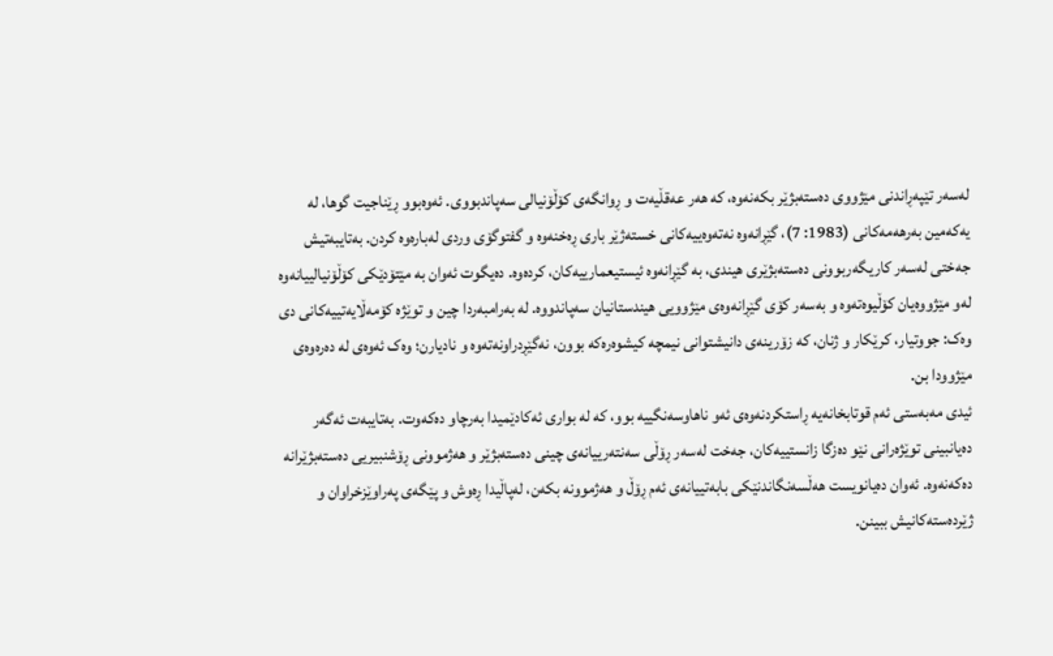لەسەر تێپەڕاندنی مێژووی دەستەبژێر بکەنەوە، کە هەر عەقڵیەت و ڕوانگەی کۆڵۆنیالی سەپاندبووی. ئەوەبوو ڕێناجیت گوها، لە یەکەمین بەرهەمەکانی (1983: 7)، گێڕانەوە نەتەوەییەکانی خستەژێر باری ڕەخنەوە و گفتوگۆی وردی لەبارەوە کردن. بەتایبەتیش جەختی لەسەر کاریگەربوونی دەستەبژێری هیندی، بە گێڕانەوە ئیستیعمارییەکان، کردەوە. دەیگوت ئەوان بە مێتۆدێکی کۆڵۆنیالییانەوە لەو مێژووەیان کۆڵیوەتەوە و بەسەر کۆی گێڕانەوەی مێژوویی هیندستانیان سەپاندووە. لە بەرامبەردا چین و توێژە کۆمەڵایەتییەکانی دی وەک: جووتیار، کرێکار و ژنان، کە زۆرینەی دانیشتوانی نیمچە کیشوەرەکە بوون، نەگێڕدراونەتەوە و نادیارن؛ وەک ئەوەی لە دەرەوەی مێژوودا بن.
ئیدی مەبەستی ئەم قوتابخانەیە ڕاستکردنەوەی ئەو ناهاوسەنگییە بوو، کە لە بواری ئەکادێمیدا بەرچاو دەکەوت. بەتایبەت ئەگەر دەیانبینی توێژەرانی نێو دەزگا زانستییەکان، جەخت لەسەر ڕۆڵی سەنتەرییانەی چینی دەستەبژێر و هەژموونی ڕۆشنبیریی دەستەبژێرانە دەکەنەوە. ئەوان دەیانویست هەڵسەنگاندنێکی بابەتییانەی ئەم ڕۆڵ و هەژموونە بکەن، لەپاڵیدا ڕەوش و پێگەی پەراوێزخراوان و ژێردەستەکانیش ببینن.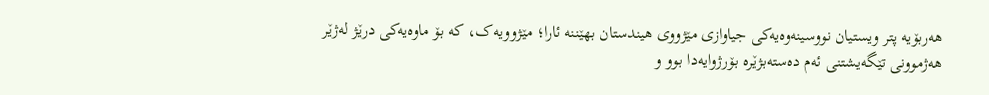هەربۆیە پتر ویستیان نووسینەوەیەکی جیاوازی مێژووی هیندستان بهێننە ئارا؛ مێژوویەک، کە بۆ ماوەیەکی درێژ لەژێر هەژموونی تێگەیشتنی ئەم دەستەبژێرە بۆرژوایەدا بوو و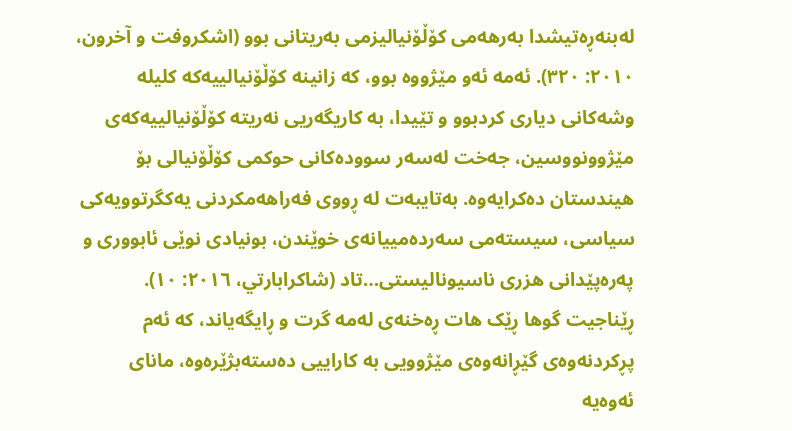لەبنەڕەتیشدا بەرهەمی کۆڵۆنیالیزمی بەریتانی بوو (اشکروفت و آخرون، ٢٠١٠: ٣٢٠). ئەمە ئەو مێژووە بوو، کە زانینە کۆڵۆنیالییەکە کلیلە وشەکانی دیاری کردبوو و تێیدا، بە کاریگەریی نەریتە کۆڵۆنیالییەکەی مێژوونووسین، جەخت لەسەر سوودەکانی حوکمی کۆڵۆنیالی بۆ هیندستان دەکرایەوە. بەتایبەت لە ڕووی فەراهەمکردنی یەکگرتوویەکی سیاسی، سیستەمی سەردەمییانەی خوێندن، بونیادی نوێی ئابووری و پەرەپێدانی هزری ناسیونالیستی…تاد (شاکرابارتي، ٢٠١٦: ١٠).
ڕێناجیت گوها ڕێک هات ڕەخنەی لەمە گرت و ڕایگەیاند، کە ئەم پڕکردنەوەی گێڕانەوەی مێژوویی بە کاراییی دەستەبژێرەوە، مانای ئەوەیە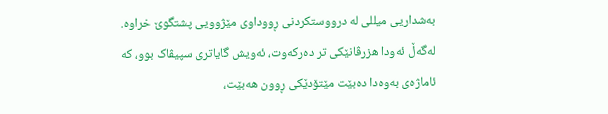بەشداریی میللی لە درووستکردنی ڕووداوی مێژوویی پشتگوێ خراوە. لەگەڵ ئەودا هزرڤانێکی تر دەرکەوت، ئەویش گایاتری سپیڤاک بوو، کە ئاماژەی بەوەدا دەبێت مێتۆدێکی ڕوون هەبێت،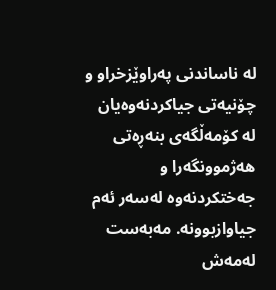لە ناساندنی پەراوێزخراو و چۆنیەتی جیاکردنەوەیان لە کۆمەڵگەی بنەڕەتی هەژموونگەرا و جەختکردنەوە لەسەر ئەم جیاوازبوونە. مەبەست لەمەش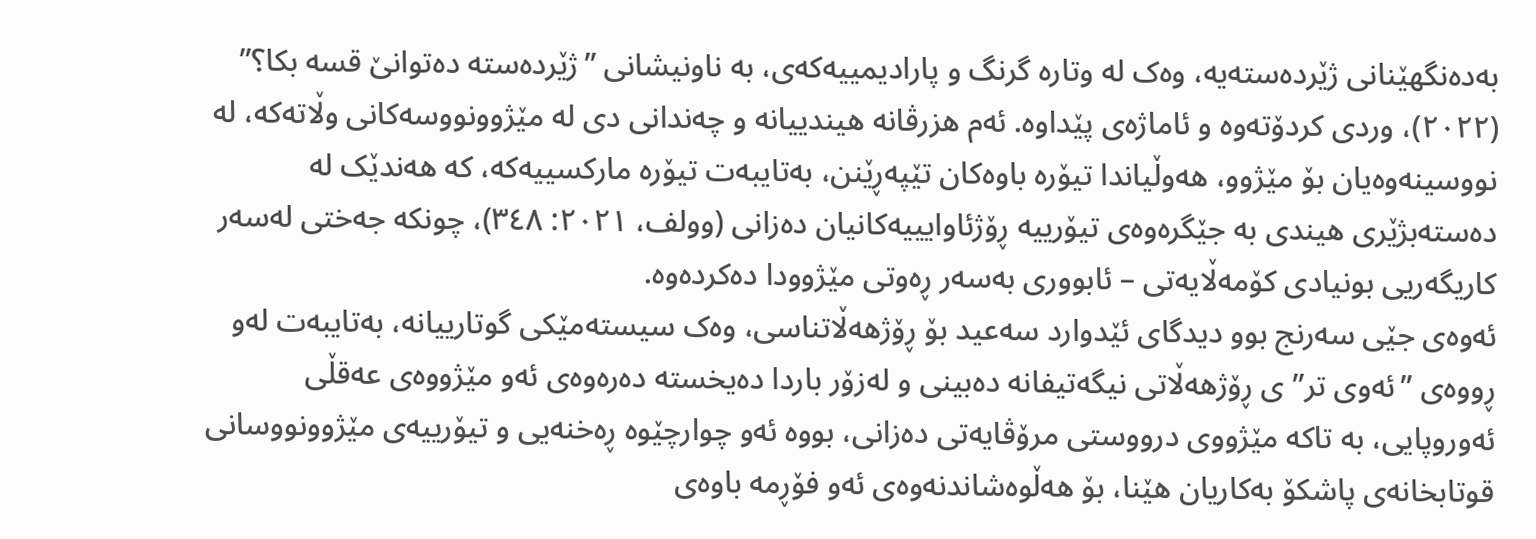بەدەنگهێنانی ژێردەستەیە، وەک لە وتارە گرنگ و پارادیمییەکەی، بە ناونیشانی ”ژێردەستە دەتوانێ قسە بکا؟” (٢٠٢٢)، وردی کردۆتەوە و ئاماژەی پێداوە. ئەم هزرڤانە هیندییانە و چەندانی دی لە مێژوونووسەکانی وڵاتەکە، لە نووسینەوەیان بۆ مێژوو، هەوڵیاندا تیۆرە باوەکان تێپەڕێنن، بەتایبەت تیۆرە مارکسییەکە، کە هەندێک لە دەستەبژێری هیندی بە جێگرەوەی تیۆرییە ڕۆژئاوایییەکانیان دەزانی (وولف، ٢٠٢١: ٣٤٨)، چونکە جەختی لەسەر کاریگەریی بونیادی کۆمەڵایەتی – ئابووری بەسەر ڕەوتی مێژوودا دەکردەوە.
ئەوەی جێی سەرنج بوو دیدگای ئێدوارد سەعید بۆ ڕۆژهەڵاتناسی، وەک سیستەمێکی گوتارییانە، بەتایبەت لەو ڕووەی ”ئەوی تر”ی ڕۆژهەڵاتی نیگەتیفانە دەبینی و لەزۆر باردا دەیخستە دەرەوەی ئەو مێژووەی عەقڵی ئەوروپایی، بە تاکە مێژووی درووستی مرۆڤایەتی دەزانی، بووە ئەو چوارچێوە ڕەخنەیی و تیۆرییەی مێژوونووسانی قوتابخانەی پاشکۆ بەکاریان هێنا، بۆ هەڵوەشاندنەوەی ئەو فۆڕمە باوەی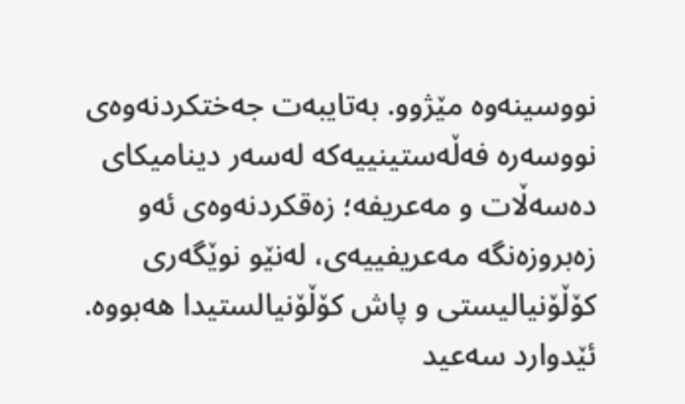نووسینەوە مێژوو. بەتایبەت جەختکردنەوەی نووسەرە فەڵەستینییەکە لەسەر دینامیکای دەسەڵات و مەعریفە؛ زەقکردنەوەی ئەو زەبروزەنگە مەعریفییەی، لەنێو نوێگەری کۆڵۆنیالیستی و پاش کۆڵۆنیالستیدا هەبووە. ئێدوارد سەعید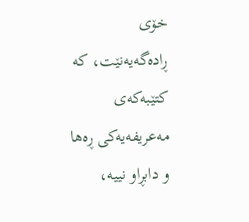خۆی ڕادەگەیەنێت، کە کتێبەکەی مەعریفەیەکی ڕەها و دابڕاو نییە،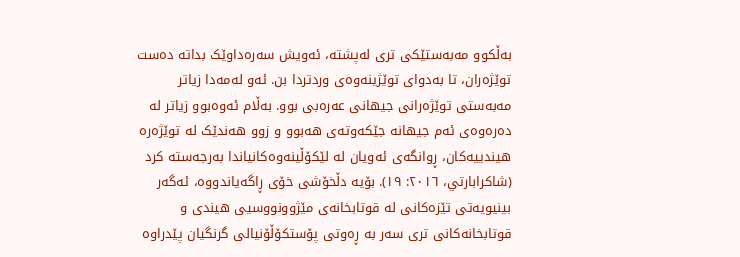بەڵکوو مەبەستێکی تری لەپشتە، ئەویش سەرەداوێک بداتە دەست توێژەران، تا بەدوای توێژینەوەی وردتردا بن. ئەو لەمەدا زیاتر مەبەستی توێژەرانی جیهانی عەرەبی بوو. بەڵام ئەوەبوو زیاتر لە دەرەوەی ئەم جیهانە جێکەوتەی هەبوو و زوو هەندێک لە توێژەرە هیندییەکان، ڕوانگەی ئەویان لە لێکۆڵینەوەکانیاندا بەرجەستە کرد (شاکرابارتي، ٢٠١٦: ١٩). بۆیە دڵخۆشی خۆی ڕاگەیاندووە، ئەگەر بینیویەتی تێزەکانی لە قوتابخانەی مێژوونووسیی هیندی و قوتابخانەکانی تری سەر بە ڕەوتی پۆستکۆڵۆنیالی گرنگیان پێدراوە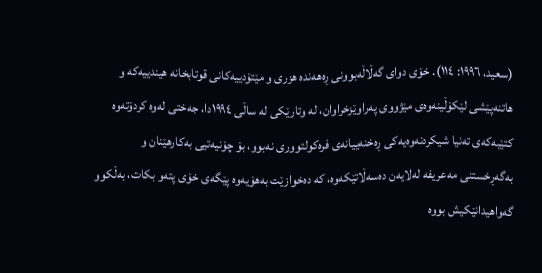(سعید، ١٩٩٦: ١١٤). خۆی دوای گەڵاڵەبوونی ڕەهەندە هزری و مێتۆدییەکانی قوتابخانە هیندییەکە و هاتنەپێشی لێکۆڵینەوەی مێژووی پەراوێزخراوان، لە وتارێکی لە ساڵی ١٩٩٤دا، جەختی لەوە کردۆتەوە کتێبەکەی تەنیا شیکردنەوەیەکی ڕەخنەییانەی فرەکولتووری نەبوو، بۆ چۆنیەتیی بەکارهێنان و بەگەڕخستنی مەعریفە لەلایەن دەسەڵاتێکەوە، کە دەخوازێت بەهۆیەوە پێگەی خۆی پتەو بکات، بەڵکوو گەواهیدانێکیش بووە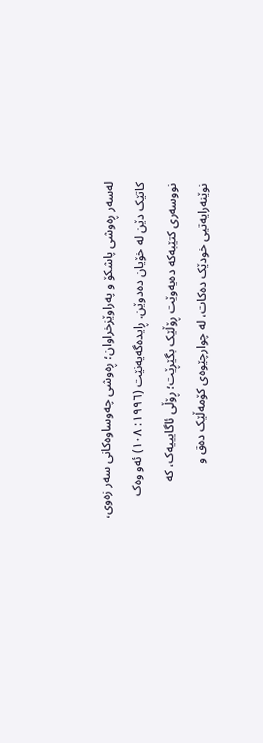لەسەر ڕەوشی پاشکۆ و پەراوێزخراوان؛ ڕەوشی چەوساوەکانی سەر زەوی، کاتێک دێن لە خۆیان دەدوێن. ڕایدەگەیەنێت (١٩٩٦: ١٠٨) ئەو وەک نووسەری کتێبەکە دەیەوێت ڕۆڵێک بگێڕێت؛ ڕۆڵی ئاگایییەک، کە نوێنەرایەتیی خودێک دەکات، لە چوارچێوەی کۆمەڵێک دەق و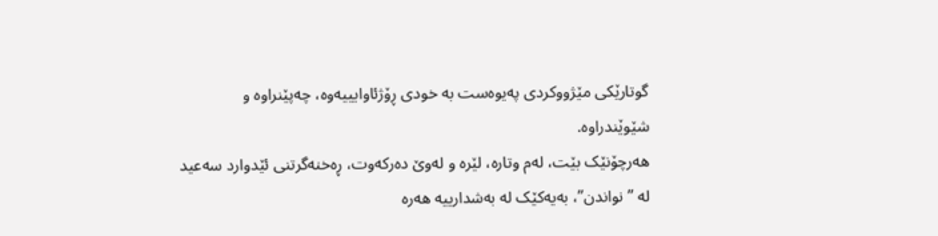گوتارێکی مێژووکردی پەیوەست بە خودی ڕۆژئاوایییەوە، چەپێنراوە و شێوێندراوە.
هەرچۆنێک بێت، لەم وتارە، لێرە و لەوێ دەرکەوت، ڕەخنەگرتنی ئێدوارد سەعید لە ”نواندن”، بەیەکێک لە بەشدارییە هەرە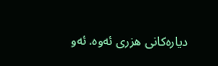دیارەکانی هزری ئەوە. ئەو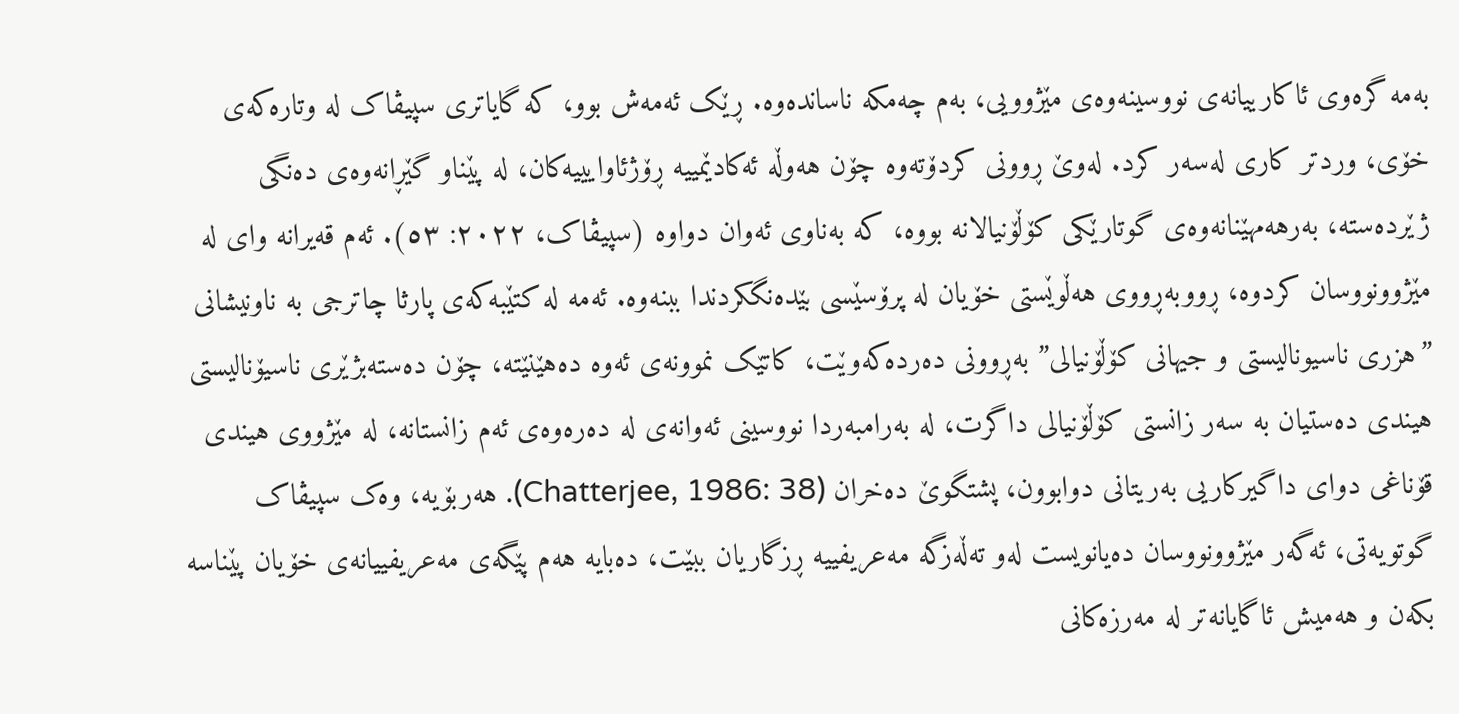بەمە گرەوی ئاکارییانەی نووسینەوەی مێژوویی، بەم چەمکە ناساندەوە. ڕێک ئەمەش بوو، کە گایاتری سپیڤاک لە وتارەکەی خۆی، وردتر کاری لەسەر کرد. لەوێ ڕوونی کردۆتەوە چۆن هەوڵە ئەکادێمییە ڕۆژئاوایییەکان، لە پێناو گێڕانەوەی دەنگی ژێردەستە، بەرهەمهێنانەوەی گوتارێکی کۆڵۆنیالانە بووە، کە بەناوی ئەوان دواوە (سپیڤاک، ٢٠٢٢: ٥٣). ئەم قەیرانە وای لە مێژوونووسان کردوە، ڕووبەڕووی هەڵوێستی خۆیان لە پرۆسێسی بێدەنگکردندا ببنەوە. ئەمە لە کتێبەکەی پارثا چاترجی بە ناونیشانی ”هزری ناسیونالیستی و جیهانی کۆڵۆنیالی” بەڕوونی دەردەکەوێت، کاتێک نموونەی ئەوە دەهێنێتە، چۆن دەستەبژێری ناسیۆنالیستی هیندی دەستیان بە سەر زانستی کۆڵۆنیالی داگرت، لە بەرامبەردا نووسینی ئەوانەی لە دەرەوەی ئەم زانستانە، لە مێژووی هیندی قۆناغی دوای داگیرکاریی بەریتانی دوابوون، پشتگوێ دەخران (Chatterjee, 1986: 38). هەربۆیە، وەک سپیڤاک گوتویەتی، ئەگەر مێژوونووسان دەیانویست لەو تەڵەزگە مەعریفییە ڕزگاریان ببێت، دەبایە هەم پێگەی مەعریفییانەی خۆیان پێناسە بکەن و هەمیش ئاگایانەتر لە مەرزەکانی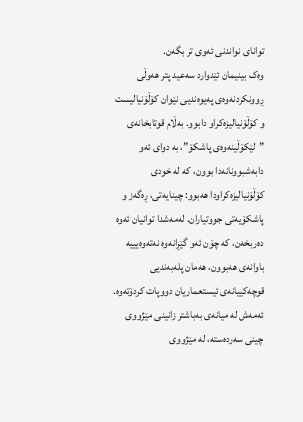توانای نواندنی ئەوی تر بگەن.
وەک بینیمان ئێدوارد سەعید پتر هەوڵی ڕوونکردنەوەی پەیوەندیی نێوان کۆڵۆنیالیست و کۆڵۆنیالیزەکراو دابوو. بەڵام قوتابخانەی ”لێکۆڵینەوەی پاشکۆ”، بە دوای ئەو دابەشبوونانەدا بوون، کە لە خودی کۆڵۆنیالیزەکراودا هەبوو: چینایەتی، ڕەگەز و پاشکۆیەتی جووتیاران. لەمەشدا توانیان ئەوە دەربخەن، کە چۆن ئەو گێڕانەوە نەتەوەیییە باوانەی هەبوون، هەمان پلەبەندیی قوچەکییانەی ئیستعماریان دووپات کردۆتەوە. ئەمەش لە میانەی بەباشتر زانینی مێژووی چینی سەردەستە، لە مێژووی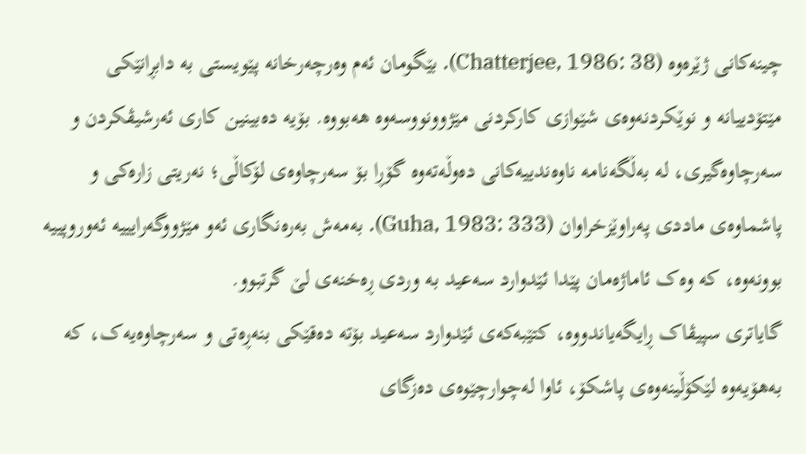چینەکانی ژێرەوە (Chatterjee, 1986: 38). بێگومان ئەم وەرچەرخانە پێویستی بە دابڕانێکی مێتۆدییانە و نوێکردنەوەی شێوازی کارکردنی مێژوونووسەوە هەبووە. بۆیە دەبینین کاری ئەرشیڤکردن و سەرچاوەگیری، لە بەڵگەنامە ناوەندییەکانی دەوڵەتەوە گۆڕا بۆ سەرچاوەی لۆکاڵی؛ نەریتی زارەکی و پاشماوەی ماددی پەراوێزخراوان (Guha, 1983: 333). بەمەش بەرەنگاری ئەو مێژووگەرایییە ئەوروپییە بوونەوە، کە وەک ئاماژەمان پێدا ئێدوارد سەعید بە وردی ڕەخنەی لێ گرتبوو.
گایاتری سپیڤاک ڕایگەیاندووە، کتێبەکەی ئێدوارد سەعید بۆتە دەقێکی بنەڕەتی و سەرچاوەیەک، کە بەهۆیەوە لێکۆڵینەوەی پاشکۆ، ئاوا لەچوارچێوەی دەزگای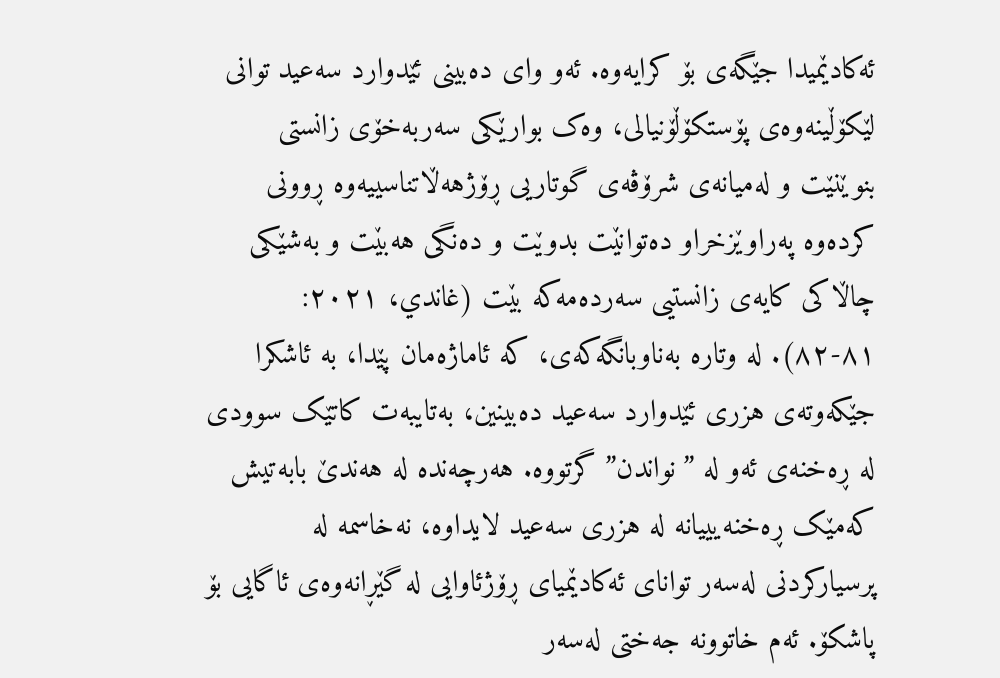ئەکادێمیدا جێگەی بۆ کرایەوە. ئەو وای دەبینی ئێدوارد سەعید توانی لێکۆڵینەوەی پۆستکۆڵۆنیالی، وەک بوارێکی سەربەخۆی زانستی بنوێنێت و لەمیانەی شرۆڤەی گوتاریی ڕۆژهەڵاتناسییەوە ڕوونی کردەوە پەراوێزخراو دەتوانێت بدوێت و دەنگی هەبێت و بەشێکی چاڵاکی کایەی زانستیی سەردەمەکە بێت (غاندي، ٢٠٢١: ٨١-٨٢). لە وتارە بەناوبانگەکەی، کە ئاماژەمان پێدا، بە ئاشکرا جێکەوتەی هزری ئێدوارد سەعید دەبینین، بەتایبەت کاتێک سوودی لە ڕەخنەی ئەو لە ”نواندن” گرتووە. هەرچەندە لە هەندێ بابەتیش کەمێک ڕەخنەیییانە لە هزری سەعید لایداوە، نەخاسمە لە پرسیارکردنی لەسەر توانای ئەکادێمیای ڕۆژئاوایی لە گێڕانەوەی ئاگایی بۆ پاشکۆ. ئەم خاتوونە جەختی لەسەر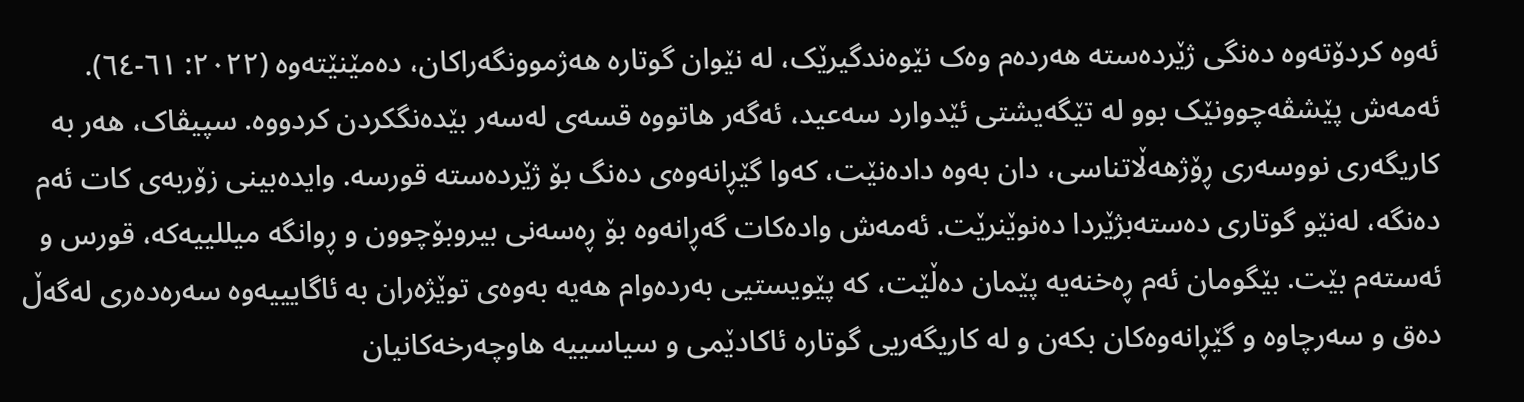ئەوە کردۆتەوە دەنگی ژێردەستە هەردەم وەک نێوەندگیرێک، لە نێوان گوتارە هەژموونگەراکان، دەمێنێتەوە (٢٠٢٢: ٦١-٦٤). ئەمەش پێشڤەچوونێک بوو لە تێگەیشتی ئێدوارد سەعید، ئەگەر هاتووە قسەی لەسەر بێدەنگکردن کردووە. سپیڤاک، هەر بە کاریگەری نووسەری ڕۆژهەڵاتناسی، دان بەوە دادەنێت، کەوا گێڕانەوەی دەنگ بۆ ژێردەستە قورسە. وایدەبینی زۆربەی کات ئەم دەنگە، لەنێو گوتاری دەستەبژێردا دەنوێنرێت. ئەمەش وادەکات گەڕانەوە بۆ ڕەسەنی بیروبۆچوون و ڕوانگە میللییەکە، قورس و ئەستەم بێت. بێگومان ئەم ڕەخنەیە پێمان دەڵێت، کە پێویستیی بەردەوام هەیە بەوەی توێژەران بە ئاگایییەوە سەرەدەری لەگەڵ دەق و سەرچاوە و گێڕانەوەکان بکەن و لە کاریگەریی گوتارە ئاکادێمی و سیاسییە هاوچەرخەکانیان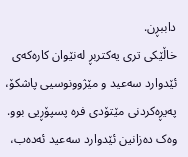داببڕن.
خاڵێکی تری یەکتربڕ لەنێوان کارەکەی ئێدوارد سەعید و مێژوونوسیی پاشکۆ، پەیڕەکردنی مێتۆدی فرە پسپۆڕیی بوو. وەک دەزانین ئێدوارد سەعید ئەدەب،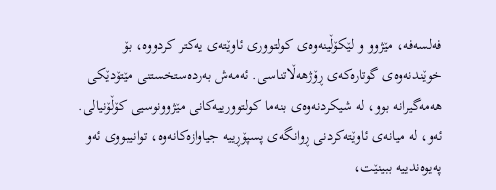فەلسەفە، مێژوو و لێکۆڵینەوەی کولتووری ئاوێتەی یەکتر کردووە، بۆ خوێندنەوەی گوتارەکەی ڕۆژهەڵاتناسی. ئەمەش بەردەستخستنی مێتۆدێکی هەمەگیرانە بوو، لە شیکردنەوەی بنەما کولتوورییەکانی مێژوونوسیی کۆڵۆنیالی. ئەو، لە میانەی ئاوێتەکردنی ڕوانگەی پسپۆڕییە جیاوازەکانەوە، توانیبووی ئەو پەیوەندییە ببینێت،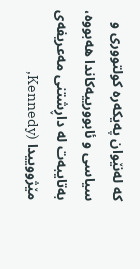کە لەنێوان پەیکەرە کولتووری و سیاسی و ئابوورییەکاندا هەبووە، بەتایبەت لە داڕشتنی مەعریفەی مێژووییدا (Kennedy,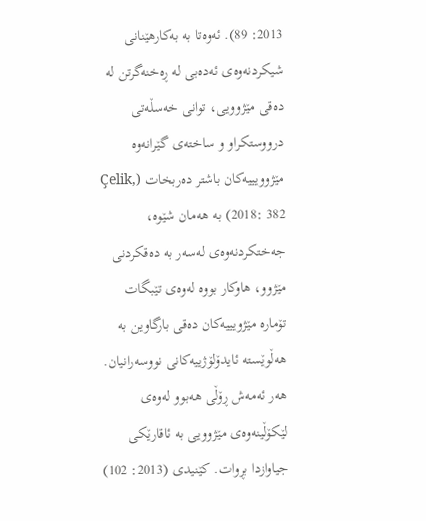2013: 89). ئەوەتا بە بەکارهێنانی شیکردنەوەی ئەدەبی لە ڕەخنەگرتن لە دەقی مێژوویی، توانی خەسڵەتی درووستکراو و ساختەی گێرانەوە مێژوویییەکان باشتر دەربخات (Çelik, 2018: 382) بە هەمان شێوە، جەختکردنەوەی لەسەر بە دەقکردنی مێژوو، هاوکار بووە لەوەی تێبگات تۆمارە مێژویییەکان دەقی بارگاوین بە هەڵوێستە ئایدۆلۆژییەکانی نووسەرانیان. هەر ئەمەش ڕۆڵی هەبوو لەوەی لێکۆڵینەوەی مێژوویی بە ئاقارێکی جیاوازدا بڕوات. کێنیدی (2013: 102)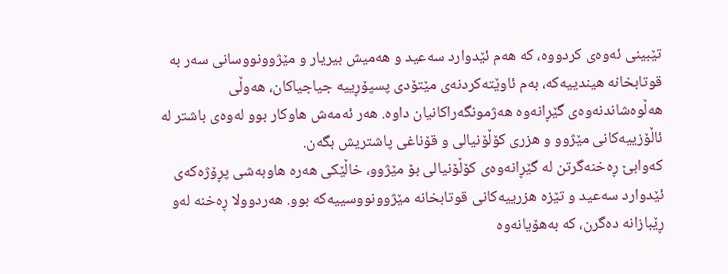تێبینی ئەوەی کردووە، کە هەم ئێدوارد سەعید و هەمیش بیریار و مێژوونووسانی سەر بە قوتابخانە هیندییەکە، بەم ئاوێتەکردنەی مێتۆدی پسپۆڕییە جیاجیاکان، هەوڵی هەڵوەشاندنەوەی گێڕانەوە هەژمونگەراکانیان داوە. هەر ئەمەش هاوکار بوو لەوەی باشتر لە ئاڵۆزییەکانی مێژوو و هزری کۆڵۆنیالی و قۆناغی پاشتریش بگەن.
کەوابێ ڕەخنەگرتن لە گێڕانەوەی کۆڵۆنیالی بۆ مێژوو، خاڵێکی هەرە هاوبەشی پڕۆژەکەی ئێدوارد سەعید و تێزە هزرییەکانی قوتابخانە مێژوونووسییەکە بوو. هەردوولا ڕەخنە لەو ڕێبازانە دەگرن، کە بەهۆیانەوە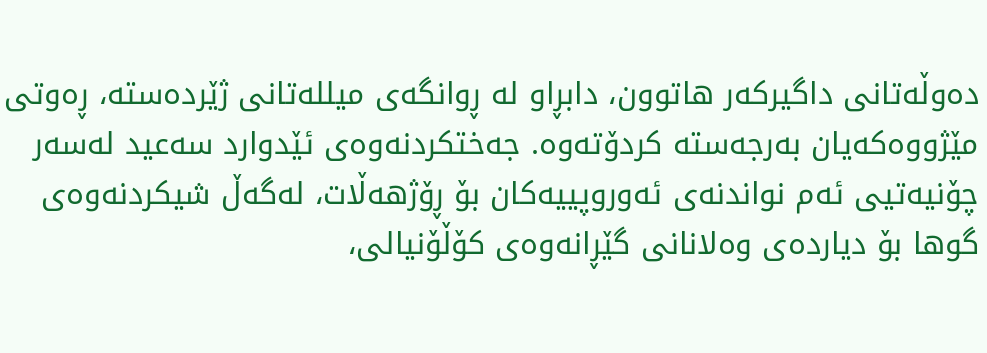دەوڵەتانی داگیرکەر هاتوون، دابڕاو لە ڕوانگەی میللەتانی ژێردەستە، ڕەوتی مێژووەکەیان بەرجەستە کردۆتەوە. جەختکردنەوەی ئێدوارد سەعید لەسەر چۆنیەتیی ئەم نواندنەی ئەوروپییەکان بۆ ڕۆژهەڵات، لەگەڵ شیکردنەوەی گوها بۆ دیاردەی وەلانانی گێڕانەوەی کۆڵۆنیالی،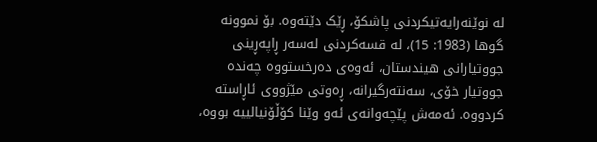لە نوێنەرایەتیکردنی پاشکۆ، ڕێک دێتەوە. بۆ نموونە گوها (1983: 15)، لە قسەکردنی لەسەر ڕاپەڕینی جووتیارانی هیندستان، ئەوەی دەرخستووە چەندە جووتیار خۆی، سەنتەرگیرانە، ڕەوتی مێژووی ئاڕاستە کردووە. ئەمەش پێچەوانەی ئەو وێنا کۆڵۆنیالییە بووە،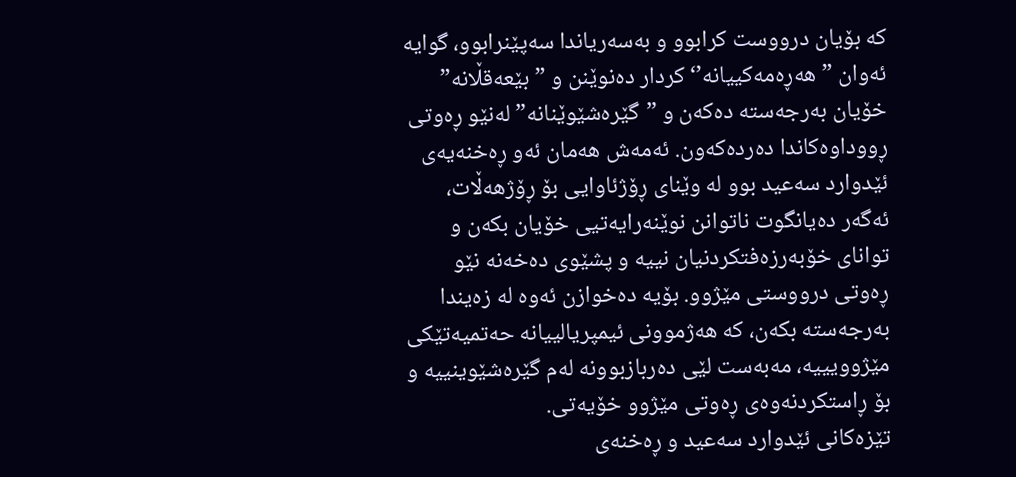کە بۆیان درووست کرابوو و بەسەریاندا سەپێنرابوو، گوایە ئەوان ”هەڕەمەکییانە’‘ کردار دەنوێنن و ”بێعەقڵانە” خۆیان بەرجەستە دەکەن و ”گێرەشێوێنانە” لەنێو ڕەوتی ڕووداوەکاندا دەردەکەون. ئەمەش هەمان ئەو ڕەخنەیەی ئێدوارد سەعید بوو لە وێنای ڕۆژئاوایی بۆ ڕۆژهەڵات، ئەگەر دەیانگوت ناتوانن نوێنەرایەتیی خۆیان بکەن و توانای خۆبەرزەفتکردنیان نییە و پشێوی دەخەنە نێو ڕەوتی درووستی مێژوو. بۆیە دەخوازن ئەوە لە زەیندا بەرجەستە بکەن، کە هەژموونی ئیمپریالییانە حەتمیەتێکی مێژوویییە، مەبەست لێی دەربازبوونە لەم گێرەشێوینییە و بۆ ڕاستکردنەوەی ڕەوتی مێژوو خۆیەتی.
تێزەکانی ئێدوارد سەعید و ڕەخنەی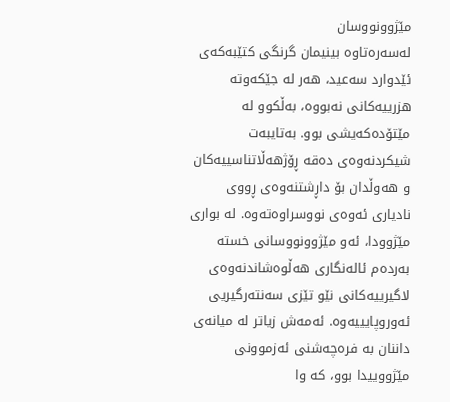مێژوونووسان
لەسەرەتاوە بینیمان گرنگی کتێبەکەی ئێدوارد سەعید، هەر لە جێکەوتە هزرییەکانی نەبووە، بەڵکوو لە مێتۆدەکەیشی بوو. بەتایبەت شیکردنەوەی دەقە ڕۆژهەڵاتناسییەکان و هەوڵدان بۆ داڕشتنەوەی ڕووی نادیاری ئەوەی نووسراوەتەوە. لە بواری مێژوودا، ئەو مێژوونووسانی خستە بەردەم ئالەنگاری هەڵوەشاندنەوەی لاگیرییەکانی نێو تێزی سەنتەرگیریی ئەوروپایییەوە. ئەمەش زیاتر لە میانەی داننان بە فرەچەشنی ئەزموونی مێژووییدا بوو، کە وا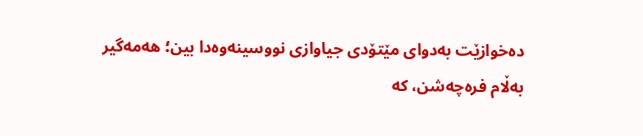دەخوازێت بەدوای مێتۆدی جیاوازی نووسینەوەدا بین؛ هەمەگیر بەڵام فرەچەشن، کە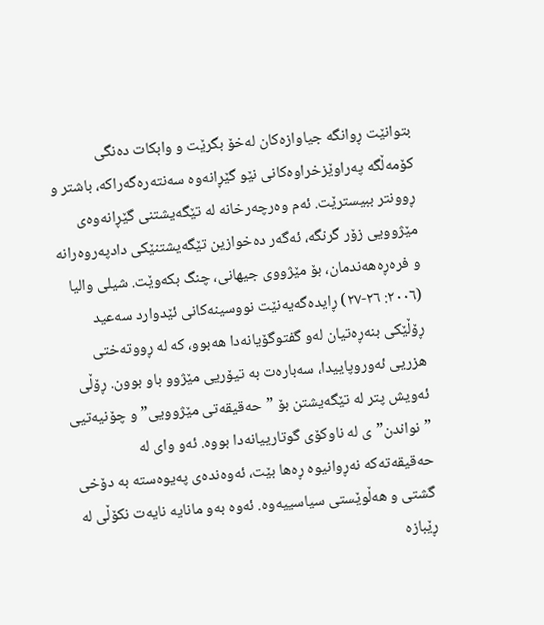بتوانێت ڕوانگە جیاوازەکان لەخۆ بگرێت و وابکات دەنگی کۆمەڵگە پەراوێزخراوەکانی نێو گێڕانەوە سەنتەرەگەراکە، باشتر و ڕوونتر ببیسترێت. ئەم وەرچەرخانە لە تێگەیشتنی گێڕانەوەی مێژوویی زۆر گرنگە، ئەگەر دەخوازین تێگەیشتنێکی دادپەروەرانە و فرەڕەهەندمان، بۆ مێژووی جیهانی، چنگ بکەوێت. شیلی والیا (٢٠٠٦: ٢٦-٢٧) ڕایدەگەیەنێت نووسینەکانی ئێدوارد سەعید ڕۆڵێکی بنەڕەتیان لەو گفتوگۆیانەدا هەبوو، کە لە ڕووتەختی هزریی ئەوروپاییدا، سەبارەت بە تیۆریی مێژوو باو بوون. ڕۆڵی ئەویش پتر لە تێگەیشتن بۆ ”حەقیقەتی مێژوویی” و چۆنیەتیی ”نواندن”ی لە ناوکۆی گوتارییانەدا بووە. ئەو وای لە حەقیقەتەکە نەڕوانیوە ڕەها بێت، ئەوەندەی پەیوەستە بە دۆخی گشتی و هەڵوێستی سیاسییەوە. ئەوە بەو مانایە نایەت نکۆڵی لە ڕێبازە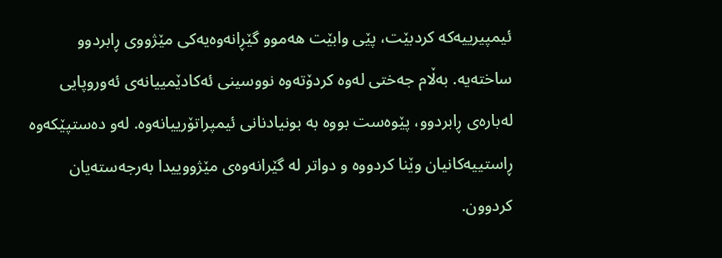ئیمپیرییەکە کردبێت، پێی وابێت هەموو گێڕانەوەیەکی مێژووی ڕابردوو ساختەیە. بەڵام جەختی لەوە کردۆتەوە نووسینی ئەکادێمییانەی ئەوروپایی لەبارەی ڕابردوو، پێوەست بووە بە بونیادنانی ئیمپراتۆرییانەوە. لەو دەستپێکەوە ڕاستییەکانیان وێنا کردووە و دواتر لە گێرانەوەی مێژووییدا بەرجەستەیان کردوون.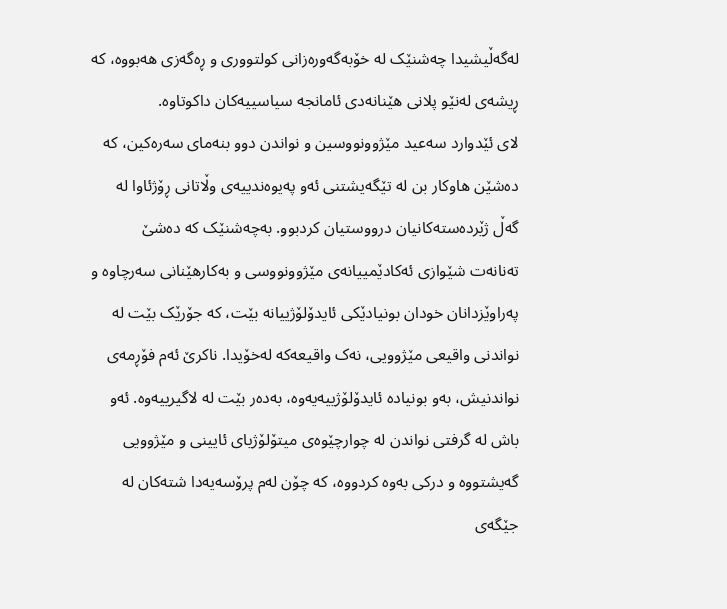لەگەڵیشیدا چەشنێک لە خۆبەگەورەزانی کولتووری و ڕەگەزی هەبووە، کە ڕیشەی لەنێو پلانی هێنانەدی ئامانجە سیاسییەکان داکوتاوە.
لای ئێدوارد سەعید مێژوونووسین و نواندن دوو بنەمای سەرەکین، کە دەشێن هاوکار بن لە تێگەیشتنی ئەو پەیوەندییەی وڵاتانی ڕۆژئاوا لە گەڵ ژێردەستەکانیان درووستیان کردبوو. بەچەشنێک کە دەشێ تەنانەت شێوازی ئەکادێمییانەی مێژوونووسی و بەکارهێنانی سەرچاوە و پەراوێزدانان خودان بونیادێکی ئایدۆلۆژییانە بێت، کە جۆرێک بێت لە نواندنی واقیعی مێژوویی، نەک واقیعەکە لەخۆیدا. ناکرێ ئەم فۆڕمەی نواندنیش، بەو بونیادە ئایدۆلۆژییەیەوە، بەدەر بێت لە لاگیرییەوە. ئەو باش لە گرفتی نواندن لە چوارچێوەی میتۆلۆژیای ئایینی و مێژوویی گەیشتووە و درکی بەوە کردووە، کە چۆن لەم پرۆسەیەدا شتەکان لە جێگەی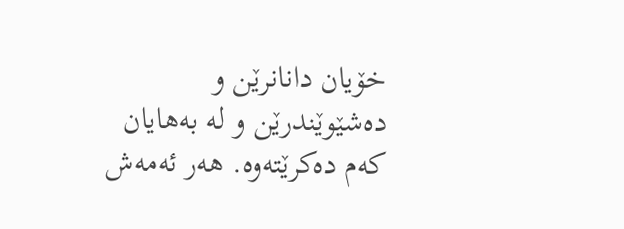خۆیان دانانرێن و دەشێوێندرێن و لە بەهایان کەم دەکرێتەوە. هەر ئەمەش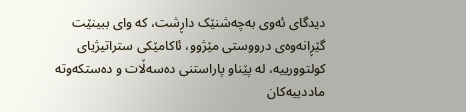دیدگای ئەوی بەچەشنێک داڕشت، کە وای ببینێت گێڕانەوەی درووستی مێژوو، ئاکامێکی ستراتیژیای کولتوورییە، لە پێناو پاراستنی دەسەڵات و دەستکەوتە ماددییەکان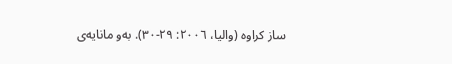ساز کراوە (والیا، ٢٠٠٦: ٢٩-٣٠). بەو مانایەی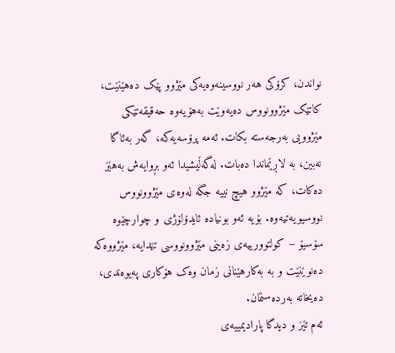نواندن، کرۆکی هەر نووسینەوەیەکی مێژوو پێک دەهێنێت، کاتێک مێژوونووس دەیەوێت بەهۆیەوە حەقیقەتێکی مێژوویی بەرجەستە بکات. ئەمە پرۆسەیەکە، گەر بەئاگا نەبین، بە لاڕێماندا دەبات. لەگەڵیشیدا ئەو بڕوایەش بەهێز دەکات، کە مێژوو هیچ نییە جگە لەوەی مێژوونووس نووسیویەتیەوە. بۆیە ئەو بونیادە ئایدۆلۆژی و چوارچێوە سۆسیۆ – کولتوورییەی زەینی مێژوونووسی تێدایە، مێژووەکە دەنوێنێت و بە بەکارهێنانی زمان وەک هۆکاری پەیوەندی، دەیخاتە بەردەستمان.
ئەم تێز و دیدگا پارادیمییەی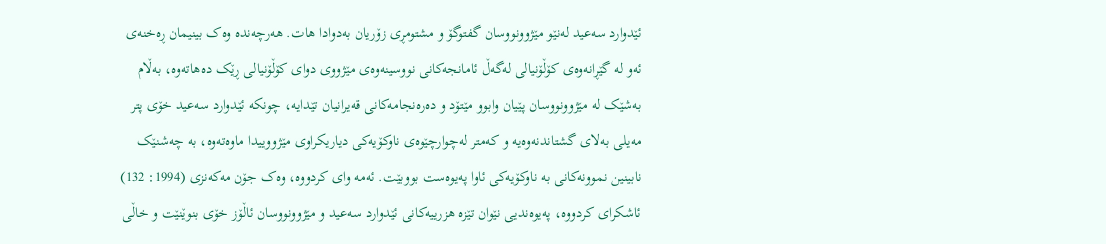ئێدوارد سەعید لەنێو مێژوونووسان گفتوگۆ و مشتومڕی زۆریان بەدوادا هات. هەرچەندە وەک بینیمان ڕەخنەی ئەو لە گێڕانەوەی کۆڵۆنیالی لەگەڵ ئامانجەکانی نووسینەوەی مێژووی دوای کۆڵۆنیالی ڕێک دەهاتەوە، بەڵام بەشێک لە مێژوونووسان پێیان وابوو مێتۆد و دەرەنجامەکانی قەیرانیان تێدایە، چونکە ئێدوارد سەعید خۆی پتر مەیلی بەلای گشتاندنەوەیە و کەمتر لەچوارچێوەی ناوکۆیەکی دیاریکراوی مێژووییدا ماوەتەوە، بە چەشنێک نابینین نموونەکانی بە ناوکۆیەکی ئاوا پەیوەست بووبێت. ئەمە وای کردووە، وەک جۆن مەکەنزی (1994: 132) ئاشکرای کردووە، پەیوەندیی نێوان تێزە هزرییەکانی ئێدوارد سەعید و مێژوونووسان ئاڵۆز خۆی بنوێنێت و خاڵی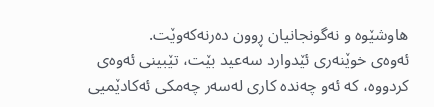هاوشێوە و نەگونجانیان ڕوون دەرنەکەوێت.
ئەوەی خوێنەری ئێدوارد سەعید بێت، تێبینی ئەوەی کردووە، کە ئەو چەندە کاری لەسەر چەمکی ئەکادێمیی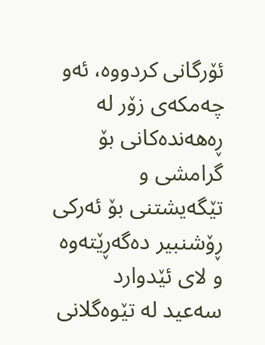ئۆرگانی کردووە، ئەو چەمکەی زۆر لە ڕەهەندەکانی بۆ گرامشی و تێگەیشتنی بۆ ئەرکی ڕۆشنبیر دەگەڕێتەوە و لای ئێدوارد سەعید لە تێوەگلانی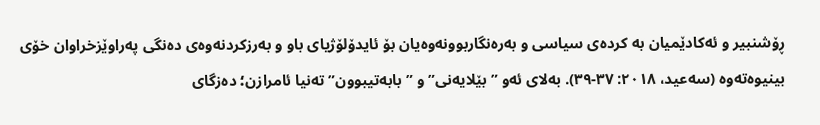ڕۆشنبیر و ئەکادێمیان بە کردەی سیاسی و بەرەنگاربوونەوەیان بۆ ئایدۆلۆژیای باو و بەرزکردنەوەی دەنگی پەراوێزخراوان خۆی بینیوەتەوە (سەعید، ٢٠١٨: ٣٧-٣٩). بەلای ئەو ”بێلایەنی” و ”بابەتیبوون” تەنیا ئامرازن؛ دەزگای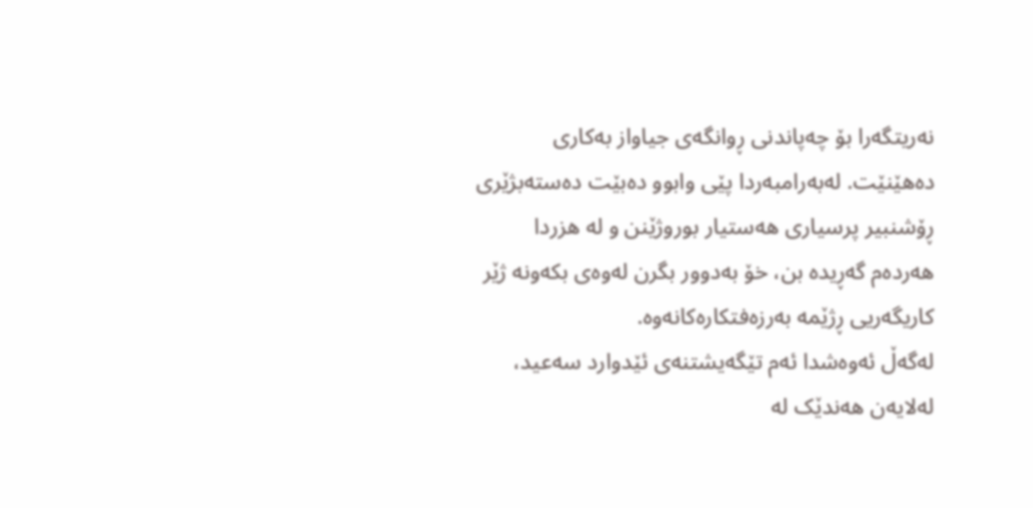نەریتگەرا بۆ چەپاندنی ڕوانگەی جیاواز بەکاری دەهێنێت. لەبەرامبەردا پێی وابوو دەبێت دەستەبژێری ڕۆشنبیر پرسیاری هەستیار بوروژێنن و لە هزردا هەردەم گەڕیدە بن، خۆ بەدوور بگرن لەوەی بکەونە ژێر کاریگەریی ڕژێمە بەرزەفتکارەکانەوە.
لەگەڵ ئەوەشدا ئەم تێگەیشتنەی ئێدوارد سەعید، لەلایەن هەندێک لە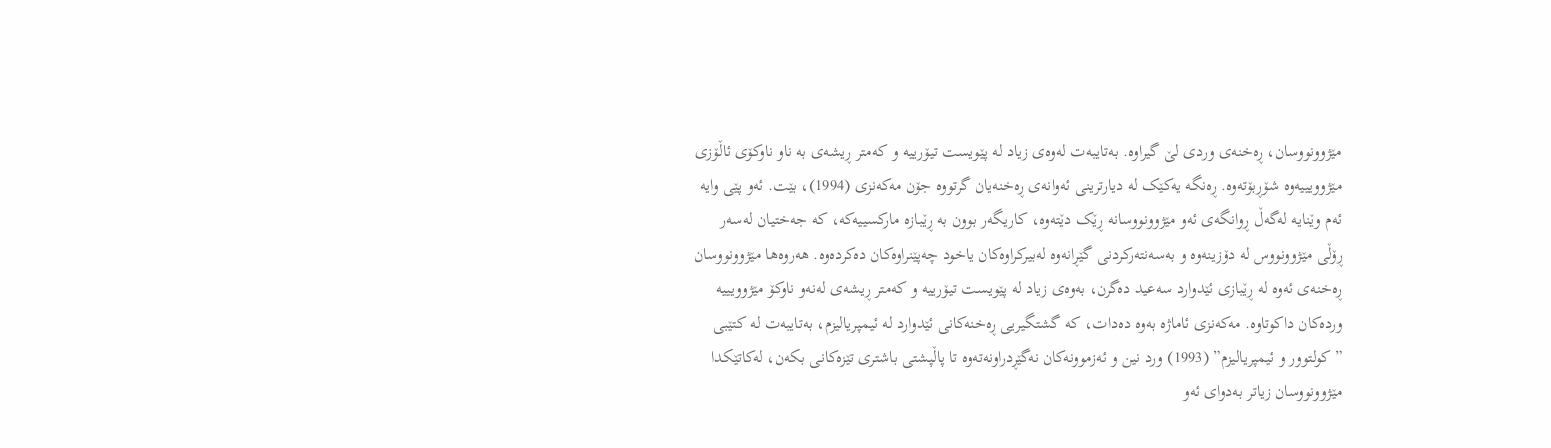مێژوونووسان، ڕەخنەی وردی لێ گیراوە. بەتایبەت لەوەی زیاد لە پێویست تیۆرییە و کەمتر ڕیشەی بە ناو ناوکۆی ئاڵۆزی مێژوویییەوە شۆڕبۆتەوە. ڕەنگە یەکێک لە دیارترینی ئەوانەی ڕەخنەیان گرتووە جۆن مەکەنزی (1994)، بێت. ئەو پێی وایە ئەم وێنایە لەگەڵ ڕوانگەی ئەو مێژوونووسانە ڕێک دێتەوە، کاریگەر بوون بە ڕێبازە مارکسییەکە، کە جەختیان لەسەر ڕۆڵی مێژوونووس لە دۆزینەوە و بەسەنتەرکردنی گێڕانەوە لەبیرکراوەکان یاخود چەپێنراوەکان دەکردەوە. هەروەها مێژوونووسان ڕەخنەی ئەوە لە ڕێبازی ئێدوارد سەعید دەگرن، بەوەی زیاد لە پێویست تیۆرییە و کەمتر ڕیشەی لەنەو ناوکۆ مێژوویییە وردەکان داکوتاوە. مەکەنزی ئاماژە بەوە دەدات، کە گشتگیریی ڕەخنەکانی ئێدوارد لە ئیمپریالیزم، بەتایبەت لە کتێبی ”کولتوور و ئیمپریالیزم” (1993) ورد نین و ئەزموونەکان نەگێڕدراونەتەوە تا پاڵپشتی باشتری تێزەکانی بکەن، لەکاتێکدا مێژوونووسان زیاتر بەدوای ئەو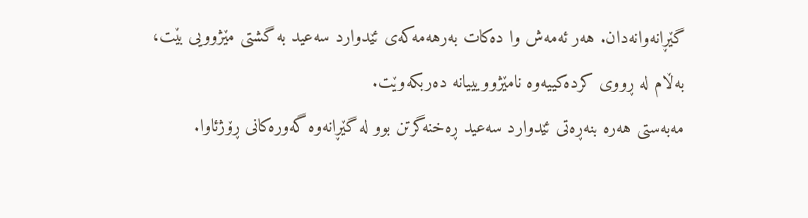گێڕانەوانەدان. هەر ئەمەش وا دەکات بەرهەمەکەی ئێدوارد سەعید بە گشتی مێژوویی بێت، بەڵام لە ڕووی کردەکییەوە نامێژوویییانە دەربکەوێت.
مەبەستی هەرە بنەڕەتی ئێدوارد سەعید ڕەخنەگرتن بوو لە گێڕانەوە گەورەکانی ڕۆژئاوا.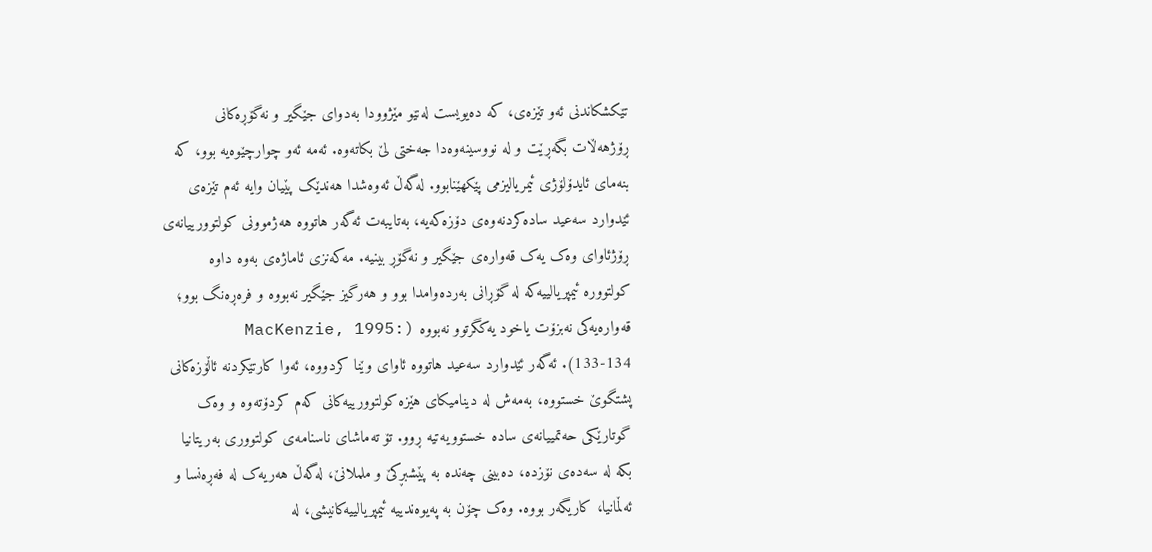تێکشکاندنی ئەو تێزەی، کە دەیویست لەنێو مێژوودا بەدوای جێگیر و نەگۆڕەکانی ڕۆژهەڵات بگەڕێت و لە نووسینەوەدا جەختی لێ بکاتەوە. ئەمە ئەو چوارچێوەیە بوو، کە بنەمای ئایدۆلۆژی ئیمریالیزمی پێکهێنابوو. لەگەڵ ئەوەشدا هەندێک پێیان وایە ئەم تێزەی ئێدوارد سەعید سادەکردنەوەی دۆزەکەیە، بەتایبەت ئەگەر هاتووە هەژموونی کولتوورییانەی ڕۆژئاوای وەک یەک قەوارەی جێگیر و نەگۆڕ بینیە. مەکەنزی ئاماژەی بەوە داوە کولتوورە ئیمپریالییەکە لە گۆڕانی بەردەوامدا بوو و هەرگیز جێگیر نەبووە و فرەڕەنگ بوو؛ قەوارەیەکی نەبزۆت یاخود یەکگرتوو نەبووە (MacKenzie, 1995: 133-134). ئەگەر ئێدوارد سەعید هاتووە ئاوای وێنا کردووە، ئەوا کارتێکردنە ئاڵۆزەکانی پشتگوێ خستووە، بەمەش لە دینامیکای هێزە کولتوورییەکانی کەم کردۆتەوە و وەک گوتارێکی حەتمییانەی سادە خستوویەتیە ڕوو. تۆ تەماشای ناسنامەی کولتووری بەریتانیا بکە لە سەدەی نۆزدە، دەبینی چەندە بە پێشبڕکێ و ململانێ، لەگەڵ هەریەک لە فەڕەنسا و ئەڵمانیا، کاریگەر بووە. وەک چۆن بە پەیوەندییە ئیمپریالییەکانیشی، لە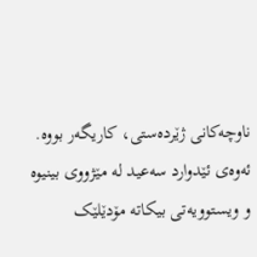ناوچەکانی ژێردەستی، کاریگەر بووە.
ئەوەی ئێدوارد سەعید لە مێژووی بینیوە و ویستوویەتی بیکاتە مۆدێلێک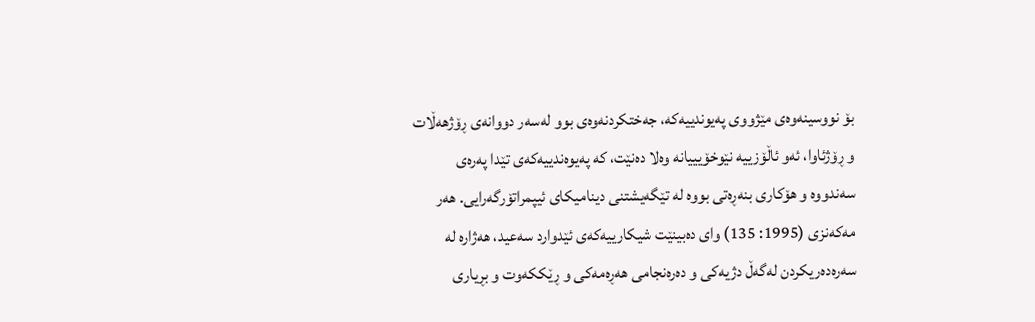بۆ نووسینەوەی مێژووی پەیوندییەکە، جەختکردنەوەی بوو لەسەر دووانەی ڕۆژهەڵات و ڕۆژئاوا، ئەو ئاڵۆزییە نێوخۆیییانە وەلا دەنێت، کە پەیوەندییەکەی تێدا پەرەی سەندووە و هۆکاری بنەڕەتی بووە لە تێگەیشتنی دینامیکای ئیپمراتۆرگەرایی. هەر مەکەنزی (1995: 135) وای دەبینێت شیکارییەکەی ئێدوارد سەعید، هەژارە لە سەرەدەریکردن لەگەڵ دژیەکی و دەرەنجامی هەڕەمەکی و ڕێککەوت و بڕیاری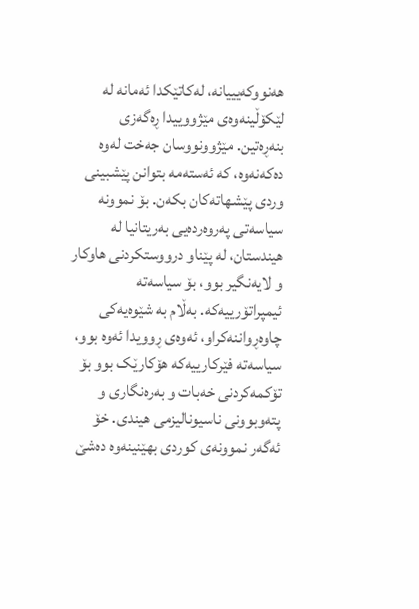هەنووکەیییانە، لەکاتێکدا ئەمانە لە لێکۆڵینەوەی مێژووییدا ڕەگەزی بنەڕەتین. مێژوونووسان جەخت لەوە دەکەنەوە، کە ئەستەمە بتوانن پێشبینی وردی پێشهاتەکان بکەن. بۆ نموونە سیاسەتی پەروەردەیی بەریتانیا لە هیندستان، لە پێناو درووستکردنی هاوکار و لایەنگیر بوو، بۆ سیاسەتە ئیمپراتۆرییەکە. بەڵام بە شێوەیەکی چاوەڕواننەکراو، ئەوەی ڕوویدا ئەوە بوو، سیاسەتە فێرکارییەکە هۆکارێک بوو بۆ تۆکمەکردنی خەبات و بەرەنگاری و پتەوبوونی ناسیونالیزمی هیندی. خۆ ئەگەر نموونەی کوردی بهێنینەوە دەشێ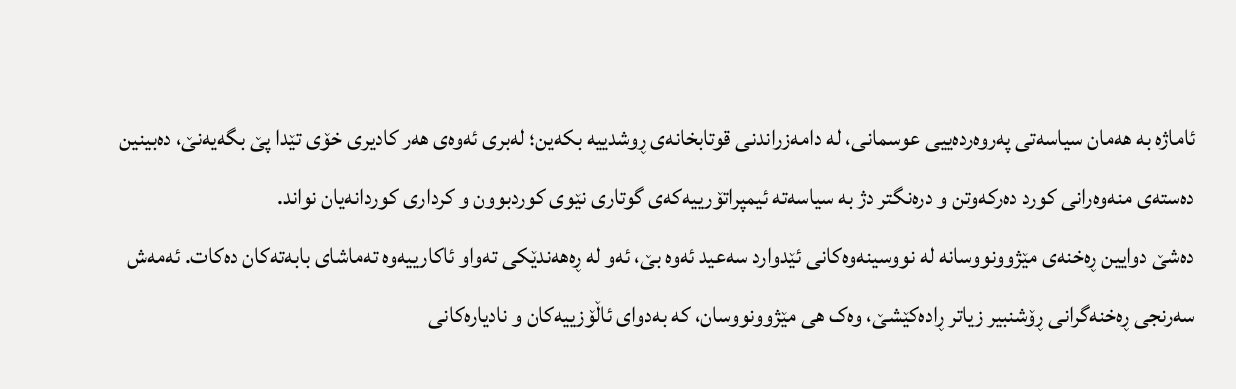ئاماژە بە هەمان سیاسەتی پەروەردەییی عوسمانی، لە دامەزراندنی قوتابخانەی ڕوشدییە بکەین؛ لەبری ئەوەی هەر کادیری خۆی تێدا پێ بگەیەنێ، دەبینین دەستەی منەوەرانی کورد دەرکەوتن و درەنگتر دژ بە سیاسەتە ئیمپراتۆرییەکەی گوتاری نێوی کوردبوون و کرداری کوردانەیان نواند.
دەشێ دوایین ڕەخنەی مێژوونووسانە لە نووسینەوەکانی ئێدوارد سەعید ئەوە بێ، ئەو لە ڕەهەندێکی تەواو ئاکارییەوە تەماشای بابەتەکان دەکات. ئەمەش سەرنجی ڕەخنەگرانی ڕۆشنبیر زیاتر ڕادەکێشێ، وەک هی مێژوونووسان، کە بەدوای ئاڵۆزییەکان و نادیارەکانی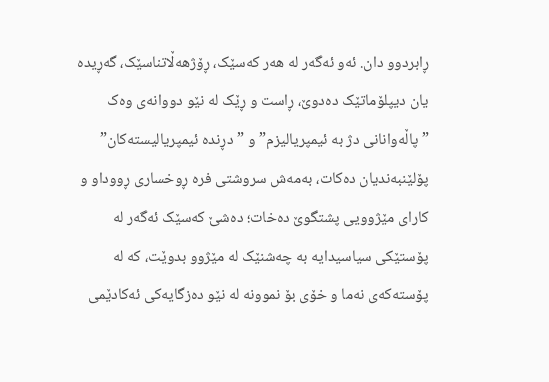ڕابردوو دان. ئەو ئەگەر لە هەر کەسێک، ڕۆژهەڵاتناسێک، گەڕیدە یان دیپلۆماتێک دەدوێ، ڕاست و ڕێک لە نێو دووانەی وەک ”پاڵەوانانی دژ بە ئیمپریالیزم” و ”دڕندە ئیمپریالیستەکان” پۆلێنبەندیان دەکات، بەمەش سروشتی فرە ڕوخساری ڕووداو و کارای مێژوویی پشتگوێ دەخات؛ دەشێ کەسێک ئەگەر لە پۆستێکی سیاسیدایە بە چەشنێک لە مێژوو بدوێت، کە لە پۆستەکەی نەما و خۆی بۆ نموونە لە نێو دەزگایەکی ئەکادێمی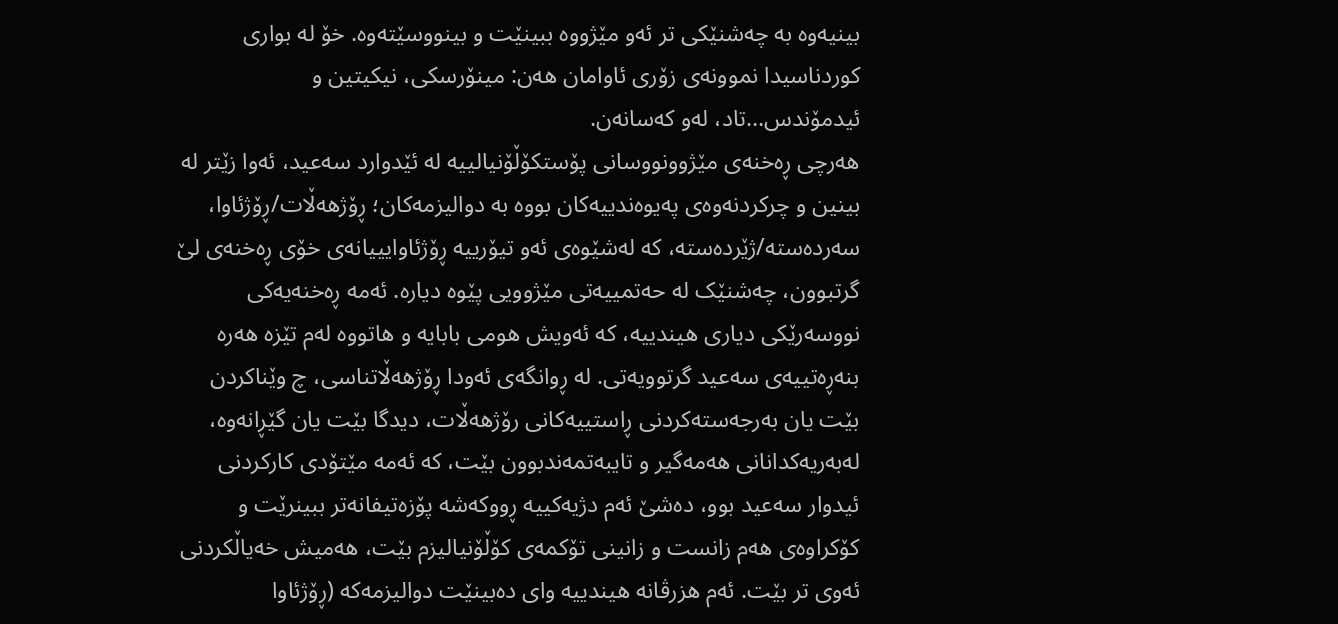بینیەوە بە چەشنێکی تر ئەو مێژووە ببینێت و بینووسێتەوە. خۆ لە بواری کوردناسیدا نموونەی زۆری ئاوامان هەن: مینۆرسکی، نیکیتین و ئیدمۆندس…تاد، لەو کەسانەن.
هەرچی ڕەخنەی مێژوونووسانی پۆستکۆڵۆنیالییە لە ئێدوارد سەعید، ئەوا زێتر لە بینین و چرکردنەوەی پەیوەندییەکان بووە بە دوالیزمەکان؛ ڕۆژهەڵات/ڕۆژئاوا، سەردەستە/ژێردەستە، کە لەشێوەی ئەو تیۆرییە ڕۆژئاوایییانەی خۆی ڕەخنەی لێ گرتبوون، چەشنێک لە حەتمییەتی مێژوویی پێوە دیارە. ئەمە ڕەخنەیەکی نووسەرێکی دیاری هیندییە، کە ئەویش هومی بابایە و هاتووە لەم تێزە هەرە بنەڕەتییەی سەعید گرتوویەتی. لە ڕوانگەی ئەودا ڕۆژهەڵاتناسی، چ وێناکردن بێت یان بەرجەستەکردنی ڕاستییەکانی رۆژهەڵات، دیدگا بێت یان گێڕانەوە، لەبەریەکدانانی هەمەگیر و تایبەتمەندبوون بێت، کە ئەمە مێتۆدی کارکردنی ئیدوار سەعید بوو، دەشێ ئەم دژیەکییە ڕووکەشە پۆزەتیفانەتر ببینرێت و کۆکراوەی هەم زانست و زانینی تۆکمەی کۆڵۆنیالیزم بێت، هەمیش خەیاڵکردنی ئەوی تر بێت. ئەم هزرڤانە هیندییە وای دەبینێت دوالیزمەکە (ڕۆژئاوا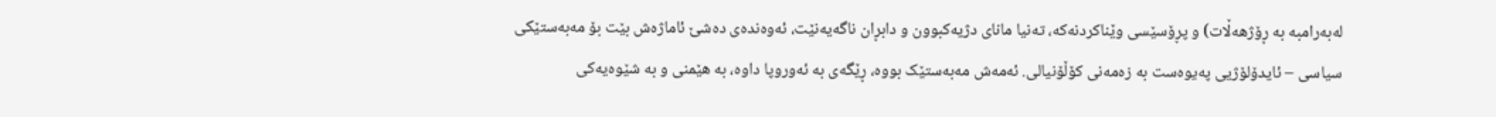لەبەرامبە بە ڕۆژهەڵات) و پڕۆسێسی وێناکردنەکە، تەنیا مانای دژیەکبوون و دابڕان ناگەیەنێت، ئەوەندەی دەشێ ئاماژەش بێت بۆ مەبەستێکی سیاسی – ئایدۆلۆژیی پەیوەست بە زەمەنی کۆڵۆنیالی. ئەمەش مەبەستێک بووە، ڕێگەی بە ئەوروپا داوە، بە هێمنی و بە شێوەیەکی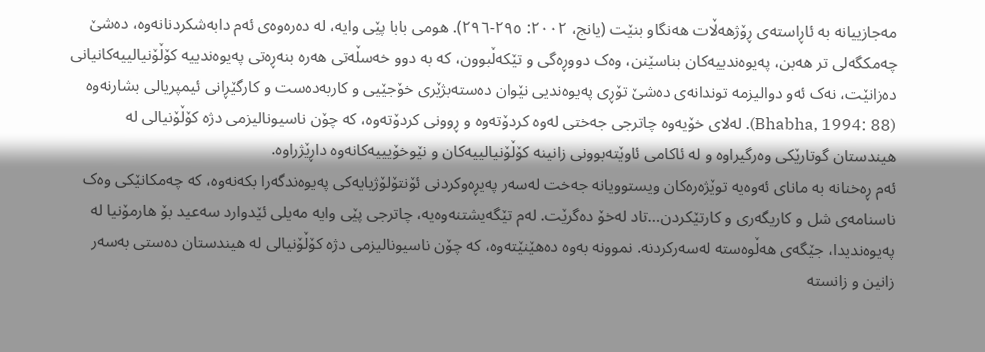مەجازییانە بە ئاڕاستەی ڕۆژهەڵات هەنگاو بنێت (یانج، ٢٠٠٢: ٢٩٥-٢٩٦). هومی بابا پێی وایە، لە دەرەوەی ئەم دابەشکردنانەوە، دەشێ چەمکگەلی تر هەبن، پەیوەندییەکان بناسێنن، وەک دووڕەگی و تێکەڵبوون، کە بە دوو خەسڵەتی هەرە بنەڕەتی پەیوەندییە کۆڵۆنیالییەکانیانی دەزانێت، نەک ئەو دوالیزمە توندانەی دەشێ تۆڕی پەیوەندیی نێوان دەستەبژێری خۆجێیی و کاربەدەست و کارگێڕانی ئیمپریالی بشارنەوە (Bhabha, 1994: 88). لەلای خۆیەوە چاترجی جەختی لەوە کردۆتەوە و ڕوونی کردۆتەوە، کە چۆن ناسیونالیزمی دژە کۆڵۆنیالی لە هیندستان گوتارێکی وەرگیراوە و لە ئاکامی ئاوێتەبوونی زانینە کۆڵۆنیالییەکان و نێوخۆیییەکانەوە داڕێژراوە.
ئەم ڕەخنانە بە مانای ئەوەیە توێژەرەکان ویستوویانە جەخت لەسەر پەیڕەوکردنی ئۆنتۆلۆژیایەکی پەیوەندگەرا بکەنەوە، کە چەمکانێکی وەک ناسنامەی شل و کاریگەری و کارتێکردن…تاد لەخۆ دەگرێت. لەم تێگەیشتنەوەیە، چاترجی پێی وایە مەیلی ئێدوارد سەعید بۆ هارمۆنیا لە پەیوەندیدا، جێگەی هەڵوەستە لەسەرکردنە. نموونە بەوە دەهێنێتەوە، کە چۆن ناسیونالیزمی دژە کۆڵۆنیالی لە هیندستان دەستی بەسەر زانین و زانستە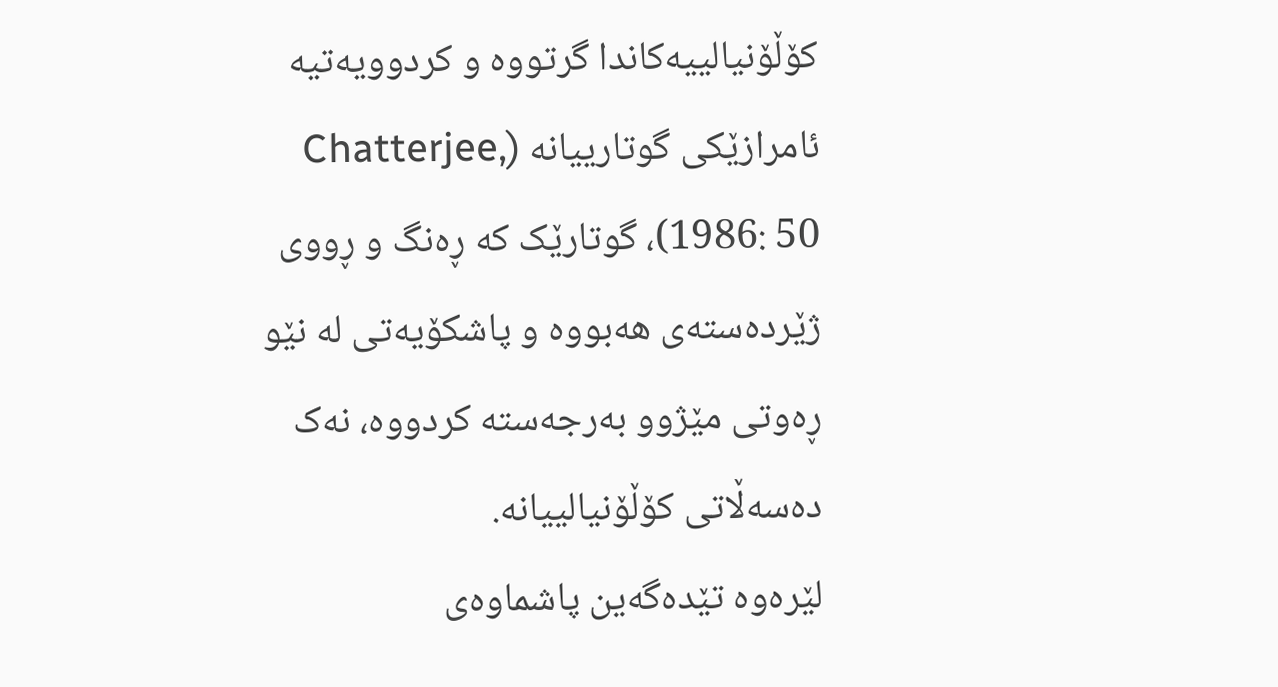کۆڵۆنیالییەکاندا گرتووە و کردوویەتیە ئامرازێکی گوتارییانە (Chatterjee, 1986: 50)، گوتارێک کە ڕەنگ و ڕووی ژێردەستەی هەبووە و پاشکۆیەتی لە نێو ڕەوتی مێژوو بەرجەستە کردووە، نەک دەسەڵاتی کۆڵۆنیالییانە.
لێرەوە تێدەگەین پاشماوەی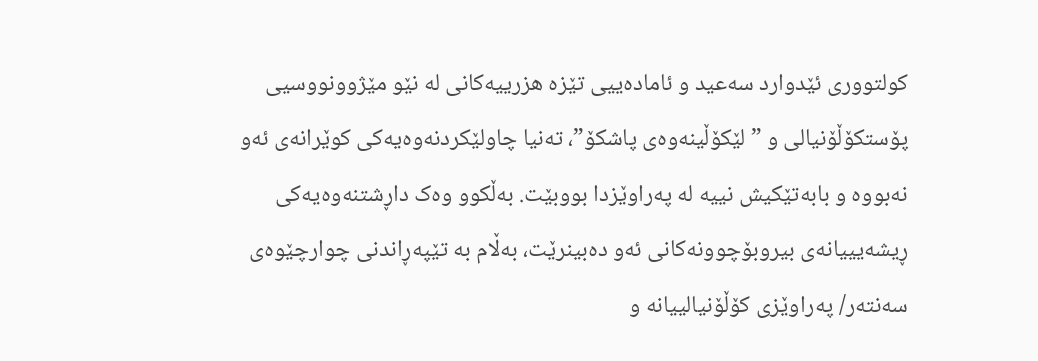کولتووری ئێدوارد سەعید و ئامادەییی تێزە هزرییەکانی لە نێو مێژوونووسیی پۆستکۆڵۆنیالی و ”لێکۆڵینەوەی پاشکۆ”، تەنیا چاولێکردنەوەیەکی کوێرانەی ئەو نەبووە و بابەتێکیش نییە لە پەراوێزدا بووبێت. بەڵکوو وەک داڕشتنەوەیەکی ڕیشەیییانەی بیروبۆچوونەکانی ئەو دەبینرێت، بەڵام بە تێپەڕاندنی چوارچێوەی سەنتەر/ پەراوێزی کۆڵۆنیالییانە و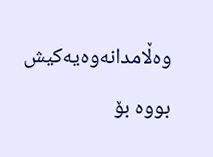وەڵامدانەوەیەکیش بووە بۆ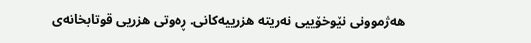هەژموونی نێوخۆییی نەریتە هزرییەکانی. ڕەوتی هزریی قوتابخانەی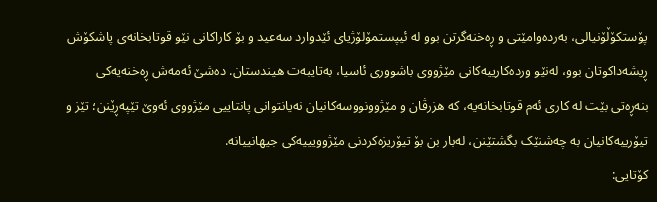پۆستکۆڵۆنیالی، بەردەوامێتی و ڕەخنەگرتن بوو لە ئیپستمۆلۆژیای ئێدوارد سەعید و بۆ کاراکانی نێو قوتابخانەی پاشکۆش ڕیشەداکوتان بوو، لەنێو وردەکارییەکانی مێژووی باشووری ئاسیا، بەتایبەت هیندستان. دەشێ ئەمەش ڕەخنەیەکی بنەڕەتی بێت لە کاری ئەم قوتابخانەیە، کە هزرڤان و مێژوونووسەکانیان نەیانتوانی پانتاییی مێژووی ئەوێ تێپەڕێنن؛ تێز و تیۆرییەکانیان بە چەشنێک بگشتێنن، لەبار بن بۆ تیۆریزەکردنی مێژوویییەکی جیهانییانە.
کۆتایی: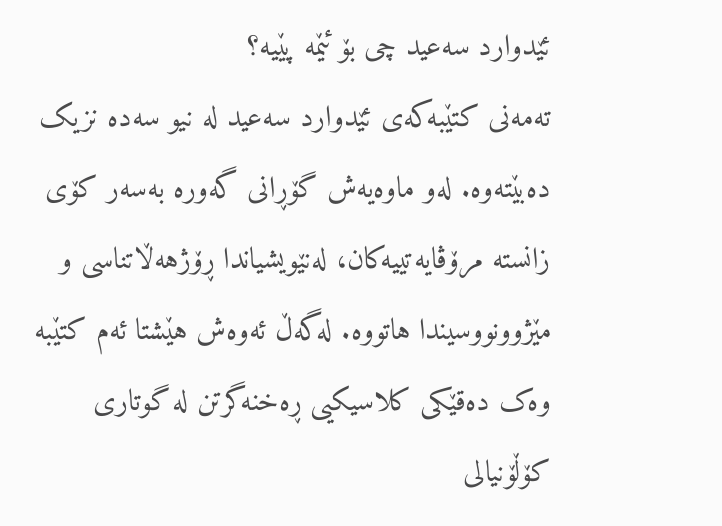ئێدوارد سەعید چی بۆ ئێمە پێیە؟
تەمەنی کتێبەکەی ئێدوارد سەعید لە نیو سەدە نزیک دەبێتەوە. لەو ماوەیەش گۆڕانی گەورە بەسەر کۆی زانستە مرۆڤایەتییەکان، لەنێویشیاندا ڕۆژهەڵاتناسی و مێژوونووسیندا هاتووە. لەگەڵ ئەوەش هێشتا ئەم کتێبە وەک دەقێکی کلاسیکیی ڕەخنەگرتن لە گوتاری کۆڵۆنیالی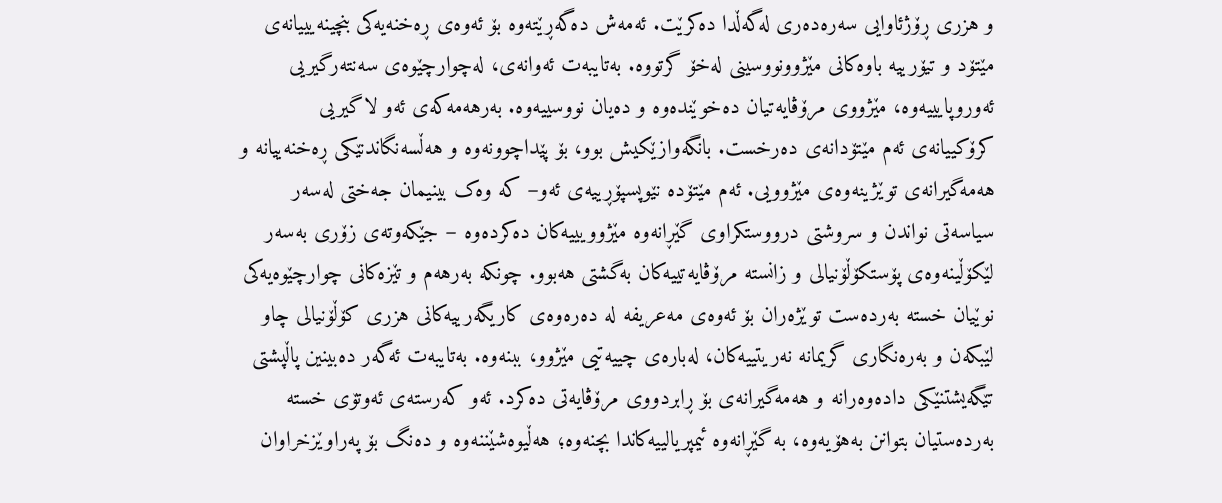و هزری ڕۆژئاوایی سەرەدەری لەگەڵدا دەکرێت. ئەمەش دەگەڕێتەوە بۆ ئەوەی ڕەخنەیەکی بنچینەیییانەی مێتۆد و تیۆرییە باوەکانی مێژوونووسینی لەخۆ گرتووە. بەتایبەت ئەوانەی، لەچوارچێوەی سەنتەرگیریی ئەوروپایییەوە، مێژووی مرۆڤایەتیان دەخوێندەوە و دەیان نووسییەوە. بەرهەمەکەی ئەو لاگیریی کرۆکییانەی ئەم مێتۆدانەی دەرخست. بانگەوازێکیش بوو، بۆ پێداچوونەوە و هەڵسەنگاندنێکی ڕەخنەییانە و هەمەگیرانەی توێژینەوەی مێژوویی. ئەم مێتۆدە نێوپسپۆڕییەی ئەو– کە وەک بینیمان جەختی لەسەر سیاسەتی نواندن و سروشتی درووستکراوی گێڕانەوە مێژوویییەکان دەکردەوە – جێکەوتەی زۆری بەسەر لێکۆڵینەوەی پۆستکۆڵۆنیالی و زانستە مرۆڤایەتییەکان بەگشتی هەبوو. چونکە بەرهەم و تێزەکانی چوارچێوەیەکی نوێیان خستە بەردەست توێژەران بۆ ئەوەی مەعریفە لە دەرەوەی کاریگەرییەکانی هزری کۆڵۆنیالی چاو لێبکەن و بەرەنگاری گریمانە نەریتییەکان، لەبارەی چییەتیی مێژوو، ببنەوە. بەتایبەت ئەگەر دەبینین پاڵپشتی تێگەیشتنێکی دادەوەرانە و هەمەگیرانەی بۆ ڕابردووی مرۆڤایەتی دەکرد. ئەو کەرستەی ئەوتۆی خستە بەردەستیان بتوانن بەهۆیەوە، بە گێڕانەوە ئیمپریالییەکاندا بچنەوە؛ هەڵیوەشێننەوە و دەنگ بۆ پەراوێزخراوان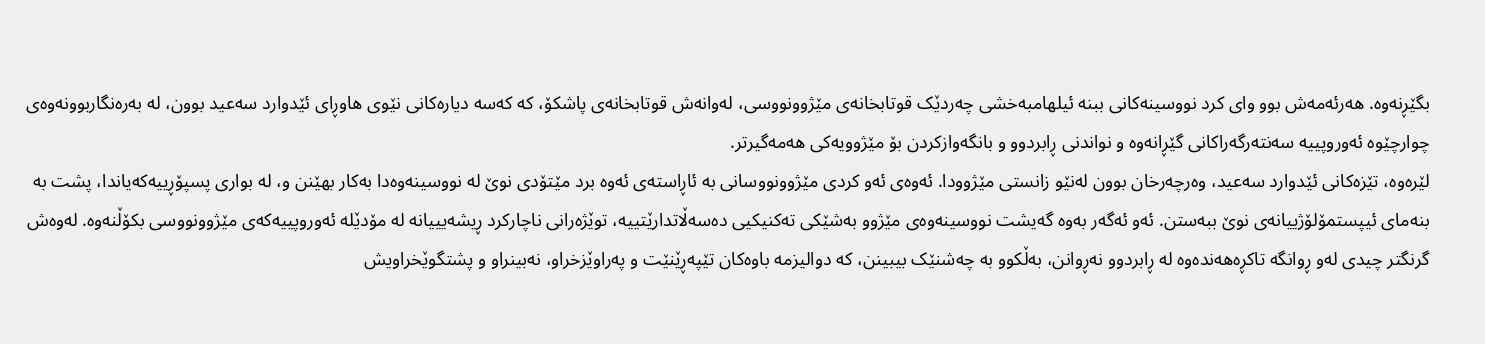بگێڕنەوە. هەرئەمەش بوو وای کرد نووسینەکانی ببنە ئیلهامبەخشی چەردێک قوتابخانەی مێژوونووسی، لەوانەش قوتابخانەی پاشکۆ، کە کەسە دیارەکانی نێوی هاوڕای ئێدوارد سەعید بوون، لە بەرەنگاربوونەوەی چوارچێوە ئەوروپییە سەنتەرگەراکانی گێڕانەوە و نواندنی ڕابردوو و بانگەوازکردن بۆ مێژوویەکی هەمەگیرتر.
لێرەوە، تێزەکانی ئێدوارد سەعید، وەرچەرخان بوون لەنێو زانستی مێژوودا. ئەوەی ئەو کردی مێژوونووسانی بە ئاڕاستەی ئەوە برد مێتۆدی نوێ لە نووسینەوەدا بەکار بهێنن و، لە بواری پسپۆڕییەکەیاندا، پشت بە بنەمای ئیپستمۆلۆژییانەی نوێ ببەستن. ئەو ئەگەر بەوە گەیشت نووسینەوەی مێژوو بەشێکی تەکنیکیی دەسەڵاتدارێتییە، توێژەرانی ناچارکرد ڕیشەیییانە لە مۆدێلە ئەوروپییەکەی مێژوونووسی بکۆڵنەوە. لەوەش گرنگتر چیدی لەو ڕوانگە تاکڕەهەندەوە لە ڕابردوو نەڕوانن، بەڵکوو بە چەشنێک بیبینن، کە دوالیزمە باوەکان تێپەڕێنێت و پەراوێزخراو، نەبینراو و پشتگوێخراویش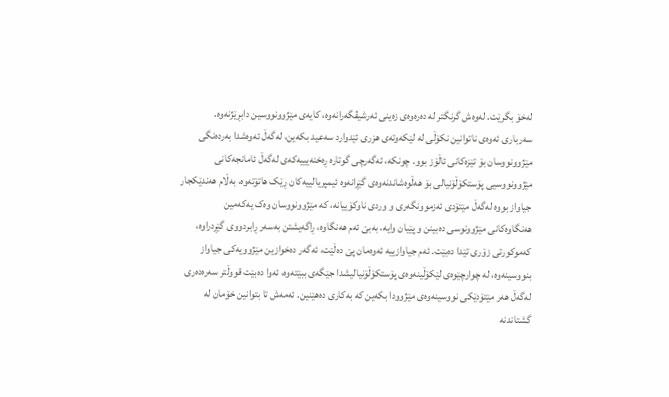لەخۆ بگرێت. لەوەش گرنگتر لە دەرەوەی زەینی ئەرشیڤگەرانەوە، کایەی مێژوونووسین دابڕێژنەوە.
سەرباری ئەوەی ناتوانین نکۆڵی لە لێکەوتەی هزری ئێدوارد سەعید بکەین، لەگەڵ ئەوەشدا بەردەنگی مێژوونووسان بۆ تێزەکانی ئاڵۆز بوو. چونکە، ئەگەرچی گوتارە ڕەخنەیییەکەی لەگەڵ ئامانجەکانی مێژوونووسیی پۆستکۆڵۆنیالی بۆ هەڵوەشاندنەوەی گێڕانەوە ئیمپریالییەکان ڕێک هاتۆتەوە، بەڵام هەندێکجار جیاواز بووە لەگەڵ مێتۆدی ئەزموونگەری و وردی ناوکۆییانە، کە مێژوونووسان وەک یەکەمین هەنگاوەکانی مێژوونوسی دەبینن و پێیان وایە، بەبێ ئەم هەنگاوە، ڕاگەیشتن بەسەر ڕابردووی گێڕدراوە، کەموکورتی زۆری تێدا دەبێت. ئەم جیاوازییە ئەوەمان پێ دەڵێت، ئەگەر دەخوازین مێژوویەکی جیاواز بنووسینەوە، لە چوارچێوەی لێکۆڵینەوەی پۆستکۆڵۆنیالیشدا جێگەی ببێتەوە، ئەوا دەبێت قووڵتر سەرەدەری لەگەڵ هەر مێتۆدێکی نووسینەوەی مێژوودا بکەین کە بەکاری دەهێنین. ئەمەش تا بتوانین خۆمان لە گشتاندنە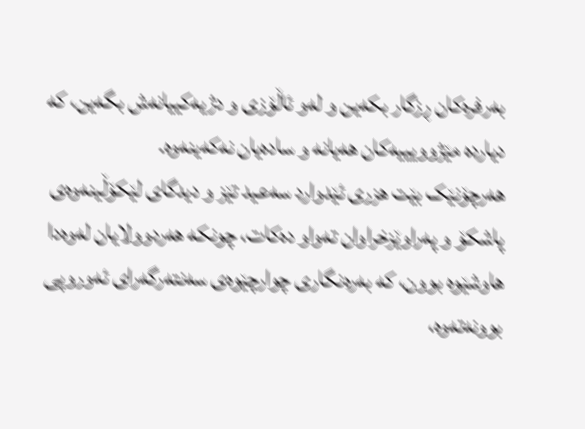بەرفرەکان ڕزگار بکەین و لەو ئاڵۆزی و دژیەکییانەش بگەین، کە دیاردە مێژوویییەکان هەیانە و سادەیان نەکەینەوە.
هەرچۆنێک بێت هزری ئێدوارد سەعید تێز و دیدگای لێکۆڵینەوەی پاشکۆ و پەراوێزخراوان تەواو دەکات، چونکە هەردوولایان لەوەدا هاوشێوە بوون، کە بەرەنگاری چوارچێوەی سەنتەرگەرای ئەوروپی بوونەتەوە،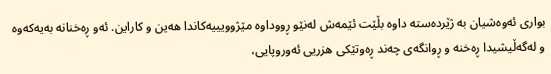بواری ئەوەشیان بە ژێردەستە داوە بڵێت ئێمەش لەنێو ڕووداوە مێژوویییەکاندا هەین و کاراین. ئەو ڕەخنانە بەیەکەوە و لەگەڵیشیدا ڕەخنە و ڕوانگەی چەند ڕەوتێکی هزریی ئەوروپایی،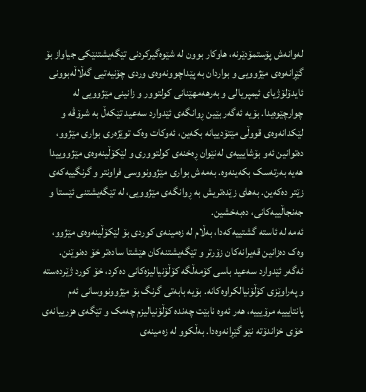لەوانەش پۆستمۆدێرنە، هاوکار بوون لە شێوەگیرکردنی تێگەیشتنێکی جیاواز بۆ گێڕانەوەی مێژوویی و بواردان بە پێداچوونەوەی وردی چۆنیەتیی گەڵاڵەبوونی ئایدۆلۆژیای ئیمپریالی و بەرهەمهێنانی کولتوور و زانینی مێژوویی لە چوارچێوەیدا. بۆیە ئەگەر بێین ڕوانگەی ئێدوارد سەعید تێکەڵ بە شرۆڤە و لێکدانەوەی قووڵی مێتۆدییانە بکەین، ئەوکات وەک توێژەری بواری مێژوو، دەتوانین ئەو بۆشایییەی لەنێوان ڕەخنەی کولتووری و لێکۆڵینەوەی مێژووییدا هەیە بەرتەسک بکەینەوە. بەمەش بواری مێژوونووسی فراونتر و گرنگییەکەی زێتر دەکەین. بەهای زێدەتریش بە ڕوانگەی مێژوویی، لە تێگەیشتنی ئێستا و جەنجاڵییەکانی، دەبەخشین.
ئەمە لە ئاستە گشتییەکەدا، بەڵام لە زەمینەی کوردی بۆ لێکۆڵینەوەی مێژوو، وەک دەزانین قەیرانەکان زۆرتر و تێگەیشتنەکان هێشتا سادەتر خۆ دەنوێنن. ئەگەر ئێدوارد سەعید باسی کۆمەڵگە کۆڵۆنیالیزەکانی دەکرد، خۆ کورد ژێردەستە و پەراوێزی کۆڵۆنیالکراوەکانە. بۆیە بابەتی گرنگ بۆ مێژوونووسانی ئەم پانتایییە مرۆیییە، هەر ئەوە نابێت چەندە کۆڵۆنیالیزم چەمک و تێگەی هزرییانەی خۆی خزاندۆتە نێو گێڕانەوەدا. بەڵکوو لە زەمینەی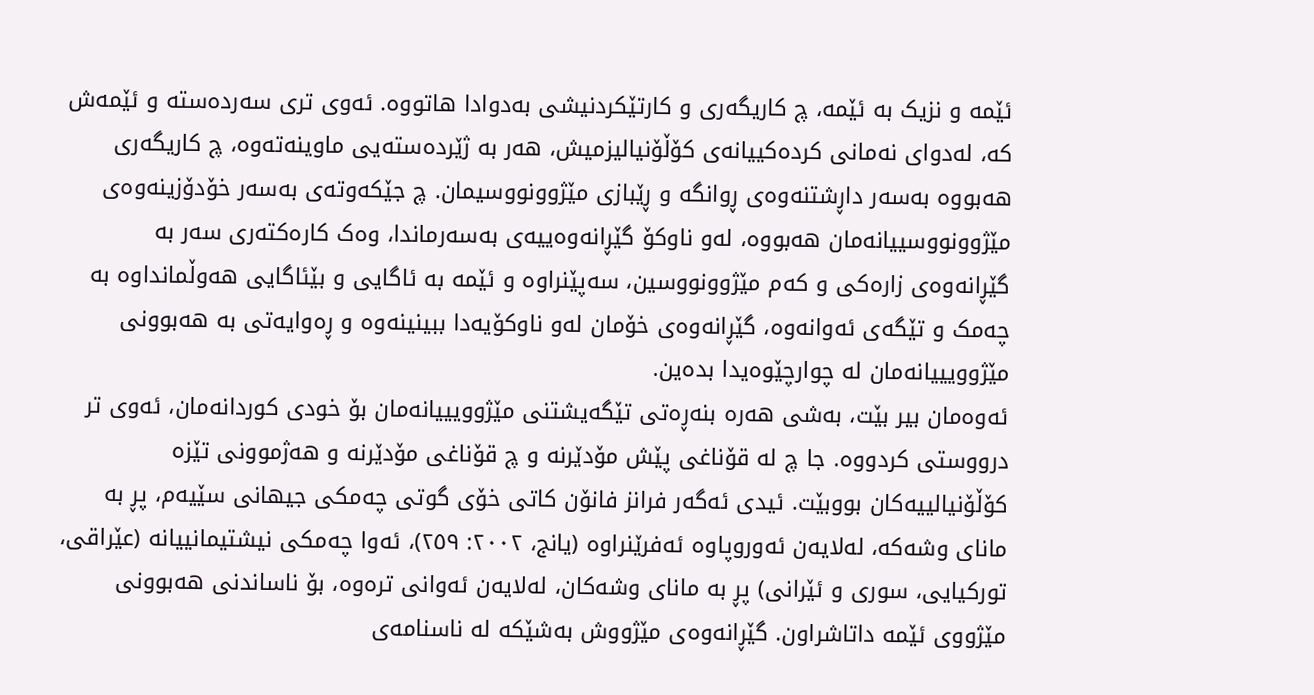ئێمە و نزیک بە ئێمە، چ کاریگەری و کارتێکردنیشی بەدوادا هاتووە. ئەوی تری سەردەستە و ئێمەش کە، لەدوای نەمانی کردەکییانەی کۆڵۆنیالیزمیش، هەر بە ژێردەستەیی ماوینەتەوە، چ کاریگەری هەبووە بەسەر داڕشتنەوەی ڕوانگە و ڕێبازی مێژوونووسیمان. چ جێکەوتەی بەسەر خۆدۆزینەوەی مێژوونووسییانەمان هەبووە، لەو ناوکۆ گێڕانەوەییەی بەسەرماندا، وەک کارەکتەری سەر بە گێڕانەوەی زارەکی و کەم مێژوونووسین، سەپێنراوە و ئێمە بە ئاگایی و بێئاگایی هەوڵمانداوە بە چەمک و تێگەی ئەوانەوە، گێڕانەوەی خۆمان لەو ناوکۆیەدا ببینینەوە و ڕەوایەتی بە هەبوونی مێژوویییانەمان لە چوارچێوەیدا بدەین.
ئەوەمان بیر بێت، بەشی هەرە بنەڕەتی تێگەیشتنی مێژوویییانەمان بۆ خودی کوردانەمان، ئەوی تر درووستی کردووە. جا چ لە قۆناغی پێش مۆدێرنە و چ قۆناغی مۆدێرنە و هەژموونی تێزە کۆڵۆنیالییەکان بووبێت. ئیدی ئەگەر فرانز فانۆن کاتی خۆی گوتی چەمکی جیهانی سێیەم، پڕ بە مانای وشەکە، لەلایەن ئەوروپاوە ئەفرێنراوە (یانج، ٢٠٠٢: ٢٥٩)، ئەوا چەمکی نیشتیمانییانە (عێراقی، تورکیایی، سوری و ئێرانی) پڕ بە مانای وشەکان، لەلایەن ئەوانی ترەوە، بۆ ناساندنی هەبوونی مێژووی ئێمە داتاشراون. گێڕانەوەی مێژووش بەشێکە لە ناسنامەی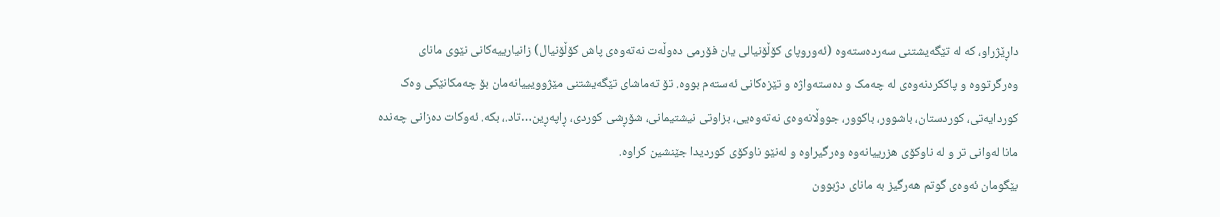داڕێژراو، کە لە تێگەیشتنی سەردەستەوە (ئەوروپای کۆڵۆنیالی یان فۆرمی دەوڵەت نەتەوەی پاش کۆڵۆنیال) زانیارییەکانی نێوی مانای وەرگرتووە و پاککردنەوەی لە چەمک و دەستەواژە و تێزەکانی ئەستەم بووە. تۆ تەماشای تێگەیشتنی مێژوویییانەمان بۆ چەمکانێکی وەک کوردایەتی، کوردستان، باشوور، باکوور، جووڵانەوەی نەتەوەیی، بزاوتی نیشتیمانی، شۆڕشی کوردی، ڕاپەڕین…تاد.، بکە. ئەوکات دەزانی چەندە مانا لەوانی تر و لە ناوکۆی هزرییانەوە وەرگیراوە و لەنێو ناوکۆی کوردیدا جێنشین کراوە.
بێگومان ئەوەی گوتم هەرگیز بە مانای دژبوون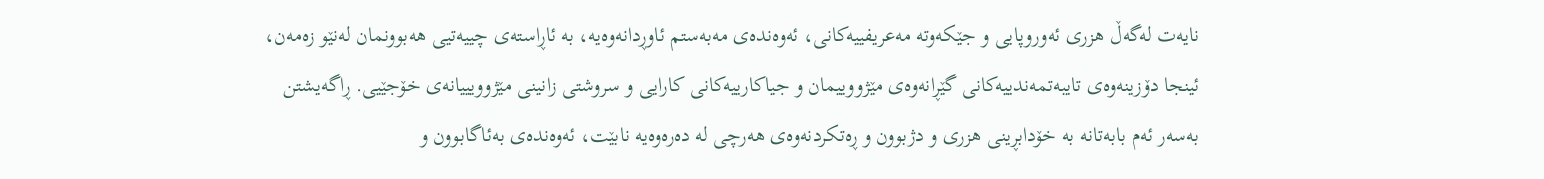نایەت لەگەڵ هزری ئەوروپایی و جێکەوتە مەعریفییەکانی، ئەوەندەی مەبەستم ئاوڕدانەوەیە، بە ئاڕاستەی چییەتیی هەبوونمان لەنێو زەمەن، ئینجا دۆزینەوەی تایبەتمەندییەکانی گێڕانەوەی مێژووییمان و جیاکارییەکانی کارایی و سروشتی زانینی مێژوویییانەی خۆجێیی. ڕاگەیشتن بەسەر ئەم بابەتانە بە خۆدابڕینی هزری و دژبوون و ڕەتکردنەوەی هەرچی لە دەرەوەیە نابێت، ئەوەندەی بەئاگابوون و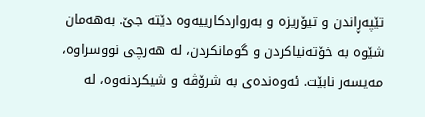تێپەڕاندن و تیۆریزە و بەرواردکارییەوە دێتە جێ. بەهەمان شێوە بە خۆتەنیاکردن و گومانکردن، لە هەرچی نووسراوە، مەیسەر نابێت. ئەوەندەی بە شرۆڤە و شیکردنەوە، لە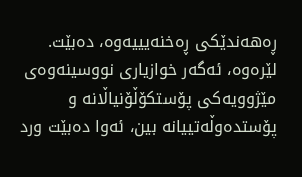ڕەهەندێکی ڕەخنەیییەوە، دەبێت. لێرەوە، ئەگەر خوازیاری نووسینەوەی مێژوویەکی پۆستکۆڵۆنیاڵانە و پۆستدەوڵەتییانە بین، ئەوا دەبێت ورد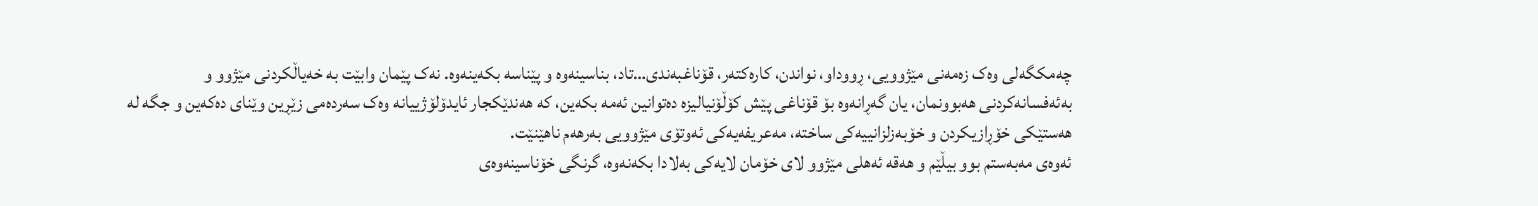چەمکگەلی وەک زەمەنی مێژوویی، ڕووداو، نواندن، کارەکتەر، قۆناغبەندی…تاد، بناسینەوە و پێناسە بکەینەوە. نەک پێمان وابێت بە خەیاڵکردنی مێژوو و بەئەفسانەکردنی هەبوونمان، یان گەڕانەوە بۆ قۆناغی پێش کۆڵۆنیالیزە دەتوانین ئەمە بکەین، کە هەندێکجار ئایدۆلۆژییانە وەک سەردەمی زێڕین وێنای دەکەین و جگە لە هەستێکی خۆڕازیکردن و خۆبەزلزانییەکی ساختە، مەعریفەیەکی ئەوتۆی مێژوویی بەرهەم ناهێنێت.
ئەوەی مەبەستم بوو بیڵێم و هەقە ئەهلی مێژوو لای خۆمان لایەکی بەلادا بکەنەوە، گرنگی خۆناسینەوەی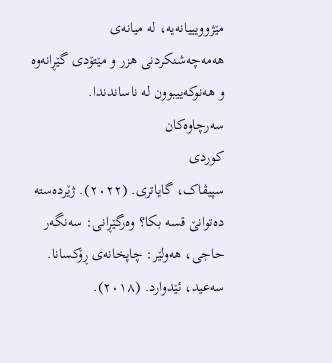مێژوویییانەیە، لە میانەی هەمەچەشنکردنی هزر و مێتۆدی گێڕانەوە و هەنوکەییبوون لە ناساندندا.
سەرچاوەکان
کوردی
سپیڤاک، گایاتری. (٢٠٢٢). ژێردەستە دەتوانێ قسە بکا؟ وەرگێڕانی: سەنگەر حاجی، هەولێر: چاپخانەی ڕۆکسانا.
سەعید، ئێدوارد. (٢٠١٨).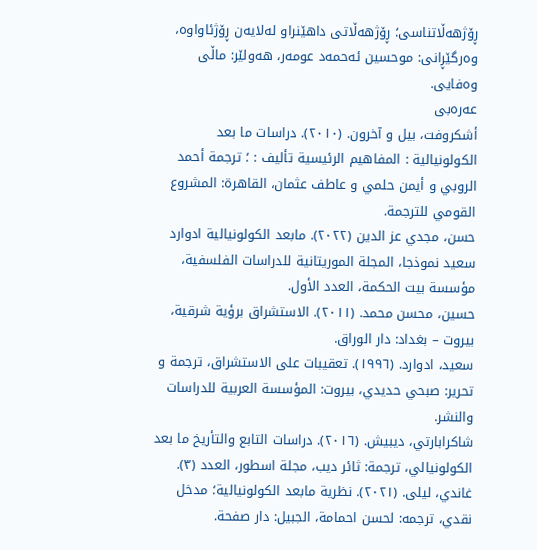ڕۆژهەڵاتناسی؛ ڕۆژهەڵاتی داهێنراو لەلایەن ڕۆژئاواوە، وەرگێڕانی: موحسین ئەحمەد عومەر، هەولێر: ماڵی وەفایی.
عەرەبی
أشكروفت، بيل و آخرون. (٢٠١٠). دراسات ما بعد الكولونيالية : المفاهيم الرئيسية تأليف : ؛ ترجمة أحمد الروبي و أيمن حلمي و عاطف عثمان، القاهرة: المشروع القومي للترجمة.
حسن، مجدي عز الدين (٢٠٢٢). مابعد الكولونيالية ادوارد سعيد نموذجا، المجلة الموریتانية للدراسات الفلسفية، مؤسسة بیت الحکمة، العدد الأول.
حسین، محسن محمد. (٢٠١١). الاستشراق برؤية شرقية، بيروت – بغداد: دار الوراق.
سعید، ادوارد. (١٩٩٦). تعقیبات علی الاستشراق، ترجمة و تحرير: صبحي حديدي، بیروت: المؤسسة العربية للدراسات والنشر.
شاکرابارتي، دیبیش. (٢٠١٦). دراسات التابع والتأريخ ما بعد الكولونيالي، ترجمة: ثائر ديب، مجلة اسطور، العدد (٣).
غاندي، ليلی. (٢٠٢١). نظرية مابعد الکولونیالية؛ مدخل نقدي، ترجمه: لحسن احمامة، الجبيل: دار صفحة.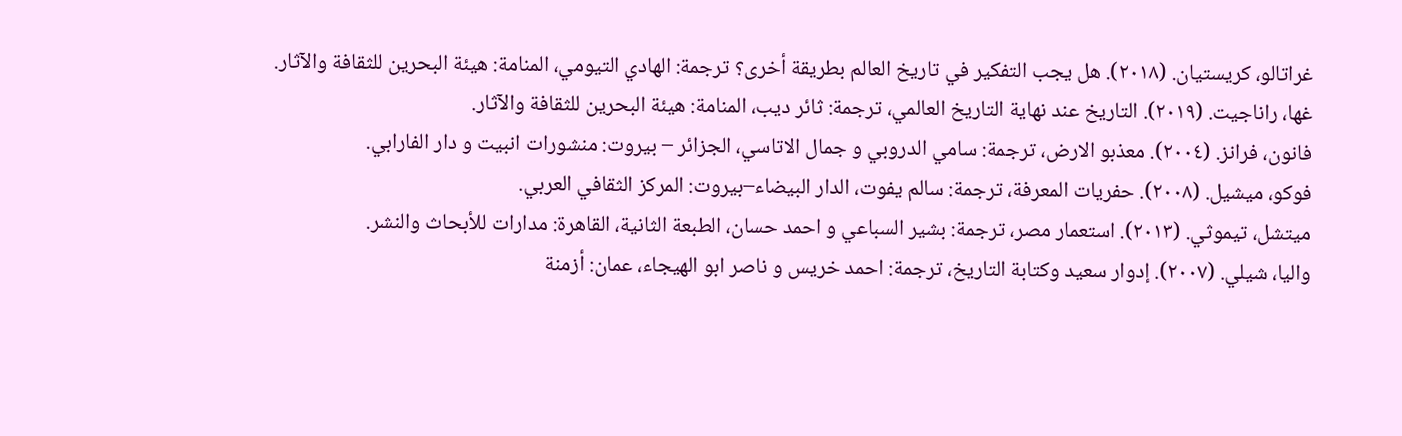غراتالو، کریستیان. (٢٠١٨). هل يجب التفكير في تاريخ العالم بطريقة أخرى؟ ترجمة: الهادي التیومي، المنامة: هيئة البحرين للثقافة والآثار.
غها، راناجیت. (٢٠١٩). التاریخ عند نهاية التاریخ العالمي، ترجمة: ثائر دیب، المنامة: هيئة البحرين للثقافة والآثار.
فانون، فرانز. (٢٠٠٤). معذبو الارض، ترجمة: سامي الدروبي و جمال الاتاسي، الجزائر – بیروت: منشورات انبیت و دار الفارابي.
فوكو، ميشيل. (٢٠٠٨). حفريات المعرفة، ترجمة: سالم يفوت، الدار البيضاء–بيروت: المركز الثقافي العربي.
میتشل، تیموثي. (٢٠١٣). استعمار مصر، ترجمة: بشير السباعي و احمد حسان، الطبعة الثانية، القاهرة: مدارات للأبحاث والنشر.
والیا، شيلي. (٢٠٠٧). إدوار سعید وکتابة التاریخ، ترجمة: احمد خریس و ناصر ابو الهيجاء، عمان: أزمنة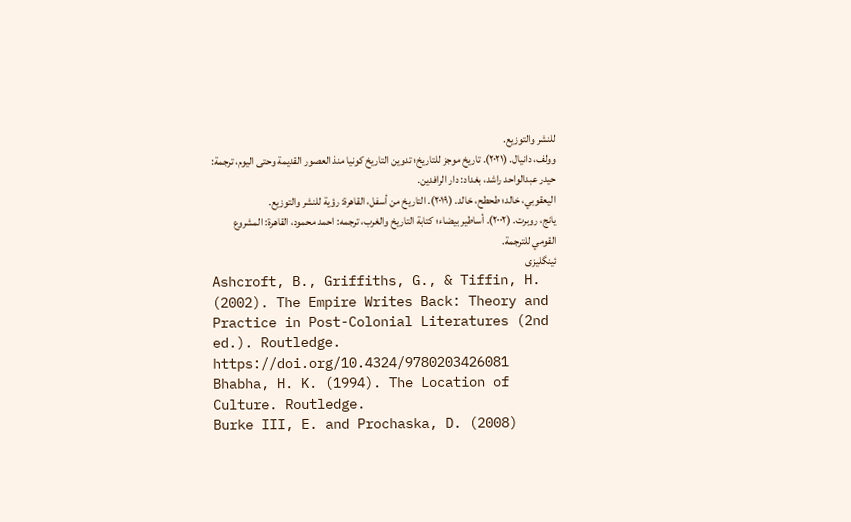للنشر والتوزیع.
وولف، دانیال. (٢٠٢١). تاریخ موجز للتاریخ؛ تدوین التاریخ کونیا منذ العصور القديمة وحتی الیوم، ترجمة: حیدر عبدالواحد راشد، بغداد: دار الرافدين.
الیعقوبي، خالد؛ طحطح، خالد. (٢٠١٩). التاریخ من أسفل، القاهرة: رؤية للنشر والتوزیع.
یانج، روبرت. (٢٠٠٢). أساطير بيضاء؛ كتابة التاريخ والغرب، ترجمه: احمد محمود، القاهرة: المشروع القومي للترجمة.
ئینگلیزی
Ashcroft, B., Griffiths, G., & Tiffin, H. (2002). The Empire Writes Back: Theory and Practice in Post-Colonial Literatures (2nd ed.). Routledge. https://doi.org/10.4324/9780203426081
Bhabha, H. K. (1994). The Location of Culture. Routledge.
Burke III, E. and Prochaska, D. (2008)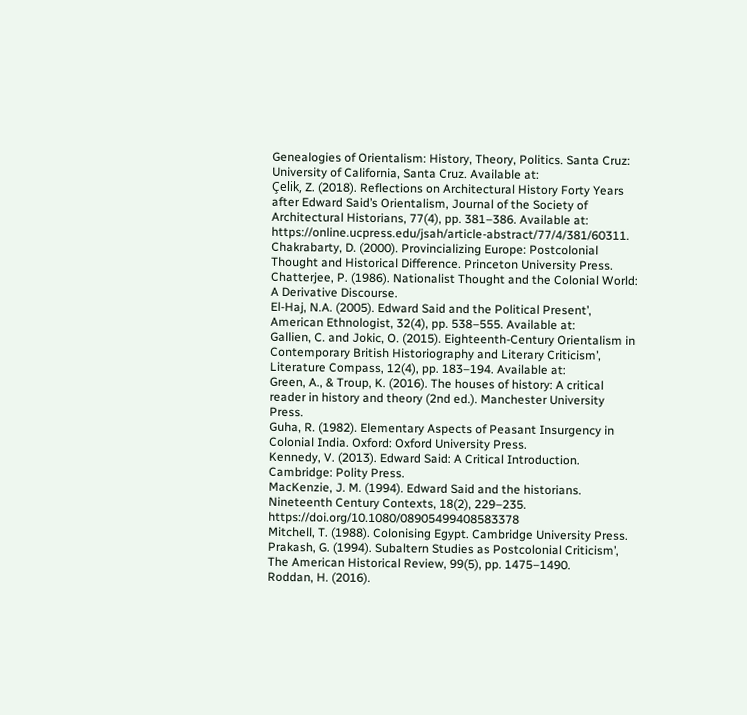Genealogies of Orientalism: History, Theory, Politics. Santa Cruz: University of California, Santa Cruz. Available at:
Çelik, Z. (2018). Reflections on Architectural History Forty Years after Edward Said’s Orientalism, Journal of the Society of Architectural Historians, 77(4), pp. 381–386. Available at: https://online.ucpress.edu/jsah/article-abstract/77/4/381/60311.
Chakrabarty, D. (2000). Provincializing Europe: Postcolonial Thought and Historical Difference. Princeton University Press.
Chatterjee, P. (1986). Nationalist Thought and the Colonial World: A Derivative Discourse.
El-Haj, N.A. (2005). Edward Said and the Political Present’, American Ethnologist, 32(4), pp. 538–555. Available at:
Gallien, C. and Jokic, O. (2015). Eighteenth-Century Orientalism in Contemporary British Historiography and Literary Criticism’, Literature Compass, 12(4), pp. 183–194. Available at:
Green, A., & Troup, K. (2016). The houses of history: A critical reader in history and theory (2nd ed.). Manchester University Press.
Guha, R. (1982). Elementary Aspects of Peasant Insurgency in Colonial India. Oxford: Oxford University Press.
Kennedy, V. (2013). Edward Said: A Critical Introduction. Cambridge: Polity Press.
MacKenzie, J. M. (1994). Edward Said and the historians. Nineteenth Century Contexts, 18(2), 229–235. https://doi.org/10.1080/08905499408583378
Mitchell, T. (1988). Colonising Egypt. Cambridge University Press.
Prakash, G. (1994). Subaltern Studies as Postcolonial Criticism’, The American Historical Review, 99(5), pp. 1475–1490.
Roddan, H. (2016).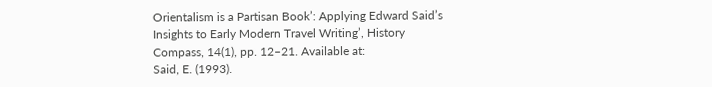Orientalism is a Partisan Book’: Applying Edward Said’s Insights to Early Modern Travel Writing’, History Compass, 14(1), pp. 12–21. Available at:
Said, E. (1993).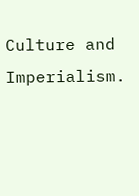Culture and Imperialism.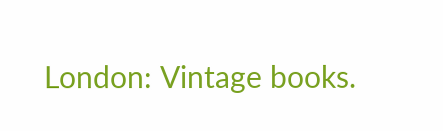London: Vintage books.